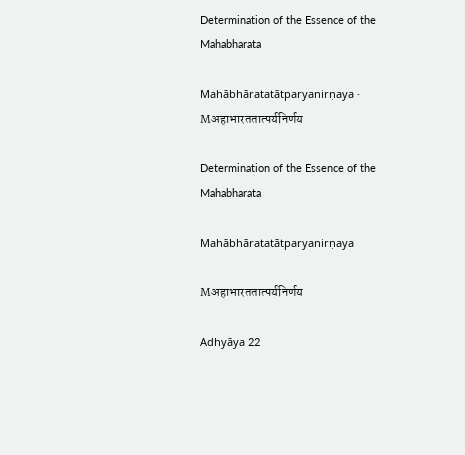Determination of the Essence of the Mahabharata

Mahābhāratatātparyanirṇaya · Mअहाभारततात्पर्यनिर्णय

Determination of the Essence of the Mahabharata

Mahābhāratatātparyanirṇaya

Mअहाभारततात्पर्यनिर्णय

Adhyāya 22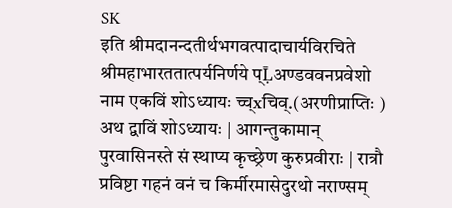SK
इति श्रीमदानन्दतीर्थभगवत्पादाचार्यविरचिते श्रीमहाभारततात्पर्यनिर्णये प्Ḹअण्डववनप्रवेशो नाम एकविं शोऽध्यायः च्च्xचिव्.(अरणीप्राप्तिः ) अथ द्वाविं शोऽध्यायः | आगन्तुकामान् पुरवासिनस्ते सं स्थाप्य कृच्छ्रेण कुरुप्रवीराः | रात्रौ प्रविष्टा गहनं वनं च किर्मीरमासेदुरथो नराण्सम्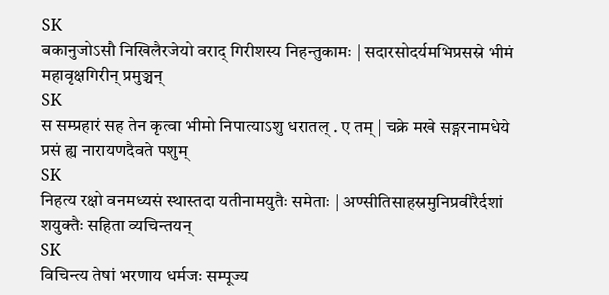SK
बकानुजोऽसौ निखिलैरजेयो वराद् गिरीशस्य निहन्तुकामः | सदारसोदर्यमभिप्रसस्रे भीमं महावृक्षगिरीन् प्रमुञ्चन्
SK
स सम्प्रहारं सह तेन कृत्वा भीमो निपात्याऽशु धरातल् . ए तम् | चक्रे मखे सङ्गरनामधेये प्रसं ह्य नारायणदैवते पशुम्
SK
निहत्य रक्षो वनमध्यसं स्थास्तदा यतीनामयुतैः समेताः | अण्सीतिसाहस्रमुनिप्रवीरैर्दशां शयुक्तैः सहिता व्यचिन्तयन्
SK
विचिन्त्य तेषां भरणाय धर्मजः सम्पूज्य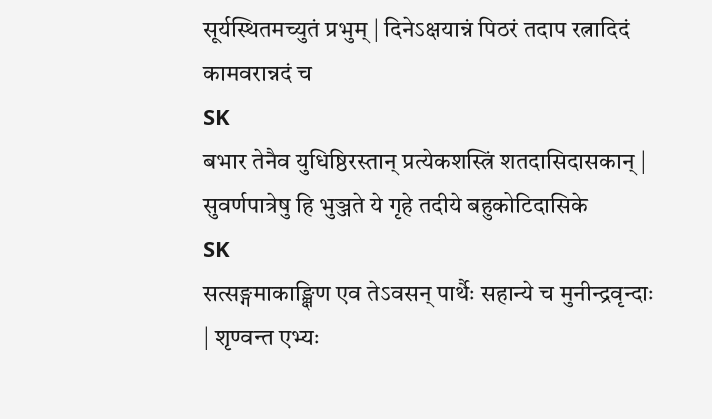सूर्यस्थितमच्युतं प्रभुम् | दिनेऽक्षयान्नं पिठरं तदाप रत्नादिदं कामवरान्नदं च
SK
बभार तेनैव युधिष्ठिरस्तान् प्रत्येकशस्त्रिं शतदासिदासकान् | सुवर्णपात्रेषु हि भुञ्जते ये गृहे तदीये बहुकोटिदासिके
SK
सत्सङ्गमाकाङ्क्षिण एव तेऽवसन् पार्थैः सहान्ये च मुनीन्द्रवृन्दाः | शृण्वन्त एभ्यः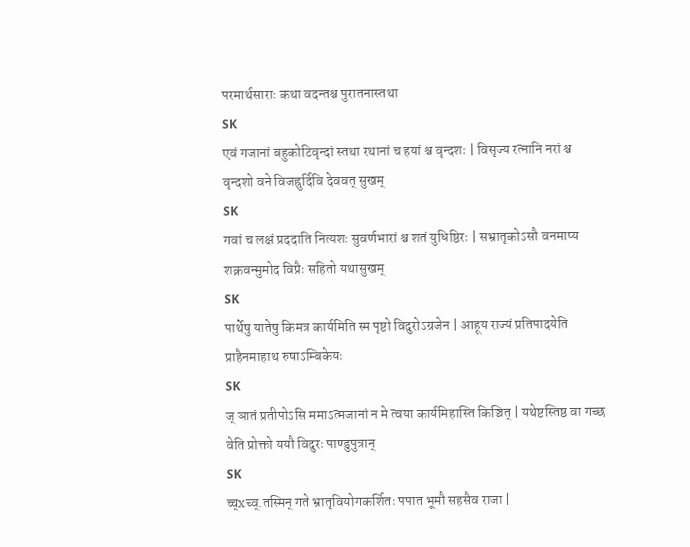परमार्थसाराः कथा वदन्तश्च पुरातनास्तथा
SK
एवं गजानां बहुकोटिवृन्दां स्तथा रथानां च हयां श्च वृन्दशः | विसृज्य रत्नानि नरां श्च वृन्दशो वने विजह्रुर्दिवि देववत् सुखम्
SK
गवां च लक्षं प्रददाति नित्यशः सुवर्णभारां श्च शतं युधिष्ठिरः | सभ्रातृकोऽसौ वनमाप्य शक्रवन्मुमोद विप्रैः सहितो यथासुखम्
SK
पार्थेषु यातेषु किमत्र कार्यमिति स्म पृष्टो विदुरोऽग्रजेन | आहूय राज्यं प्रतिपादयेति प्राहैनमाहाथ रुषाऽम्बिकेयः
SK
ज् ञातं प्रतीपोऽसि ममाऽत्मजानां न मे त्वया कार्यमिहास्ति किञ्चित् | यथेष्टस्तिष्ठ वा गच्छ वेति प्रोक्तो ययौ विदुरः पाण्डुपुत्रान्
SK
च्च्xच्व्.तस्मिन् गते भ्रातृवियोगकर्शितः पपात भूमौ सहसैव राजा |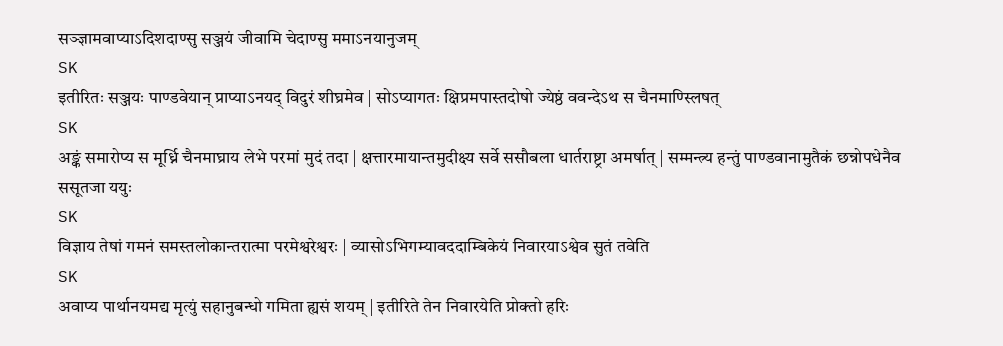सञ्ज्ञामवाप्याऽदिशदाण्सु सञ्जयं जीवामि चेदाण्सु ममाऽनयानुजम्
SK
इतीरितः सञ्जयः पाण्डवेयान् प्राप्याऽनयद् विदुरं शीघ्रमेव | सोऽप्यागतः क्षिप्रमपास्तदोषो ज्येष्ठं ववन्देऽथ स चैनमाण्स्लिषत्
SK
अङ्कं समारोप्य स मूर्ध्नि चैनमाघ्राय लेभे परमां मुदं तदा | क्षत्तारमायान्तमुदीक्ष्य सर्वे ससौबला धार्तराष्ट्रा अमर्षात् | सम्मन्त्र्य हन्तुं पाण्डवानामुतैकं छन्नोपधेनैव ससूतजा ययुः
SK
विज्ञाय तेषां गमनं समस्तलोकान्तरात्मा परमेश्वरेश्वरः | व्यासोऽभिगम्यावददाम्बिकेयं निवारयाऽश्वेव सुतं तवेति
SK
अवाप्य पार्थानयमद्य मृत्युं सहानुबन्धो गमिता ह्यसं शयम् | इतीरिते तेन निवारयेति प्रोक्तो हरिः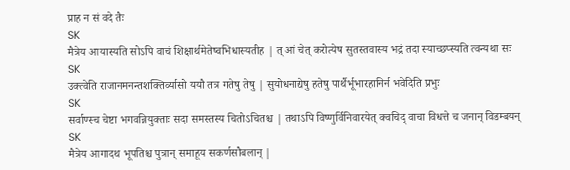प्राह न सं वदे तैः
SK
मैत्रेय आयास्यति सोऽपि वाचं शिक्षार्थमेतेष्वभिधास्यतीह | त् आं चेत् करोत्येष सुतस्तवास्य भद्रं तदा स्याच्छप्स्यति त्वन्यथा सः
SK
उक्त्वेति राजानमनन्तशक्तिर्व्यासो ययौ तत्र गतेषु तेषु | सुयोधनाद्येषु हतेषु पार्थैर्भूभारहानिर्न भवेदिति प्रभुः
SK
सर्वाण्स्च चेष्टा भगवन्नियुक्ताः सदा समस्तस्य चितोऽचितश्च | तथाऽपि विष्णुर्विनिवारयेत् क्वचिद् वाचा विधत्ते च जनान् विडम्बयन्
SK
मैत्रेय आगादथ भूपतिश्च पुत्रान् समाहूय सकर्णसौबलान् |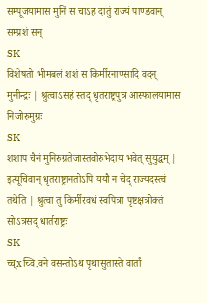सम्पूजयामास मुनिं स चाऽह दातुं राज्यं पाण्डवान् सम्प्रशं सन्
SK
विशेषतो भीमबलं शशं स किर्मीरनाण्सादि वदन् मुनीन्द्रः | श्रुत्वाऽसहं स्तद् धृतराष्ट्रपुत्र आस्फालयामास निजोरुमुग्रः
SK
शशाप चैनं मुनिरुग्रतेजास्तवोरुभेदाय भवेत् सुयुद्धम् | इत्यूचिवान् धृतराष्ट्रानतोऽपि ययौ न चेद् राज्यदस्त्वं तथेति | श्रुत्वा तु किर्मीरवधं स्वपित्रा पृष्टक्षत्रोक्तं सोऽत्रसद् धार्तराष्ट्रः
SK
च्च्xच्वि.वने वसन्तोऽथ पृथासुतास्ते वार्तां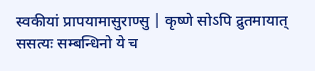स्वकीयां प्रापयामासुराण्सु | कृष्णे सोऽपि द्रुतमायात् ससत्यः सम्बन्धिनो ये च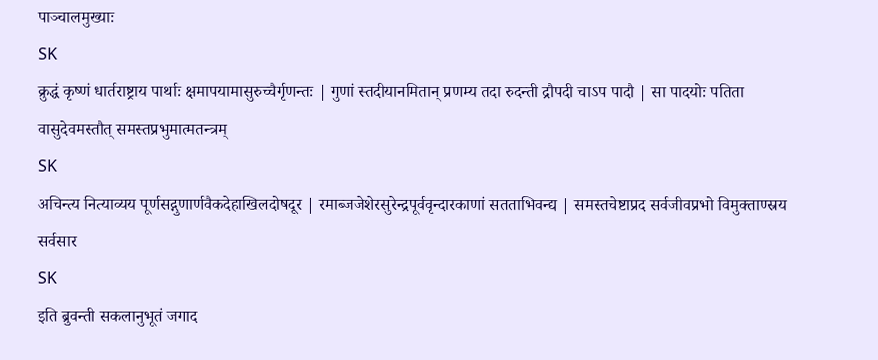पाञ्चालमुख्याः
SK
क्रुद्धं कृष्णं धार्तराष्ट्राय पार्थाः क्षमापयामासुरुच्चैर्गृणन्तः | गुणां स्तदीयानमितान् प्रणम्य तदा रुदन्ती द्रौपदी चाऽप पादौ | सा पादयोः पतिता वासुदेवमस्तौत् समस्तप्रभुमात्मतन्त्रम्
SK
अचिन्त्य नित्याव्यय पूर्णसद्गुणार्णवैकदेहाखिलदोषदूर | रमाब्जजेशेरसुरेन्द्रपूर्ववृन्दारकाणां सतताभिवन्द्य | समस्तचेष्टाप्रद सर्वजीवप्रभो विमुक्ताण्स्रय सर्वसार
SK
इति ब्रुवन्ती सकलानुभूतं जगाद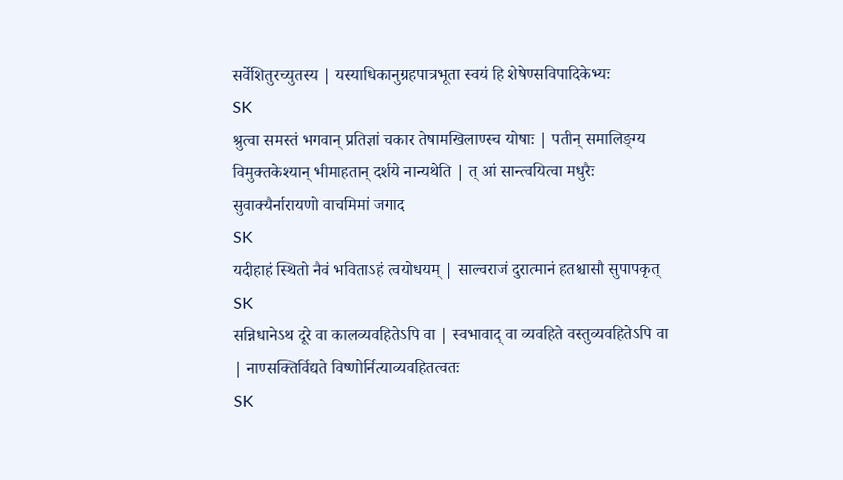सर्वेशितुरच्युतस्य | यस्याधिकानुग्रहपात्रभूता स्वयं हि शेषेण्सविपादिकेभ्यः
SK
श्रुत्वा समस्तं भगवान् प्रतिज्ञां चकार तेषामखिलाण्स्च योषाः | पतीन् समालिङ्ग्य विमुक्तकेश्यान् भीमाहतान् दर्शये नान्यथेति | त् आं सान्त्वयित्वा मधुरैः सुवाक्यैर्नारायणो वाचमिमां जगाद
SK
यदीहाहं स्थितो नैवं भविताऽहं त्वयोधयम् | साल्वराजं दुरात्मानं हतश्चासौ सुपापकृत्
SK
सन्निधानेऽथ दूरे वा कालव्यवहितेऽपि वा | स्वभावाद् वा व्यवहिते वस्तुव्यवहितेऽपि वा | नाण्सक्तिर्विद्यते विष्णोर्नित्याव्यवहितत्वतः
SK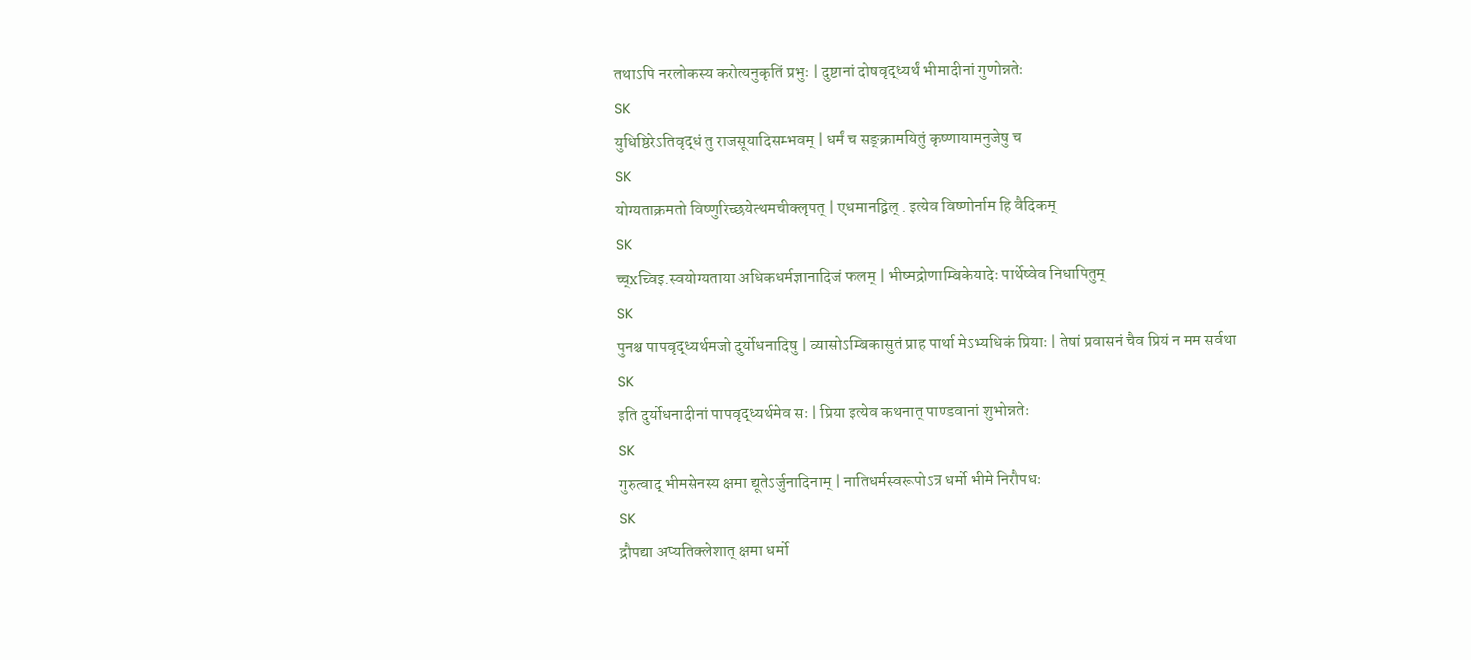तथाऽपि नरलोकस्य करोत्यनुकृतिं प्रभुः | दुष्टानां दोषवृद्ध्यर्थं भीमादीनां गुणोन्नतेः
SK
युधिष्ठिरेऽतिवृद्धं तु राजसूयादिसम्भवम् | धर्मं च सङ्क्रामयितुं कृष्णायामनुजेषु च
SK
योग्यताक्रमतो विष्णुरिच्छयेत्थमचीक्लृपत् | एधमानद्विल् . इत्येव विष्णोर्नाम हि वैदिकम्
SK
च्च्xच्विइ.स्वयोग्यताया अधिकधर्मज्ञानादिजं फलम् | भीष्मद्रोणाम्बिकेयादेः पार्थेष्वेव निधापितुम्
SK
पुनश्च पापवृद्ध्यर्थमजो दुर्योधनादिषु | व्यासोऽम्बिकासुतं प्राह पार्था मेऽभ्यधिकं प्रियाः | तेषां प्रवासनं चैव प्रियं न मम सर्वथा
SK
इति दुर्योधनादीनां पापवृद्ध्यर्थमेव सः | प्रिया इत्येव कथनात् पाण्डवानां शुभोन्नतेः
SK
गुरुत्वाद् भीमसेनस्य क्षमा द्यूतेऽर्जुनादिनाम् | नातिधर्मस्वरूपोऽत्र धर्मो भीमे निरौपधः
SK
द्रौपद्या अप्यतिक्लेशात् क्षमा धर्मो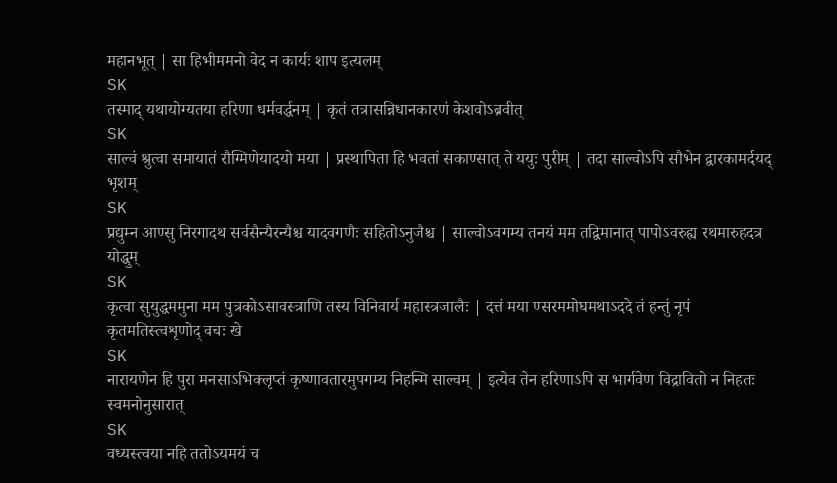महानभूत् | सा हिभीममनो वेद न कार्यः शाप इत्यलम्
SK
तस्माद् यथायोग्यतया हरिणा धर्मवर्द्धनम् | कृतं तत्रासन्निधानकारणं केशवोऽब्रवीत्
SK
साल्वं श्रुत्वा समायातं रौग्मिणेयादयो मया | प्रस्थापिता हि भवतां सकाण्सात् ते ययुः पुरीम् | तदा साल्वोऽपि सौभेन द्वारकामर्दयद् भृशम्
SK
प्रद्युम्न आण्सु निरगादथ सर्वसैन्यैरन्यैश्च यादवगणैः सहितोऽनुजैश्च | साल्वोऽवगम्य तनयं मम तद्विमानात् पापोऽवरुह्य रथमारुहदत्र योद्धुम्
SK
कृत्वा सुयुद्धममुना मम पुत्रकोऽसावस्त्राणि तस्य विनिवार्य महास्त्रजालैः | दत्तं मया ण्सरममोघमथाऽददे तं हन्तुं नृपं कृतमतिस्त्वशृणोद् वचः खे
SK
नारायणेन हि पुरा मनसाऽभिक्लृप्तं कृष्णावतारमुपगम्य निहन्मि साल्वम् | इत्येव तेन हरिणाऽपि स भार्गवेण विद्रावितो न निहतः स्वमनोनुसारात्
SK
वध्यस्त्वया नहि ततोऽयमयं च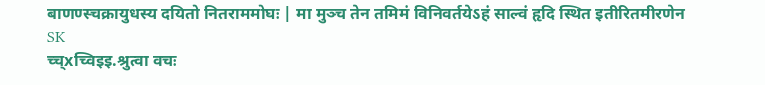बाणण्स्चक्रायुधस्य दयितो नितराममोघः | मा मुञ्च तेन तमिमं विनिवर्तयेऽहं साल्वं हृदि स्थित इतीरितमीरणेन
SK
च्च्xच्विइइ.श्रुत्वा वचः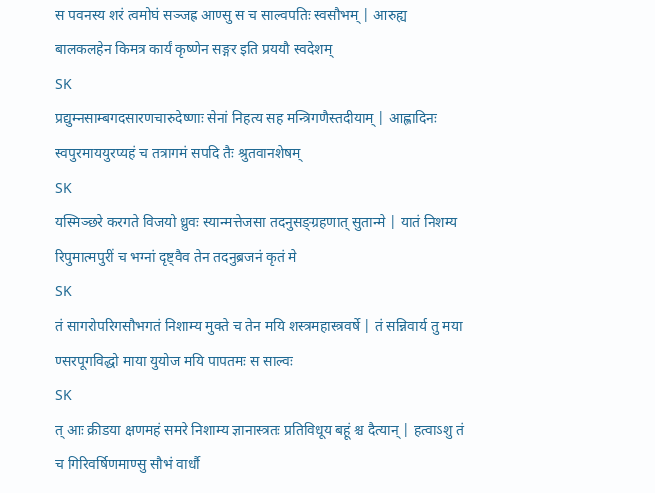स पवनस्य शरं त्वमोघं सञ्जह्र आण्सु स च साल्वपतिः स्वसौभम् | आरुह्य बालकलहेन किमत्र कार्यं कृष्णेन सङ्गर इति प्रययौ स्वदेशम्
SK
प्रद्युम्नसाम्बगदसारणचारुदेष्णाः सेनां निहत्य सह मन्त्रिगणैस्तदीयाम् | आह्लादिनः स्वपुरमाययुरप्यहं च तत्रागमं सपदि तैः श्रुतवानशेषम्
SK
यस्मिञ्छरे करगते विजयो ध्रुवः स्यान्मत्तेजसा तदनुसङ्ग्रहणात् सुतान्मे | यातं निशम्य रिपुमात्मपुरीं च भग्नां दृष्ट्वैव तेन तदनुब्रजनं कृतं मे
SK
तं सागरोपरिगसौभगतं निशाम्य मुक्ते च तेन मयि शस्त्रमहास्त्रवर्षे | तं सन्निवार्य तु मया ण्सरपूगविद्धो माया युयोज मयि पापतमः स साल्वः
SK
त् आः क्रीडया क्षणमहं समरे निशाम्य ज्ञानास्त्रतः प्रतिविधूय बहूं श्च दैत्यान् | हत्वाऽशु तं च गिरिवर्षिणमाण्सु सौभं वार्धौ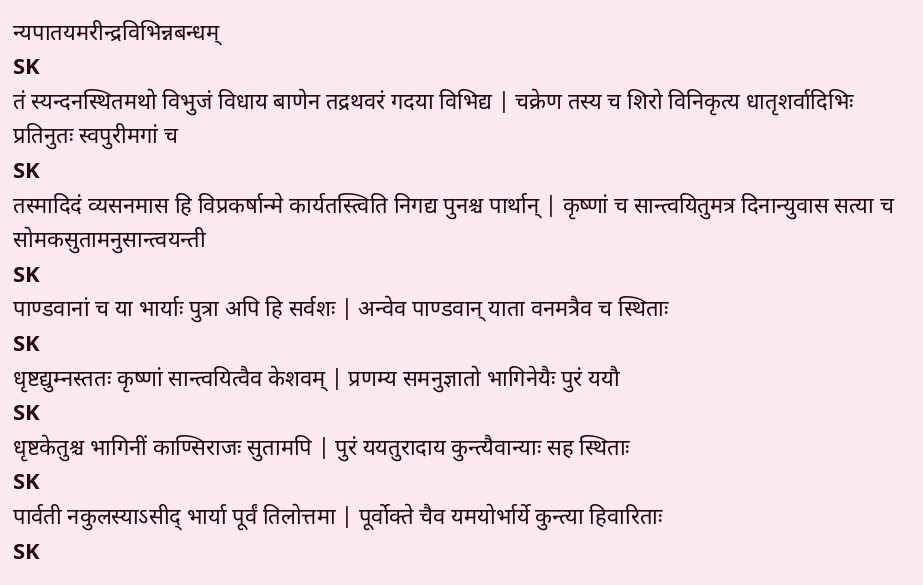न्यपातयमरीन्द्रविभिन्नबन्धम्
SK
तं स्यन्दनस्थितमथो विभुजं विधाय बाणेन तद्रथवरं गदया विभिद्य | चक्रेण तस्य च शिरो विनिकृत्य धातृशर्वादिभिः प्रतिनुतः स्वपुरीमगां च
SK
तस्मादिदं व्यसनमास हि विप्रकर्षान्मे कार्यतस्त्विति निगद्य पुनश्च पार्थान् | कृष्णां च सान्त्वयितुमत्र दिनान्युवास सत्या च सोमकसुतामनुसान्त्वयन्ती
SK
पाण्डवानां च या भार्याः पुत्रा अपि हि सर्वशः | अन्वेव पाण्डवान् याता वनमत्रैव च स्थिताः
SK
धृष्टद्युम्नस्ततः कृष्णां सान्त्वयित्वैव केशवम् | प्रणम्य समनुज्ञातो भागिनेयैः पुरं ययौ
SK
धृष्टकेतुश्च भागिनीं काण्सिराजः सुतामपि | पुरं ययतुरादाय कुन्त्यैवान्याः सह स्थिताः
SK
पार्वती नकुलस्याऽसीद् भार्या पूर्वं तिलोत्तमा | पूर्वोक्ते चैव यमयोर्भार्ये कुन्त्या हिवारिताः
SK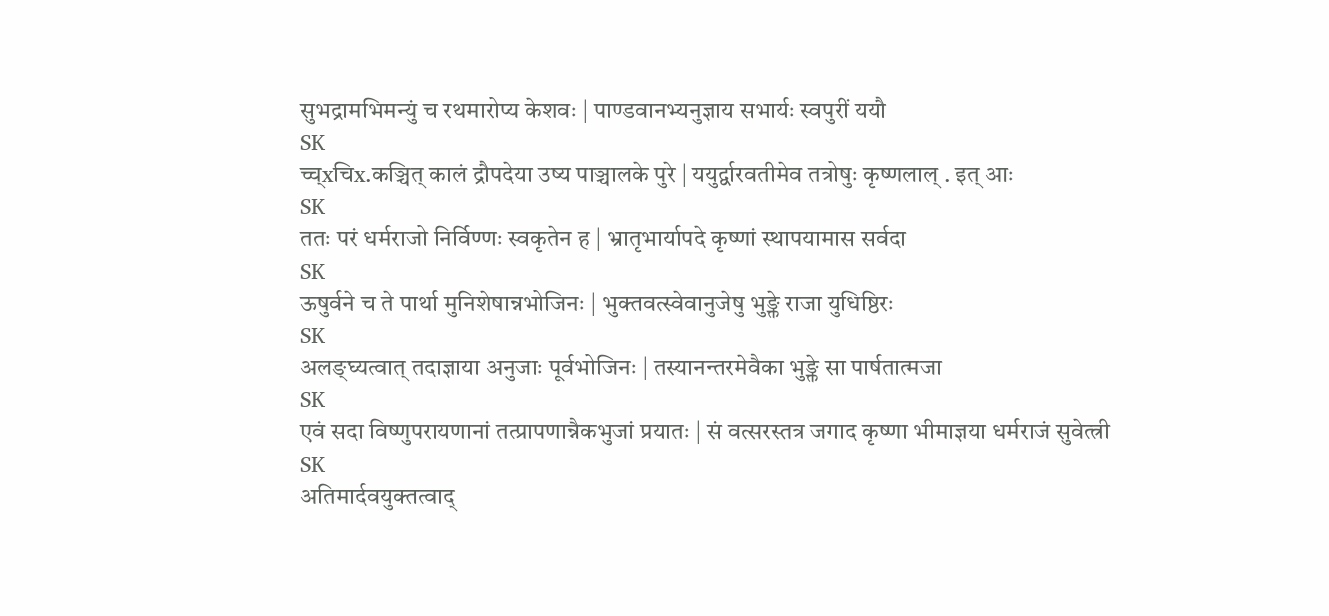सुभद्रामभिमन्युं च रथमारोप्य केशवः | पाण्डवानभ्यनुज्ञाय सभार्यः स्वपुरीं ययौ
SK
च्च्xचिx.कञ्चित् कालं द्रौपदेया उष्य पाञ्चालके पुरे | ययुर्द्वारवतीमेव तत्रोषुः कृष्णलाल् . इत् आः
SK
ततः परं धर्मराजो निर्विण्णः स्वकृतेन ह | भ्रातृभार्यापदे कृष्णां स्थापयामास सर्वदा
SK
ऊषुर्वने च ते पार्था मुनिशेषान्नभोजिनः | भुक्तवत्स्वेवानुजेषु भुङ्क्ते राजा युधिष्ठिरः
SK
अलङ्घ्यत्वात् तदाज्ञाया अनुजाः पूर्वभोजिनः | तस्यानन्तरमेवैका भुङ्क्ते सा पार्षतात्मजा
SK
एवं सदा विष्णुपरायणानां तत्प्रापणान्नैकभुजां प्रयातः | सं वत्सरस्तत्र जगाद कृष्णा भीमाज्ञया धर्मराजं सुवेत्त्री
SK
अतिमार्दवयुक्तत्वाद्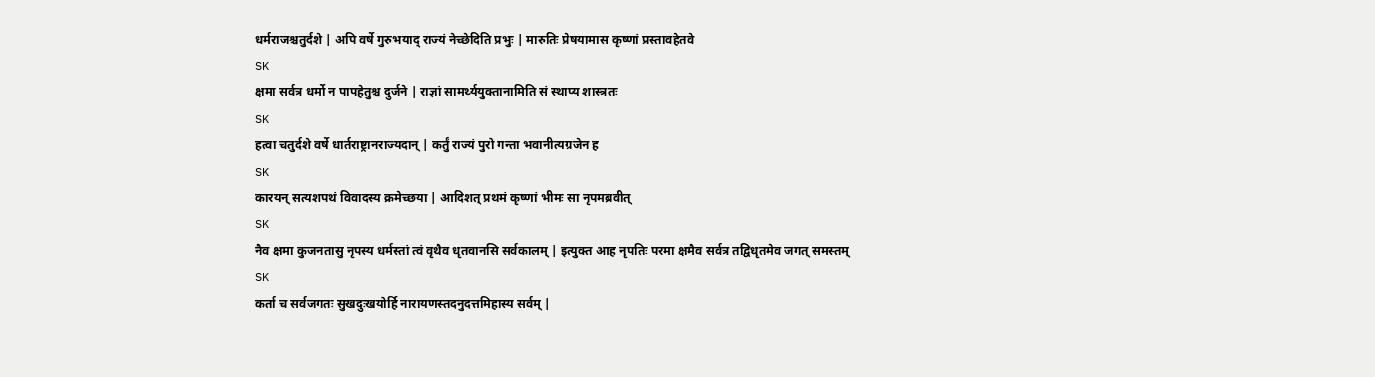धर्मराजश्चतुर्दशे | अपि वर्षे गुरुभयाद् राज्यं नेच्छेदिति प्रभुः | मारुतिः प्रेषयामास कृष्णां प्रस्तावहेतवे
SK
क्षमा सर्वत्र धर्मो न पापहेतुश्च दुर्जने | राज्ञां सामर्थ्ययुक्तानामिति सं स्थाप्य शास्त्रतः
SK
हत्वा चतुर्दशे वर्षे धार्तराष्ट्रानराज्यदान् | कर्तुं राज्यं पुरो गन्ता भवानीत्यग्रजेन ह
SK
कारयन् सत्यशपथं विवादस्य क्रमेच्छया | आदिशत् प्रथमं कृष्णां भीमः सा नृपमब्रवीत्
SK
नैव क्षमा कुजनतासु नृपस्य धर्मस्तां त्वं वृथैव धृतवानसि सर्वकालम् | इत्युक्त आह नृपतिः परमा क्षमैव सर्वत्र तद्विधृतमेव जगत् समस्तम्
SK
कर्ता च सर्वजगतः सुखदुःखयोर्हि नारायणस्तदनुदत्तमिहास्य सर्वम् |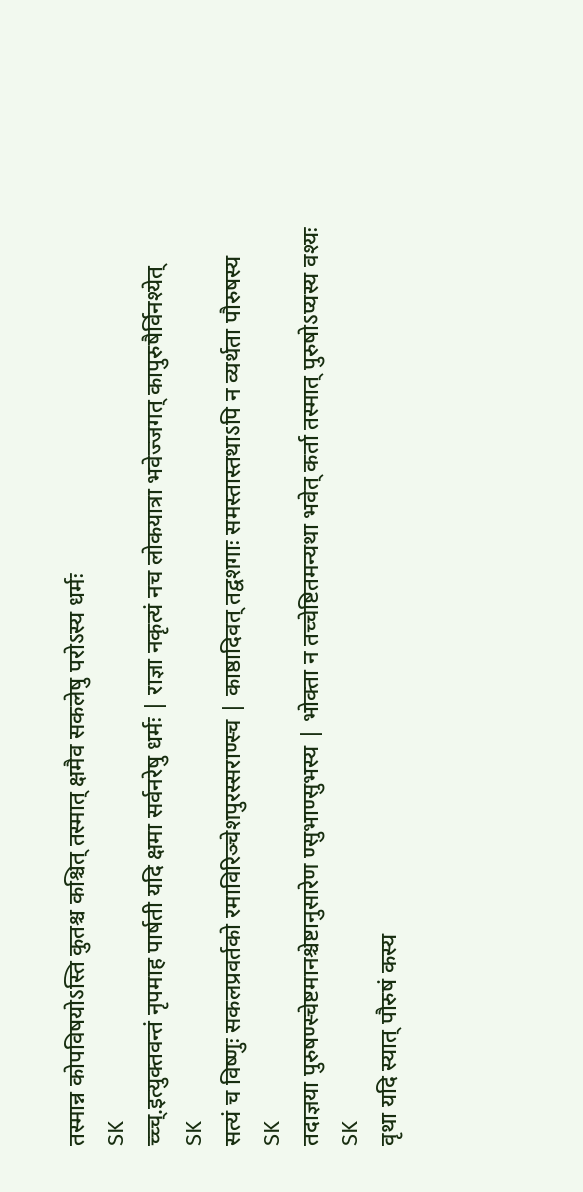तस्मान्न कोपविषयोऽस्ति कुतश्च कश्चित् तस्मात् क्षमैव सकलेषु परोऽस्य धर्मः
SK
च्च्च्.इत्युक्तवन्तं नृपमाह पार्षती यदि क्षमा सर्वनरेषु धर्मः | राज्ञा नकृत्यं नच लोकयात्रा भवेज्जगत् कापुरुषैर्विनश्येत्
SK
सत्यं च विष्णुः सकलप्रवर्तको रमाविरिञ्चेशपुरस्सराण्स्च | काष्ठादिवत् तद्वशगाः समस्तास्तथाऽपि न व्यर्थता पौरुषस्य
SK
तदाज्ञया पुरुषण्स्चेष्टमानश्चेष्टानुसारेण ण्सुभाण्सुभस्य | भोक्ता न तच्चेष्टितमन्यथा भवेत् कर्ता तस्मात् पुरुषोऽप्यस्य वश्यः
SK
वृथा यदि स्यात् पौरुषं कस्य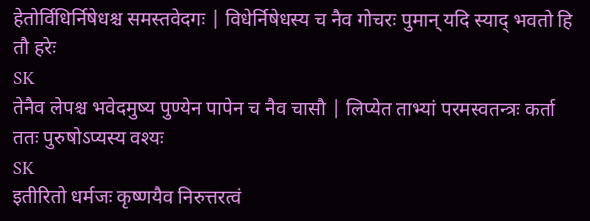हेतोर्विधिर्निषेधश्च समस्तवेदगः | विधेर्निषेधस्य च नैव गोचरः पुमान् यदि स्याद् भवतो हि तौ हरेः
SK
तेनैव लेपश्च भवेदमुष्य पुण्येन पापेन च नैव चासौ | लिप्येत ताभ्यां परमस्वतन्त्रः कर्ता ततः पुरुषोऽप्यस्य वश्यः
SK
इतीरितो धर्मजः कृष्णयैव निरुत्तरत्वं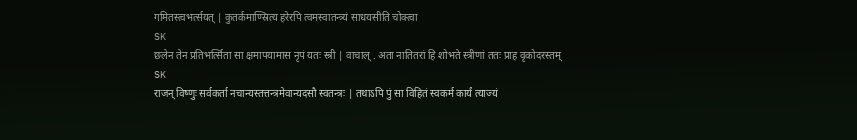गमितस्त्वभर्त्सयत् | कुतर्कमाण्स्रित्य हरेरपि त्वमस्वातन्त्र्यं साधयसीति चोक्त्वा
SK
छलेन तेन प्रतिभर्त्सिता सा क्षमापयामास नृपं यतः स्त्री | वाचाल् . अता नातितरां हि शोभते स्त्रीणां ततः प्राह वृकोदरस्तम्
SK
राजन् विष्णुः सर्वकर्ता नचान्यस्तत्तन्त्रमेवान्यदसौ स्वतन्त्रः | तथाऽपि पुं सा विहितं स्वकर्म कार्यं त्याज्यं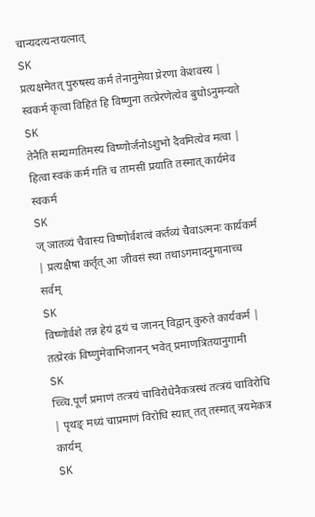चान्यदत्यन्तयत्नात्
SK
प्रत्यक्षमेतत् पुरुषस्य कर्म तेनानुमेया प्रेरणा केशवस्य | स्वकर्म कृत्वा विहितं हि विष्णुना तत्प्रेरणेत्येव बुधोऽनुमन्यते
SK
तेनैति सम्यग्गतिमस्य विष्णोर्जनोऽशुभो दैवमित्येव मत्वा | हित्वा स्वकं कर्म गतिं च तामसीं प्रयाति तस्मात् कार्यमेव स्वकर्म
SK
ज् ञातव्यं चैवास्य विष्णोर्वशत्वं कर्तव्यं चैवाऽत्मनः कार्यकर्म | प्रत्यक्षैषा कर्तृत् आ जीवसं स्था तथाऽगमादनुमानाच्च सर्वम्
SK
विष्णोर्वशे तन्न हेयं द्वयं च जानन् विद्वान् कुरुते कार्यकर्म | तत्प्रेरकं विष्णुमेवाभिजानन् भवेत् प्रमाणत्रितयानुगामी
SK
च्च्चि.पूर्णं प्रमाणं तत्त्रयं चाविरोधेनैकत्रस्थं तत्त्रयं चाविरोधि | पृथङ् मध्यं चाप्रमाणं विरोधि स्यात् तत् तस्मात् त्रयमेकत्र कार्यम्
SK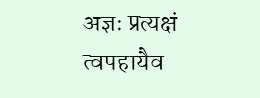अज्ञः प्रत्यक्षं त्वपहायैव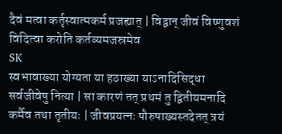दैवं मत्वा कर्तृस्वात्मकर्म प्रजह्यात् | विद्वान् जीवं विष्णुवशं विदित्वा करोति कर्तव्यमजस्रमेव
SK
स्वभावाख्या योग्यता या हठाख्या याऽनादिसिद्धा सर्वजीवेषु नित्या | सा कारणं तत् प्रथमं तु द्वितीयमनादि कर्मैव तथा तृतीयः | जीवप्रयत्नः पौरुषाख्यस्तदेतत् त्रयं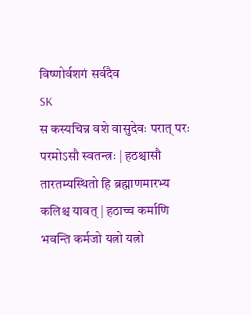विष्णोर्वशगं सर्वदैव
SK
स कस्यचिन्न वशे वासुदेवः परात् परः परमोऽसौ स्वतन्त्रः | हठश्चासौ तारतम्यस्थितो हि ब्रह्माणमारभ्य कलिश्च यावत् | हठाच्च कर्माणि भवन्ति कर्मजो यत्नो यत्नो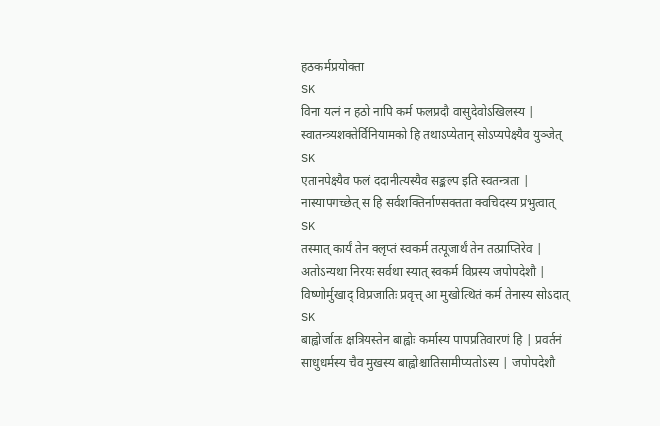हठकर्मप्रयोक्ता
SK
विना यत्नं न हठो नापि कर्म फलप्रदौ वासुदेवोऽखिलस्य | स्वातन्त्र्यशक्तेर्विनियामको हि तथाऽप्येतान् सोऽप्यपेक्ष्यैव युञ्जेत्
SK
एतानपेक्ष्यैव फलं ददानीत्यस्यैव सङ्कल्प इति स्वतन्त्रता | नास्यापगच्छेत् स हि सर्वशक्तिर्नाण्सक्तता क्वचिदस्य प्रभुत्वात्
SK
तस्मात् कार्यं तेन क्लृप्तं स्वकर्म तत्पूजार्थं तेन तत्प्राप्तिरेव | अतोऽन्यथा निरयः सर्वथा स्यात् स्वकर्म विप्रस्य जपोपदेशौ | विष्णोर्मुखाद् विप्रजातिः प्रवृत्त् आ मुखोत्थितं कर्म तेनास्य सोऽदात्
SK
बाह्वोर्जातः क्षत्रियस्तेन बाह्वोः कर्मास्य पापप्रतिवारणं हि | प्रवर्तनं साधुधर्मस्य चैव मुखस्य बाह्वोश्चातिसामीप्यतोऽस्य | जपोपदेशौ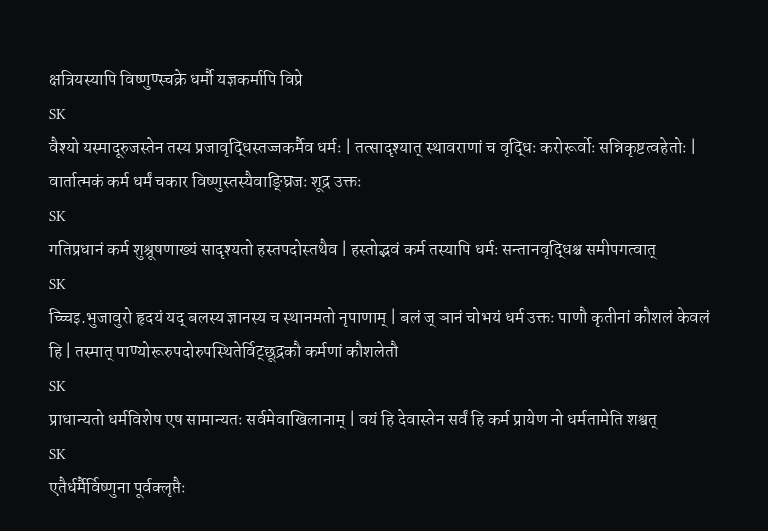क्षत्रियस्यापि विष्णुण्स्चक्रे धर्मौ यज्ञकर्मापि विप्रे
SK
वैश्यो यस्मादूरुजस्तेन तस्य प्रजावृद्धिस्तज्जकर्मैव धर्मः | तत्सादृश्यात् स्थावराणां च वृद्धिः करोरूर्वोः सन्निकृष्टत्वहेतोः | वार्तात्मकं कर्म धर्मं चकार विष्णुस्तस्यैवाङ्घ्रिजः शूद्र उक्तः
SK
गतिप्रधानं कर्म शुश्रूषणाख्यं सादृश्यतो हस्तपदोस्तथैव | हस्तोद्भवं कर्म तस्यापि धर्मः सन्तानवृद्धिश्च समीपगत्वात्
SK
च्च्चिइ.भुजावुरो हृदयं यद् बलस्य ज्ञानस्य च स्थानमतो नृपाणाम् | बलं ज् ञानं चोभयं धर्म उक्तः पाणौ कृतीनां कौशलं केवलं हि | तस्मात् पाण्योरूरुपदोरुपस्थितेर्विट्छूद्रकौ कर्मणां कौशलेतौ
SK
प्राधान्यतो धर्मविशेष एष सामान्यतः सर्वमेवाखिलानाम् | वयं हि देवास्तेन सर्वं हि कर्म प्रायेण नो धर्मतामेति शश्वत्
SK
एतैर्धर्मैर्विष्णुना पूर्वक्लृप्तैः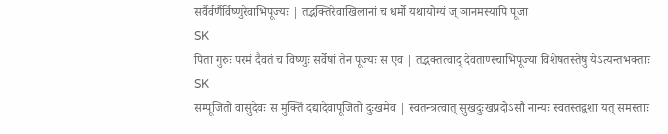सर्वैर्वर्णैर्विष्णुरेवाभिपूज्यः | तद्भक्तिरेवाखिलानां च धर्मो यथायोग्यं ज् ञानमस्यापि पूजा
SK
पिता गुरुः परमं दैवतं च विष्णुः सर्वेषां तेन पूज्यः स एव | तद्भक्तत्वाद् देवताण्स्चाभिपूज्या विशेषतस्तेषु येऽत्यन्तभक्ताः
SK
सम्पूजितो वासुदेवः स मुक्तिं दद्यादेवापूजितो दुःखमेव | स्वतन्त्रत्वात् सुखदुःखप्रदोऽसौ नान्यः स्वतस्तद्वशा यत् समस्ताः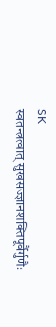SK
स्वतन्त्रत्वात् सुखसज्ज्ञानशक्तिपूर्वैर्गुणैः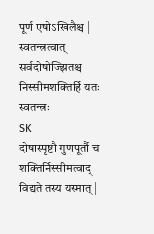पूर्ण एषोऽखिलैश्च | स्वतन्त्रत्वात् सर्वदोषोज्झितश्च निस्सीमशक्तिर्हि यतः स्वतन्त्रः
SK
दोषास्पृष्टौ गुणपूर्तौ च शक्तिर्निस्सीमत्वाद् विद्यते तस्य यस्मात् |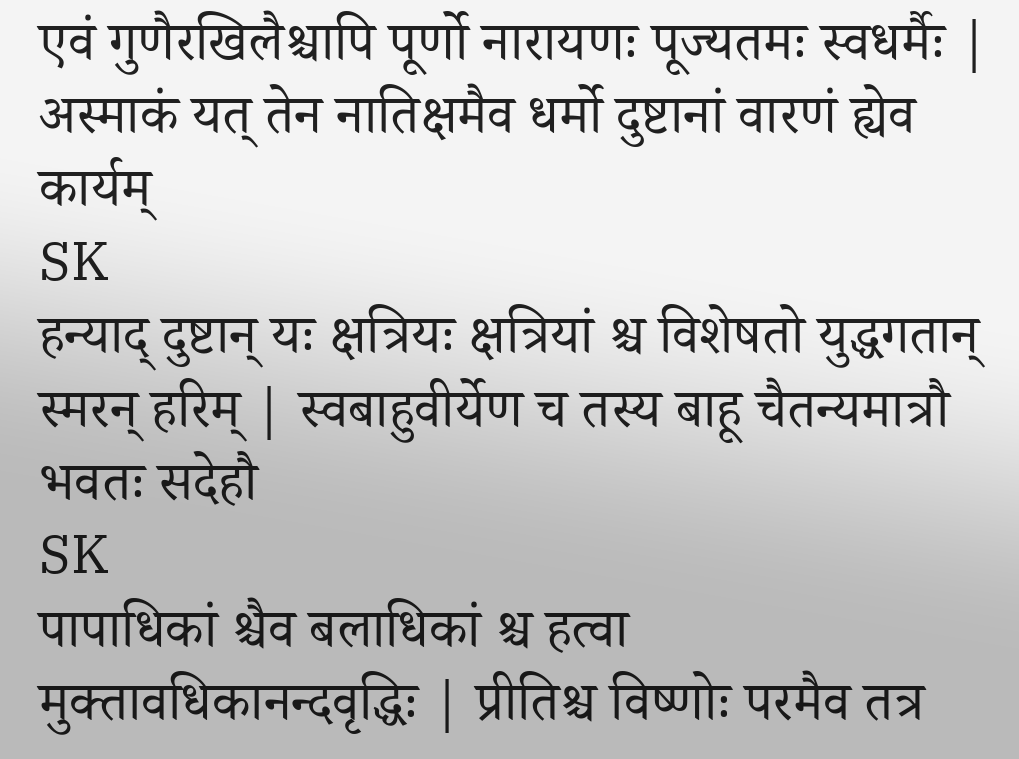एवं गुणैरखिलैश्चापि पूर्णो नारायणः पूज्यतमः स्वधर्मैः | अस्माकं यत् तेन नातिक्षमैव धर्मो दुष्टानां वारणं ह्येव कार्यम्
SK
हन्याद् दुष्टान् यः क्षत्रियः क्षत्रियां श्च विशेषतो युद्धगतान् स्मरन् हरिम् | स्वबाहुवीर्येण च तस्य बाहू चैतन्यमात्रौ भवतः सदेहौ
SK
पापाधिकां श्चैव बलाधिकां श्च हत्वा मुक्तावधिकानन्दवृद्धिः | प्रीतिश्च विष्णोः परमैव तत्र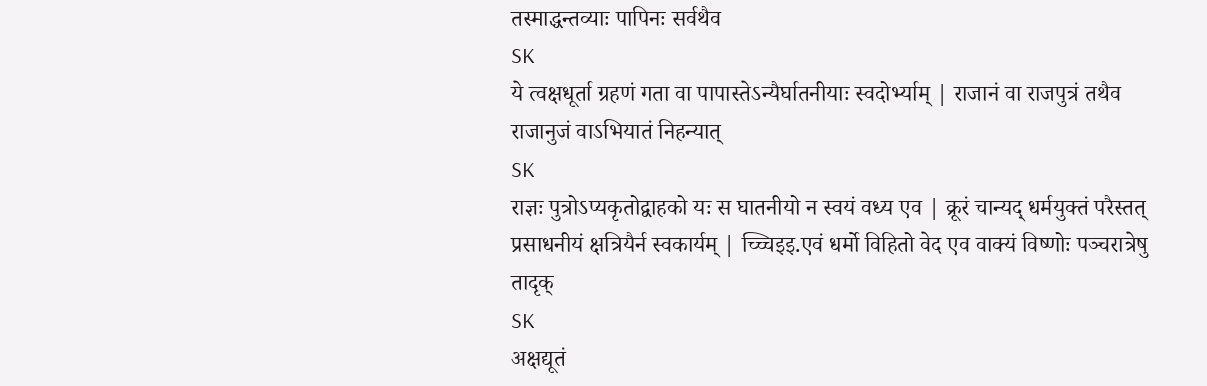तस्माद्धन्तव्याः पापिनः सर्वथैव
SK
ये त्वक्षधूर्ता ग्रहणं गता वा पापास्तेऽन्यैर्घातनीयाः स्वदोर्भ्याम् | राजानं वा राजपुत्रं तथैव राजानुजं वाऽभियातं निहन्यात्
SK
राज्ञः पुत्रोऽप्यकृतोद्वाहको यः स घातनीयो न स्वयं वध्य एव | क्रूरं चान्यद् धर्मयुक्तं परैस्तत् प्रसाधनीयं क्षत्रियैर्न स्वकार्यम् | च्च्चिइइ.एवं धर्मो विहितो वेद एव वाक्यं विष्णोः पञ्चरात्रेषु तादृक्
SK
अक्षद्यूतं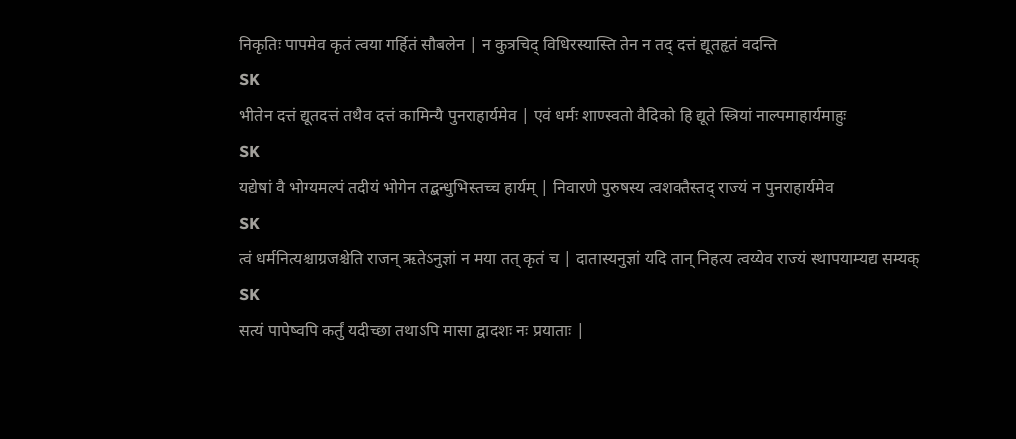निकृतिः पापमेव कृतं त्वया गर्हितं सौबलेन | न कुत्रचिद् विधिरस्यास्ति तेन न तद् दत्तं द्यूतहृतं वदन्ति
SK
भीतेन दत्तं द्यूतदत्तं तथैव दत्तं कामिन्यै पुनराहार्यमेव | एवं धर्मः शाण्स्वतो वैदिको हि द्यूते स्त्रियां नाल्पमाहार्यमाहुः
SK
यद्येषां वै भोग्यमल्पं तदीयं भोगेन तद्बन्धुभिस्तच्च हार्यम् | निवारणे पुरुषस्य त्वशक्तैस्तद् राज्यं न पुनराहार्यमेव
SK
त्वं धर्मनित्यश्चाग्रजश्चेति राजन् ऋतेऽनुज्ञां न मया तत् कृतं च | दातास्यनुज्ञां यदि तान् निहत्य त्वय्येव राज्यं स्थापयाम्यद्य सम्यक्
SK
सत्यं पापेष्वपि कर्तुं यदीच्छा तथाऽपि मासा द्वादशः नः प्रयाताः |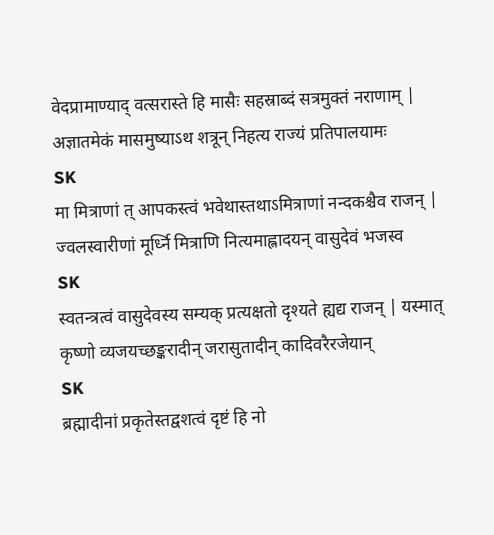वेदप्रामाण्याद् वत्सरास्ते हि मासैः सहस्राब्दं सत्रमुक्तं नराणाम् | अज्ञातमेकं मासमुष्याऽथ शत्रून् निहत्य राज्यं प्रतिपालयामः
SK
मा मित्राणां त् आपकस्त्वं भवेथास्तथाऽमित्राणां नन्दकश्चैव राजन् | ज्वलस्वारीणां मूर्ध्नि मित्राणि नित्यमाह्लादयन् वासुदेवं भजस्व
SK
स्वतन्त्रत्वं वासुदेवस्य सम्यक् प्रत्यक्षतो दृश्यते ह्यद्य राजन् | यस्मात् कृष्णो व्यजयच्छङ्करादीन् जरासुतादीन् कादिवरैरजेयान्
SK
ब्रह्मादीनां प्रकृतेस्तद्वशत्वं दृष्टं हि नो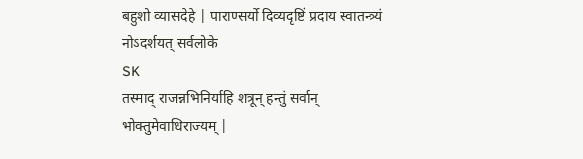बहुशो व्यासदेहे | पाराण्सर्यो दिव्यदृष्टिं प्रदाय स्वातन्त्र्यं नोऽदर्शयत् सर्वलोके
SK
तस्माद् राजन्नभिनिर्याहि शत्रून् हन्तुं सर्वान् भोक्तुमेवाधिराज्यम् |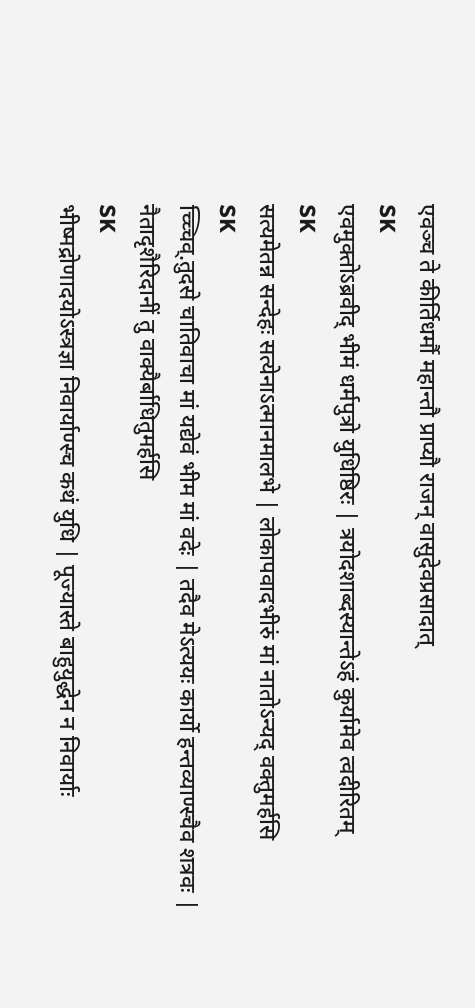एवञ्च ते कीर्तिधर्मौ महान्तौ प्राप्यौ राजन् वासुदेवप्रसादात्
SK
एवमुक्तोऽब्रवीद् भीमं धर्मपुत्रो युधिष्ठिरः | त्रयोदशाब्दस्यान्तेऽहं कुर्यामेव त्वदीरितम्
SK
सत्यमेतन्न सन्देहः सत्येनाऽत्मानमालभे | लोकापवादभीरुं मां नातोऽन्यद् वक्तुमर्हसि
SK
च्च्चिव्.तुदसे चातिवाचा मां यद्येवं भीम मां वदेः | तदैव मेऽत्ययः कार्यो हन्तव्याण्स्चैव शत्रवः | नैतादृशैरिदानीं तु वाक्यैर्बाधितुमर्हसि
SK
भीष्मद्रोणादयोऽस्त्रज्ञा निवार्याण्स्च कथं युधि | पूज्यास्ते बाहुयुद्धेन न निवार्याः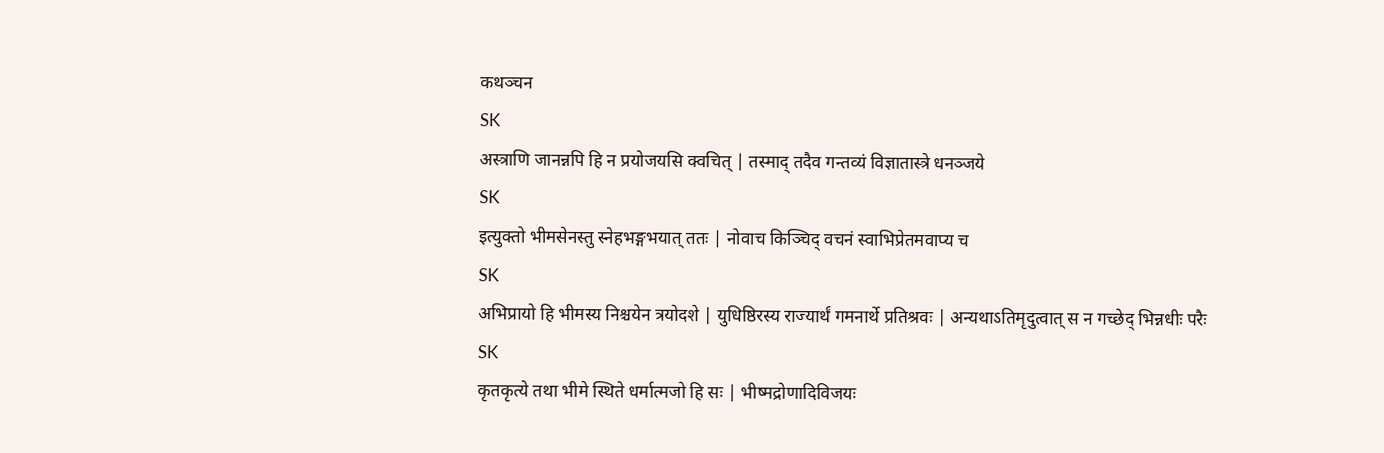कथञ्चन
SK
अस्त्राणि जानन्नपि हि न प्रयोजयसि क्वचित् | तस्माद् तदैव गन्तव्यं विज्ञातास्त्रे धनञ्जये
SK
इत्युक्तो भीमसेनस्तु स्नेहभङ्गभयात् ततः | नोवाच किञ्चिद् वचनं स्वाभिप्रेतमवाप्य च
SK
अभिप्रायो हि भीमस्य निश्चयेन त्रयोदशे | युधिष्ठिरस्य राज्यार्थं गमनार्थे प्रतिश्रवः | अन्यथाऽतिमृदुत्वात् स न गच्छेद् भिन्नधीः परैः
SK
कृतकृत्ये तथा भीमे स्थिते धर्मात्मजो हि सः | भीष्मद्रोणादिविजयः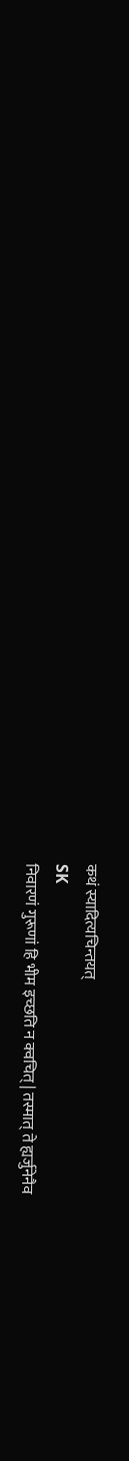कथं स्यादित्यचिन्तयत्
SK
निवारणं गुरूणां हि भीम इच्छति न क्वचित् | तस्मात् ते ह्यर्जुनेनैव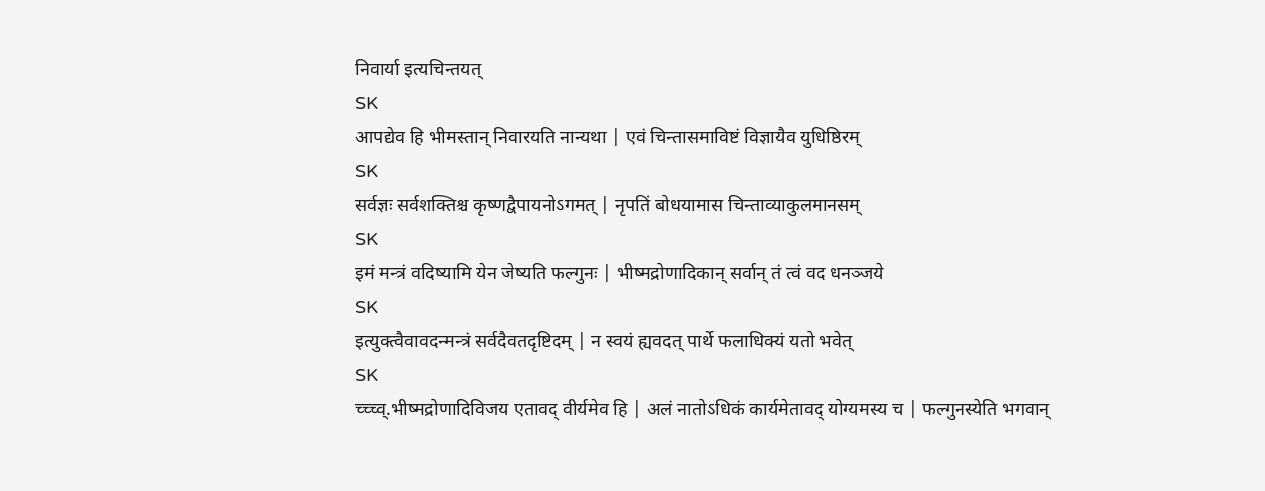निवार्या इत्यचिन्तयत्
SK
आपद्येव हि भीमस्तान् निवारयति नान्यथा | एवं चिन्तासमाविष्टं विज्ञायैव युधिष्ठिरम्
SK
सर्वज्ञः सर्वशक्तिश्च कृष्णद्वैपायनोऽगमत् | नृपतिं बोधयामास चिन्ताव्याकुलमानसम्
SK
इमं मन्त्रं वदिष्यामि येन जेष्यति फल्गुनः | भीष्मद्रोणादिकान् सर्वान् तं त्वं वद धनञ्जये
SK
इत्युक्त्वैवावदन्मन्त्रं सर्वदैवतदृष्टिदम् | न स्वयं ह्यवदत् पार्थे फलाधिक्यं यतो भवेत्
SK
च्च्च्व्.भीष्मद्रोणादिविजय एतावद् वीर्यमेव हि | अलं नातोऽधिकं कार्यमेतावद् योग्यमस्य च | फल्गुनस्येति भगवान्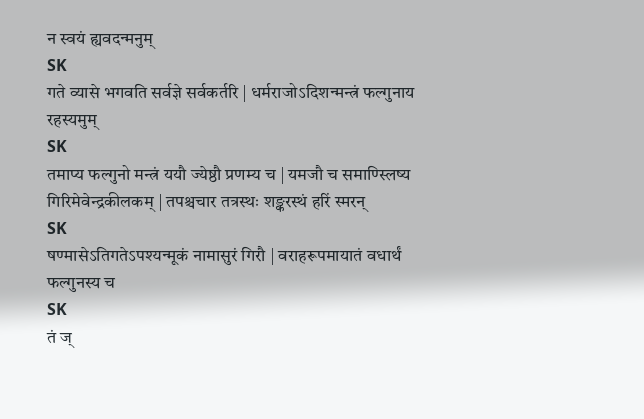न स्वयं ह्यवदन्मनुम्
SK
गते व्यासे भगवति सर्वज्ञे सर्वकर्तरि | धर्मराजोऽदिशन्मन्त्रं फल्गुनाय रहस्यमुम्
SK
तमाप्य फल्गुनो मन्त्रं ययौ ज्येष्ठौ प्रणम्य च | यमजौ च समाण्स्लिष्य गिरिमेवेन्द्रकीलकम् | तपश्चचार तत्रस्थः शङ्करस्थं हरिं स्मरन्
SK
षण्मासेऽतिगतेऽपश्यन्मूकं नामासुरं गिरौ | वराहरूपमायातं वधार्थं फल्गुनस्य च
SK
तं ज्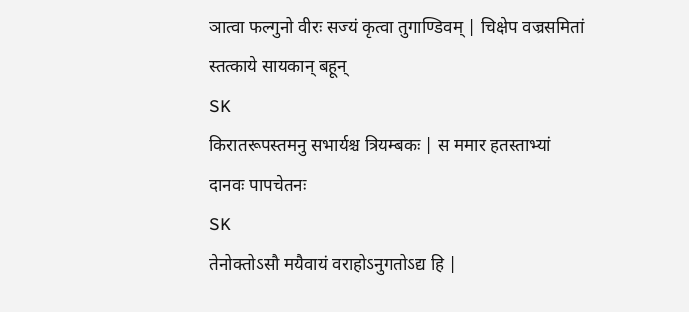ञात्वा फल्गुनो वीरः सज्यं कृत्वा तुगाण्डिवम् | चिक्षेप वज्रसमितां स्तत्काये सायकान् बहून्
SK
किरातरूपस्तमनु सभार्यश्च त्रियम्बकः | स ममार हतस्ताभ्यां दानवः पापचेतनः
SK
तेनोक्तोऽसौ मयैवायं वराहोऽनुगतोऽद्य हि |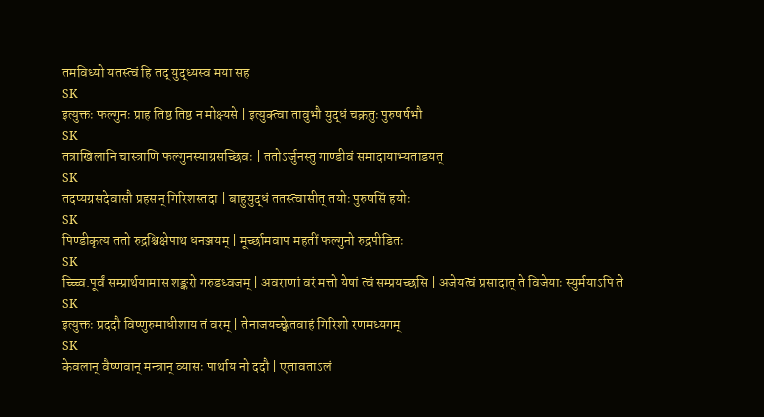तमविध्यो यतस्त्वं हि तद् युद्ध्यस्व मया सह
SK
इत्युक्तः फल्गुनः प्राह तिष्ठ तिष्ठ न मोक्ष्यसे | इत्युक्त्वा तावुभौ युद्धं चक्रतुः पुरुषर्षभौ
SK
तत्राखिलानि चास्त्राणि फल्गुनस्याग्रसच्छिवः | ततोऽर्जुनस्तु गाण्डीवं समादायाभ्यताडयत्
SK
तदप्यग्रसदेवासौ प्रहसन् गिरिशस्तदा | बाहुयुद्धं ततस्त्वासीत् तयोः पुरुषसिं हयोः
SK
पिण्डीकृत्य ततो रुद्रश्चिक्षेपाथ धनञ्जयम् | मूर्च्छामवाप महतीं फल्गुनो रुद्रपीडितः
SK
च्च्च्वि.पूर्वं सम्प्रार्थयामास शङ्करो गरुडध्वजम् | अवराणां वरं मत्तो येषां त्वं सम्प्रयच्छसि | अजेयत्वं प्रसादात् ते विजेयाः स्युर्मयाऽपि ते
SK
इत्युक्तः प्रददौ विष्णुरुमाधीशाय तं वरम् | तेनाजयच्छ्वेतवाहं गिरिशो रणमध्यगम्
SK
केवलान् वैष्णवान् मन्त्रान् व्यासः पार्थाय नो ददौ | एतावताऽलं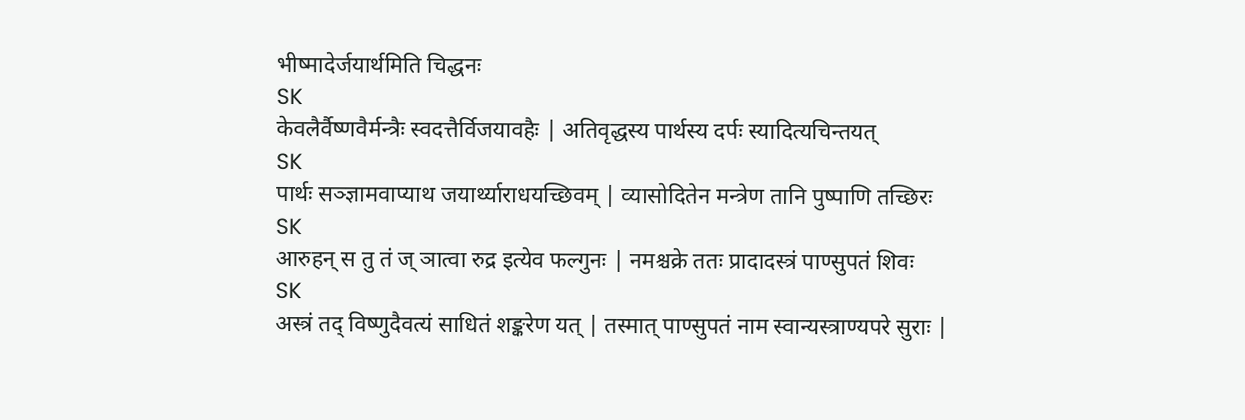भीष्मादेर्जयार्थमिति चिद्धनः
SK
केवलैर्वैष्णवैर्मन्त्रैः स्वदत्तैर्विजयावहैः | अतिवृद्धस्य पार्थस्य दर्पः स्यादित्यचिन्तयत्
SK
पार्थः सञ्ज्ञामवाप्याथ जयार्थ्याराधयच्छिवम् | व्यासोदितेन मन्त्रेण तानि पुष्पाणि तच्छिरः
SK
आरुहन् स तु तं ज् ञात्वा रुद्र इत्येव फल्गुनः | नमश्चक्रे ततः प्रादादस्त्रं पाण्सुपतं शिवः
SK
अस्त्रं तद् विष्णुदैवत्यं साधितं शङ्करेण यत् | तस्मात् पाण्सुपतं नाम स्वान्यस्त्राण्यपरे सुराः |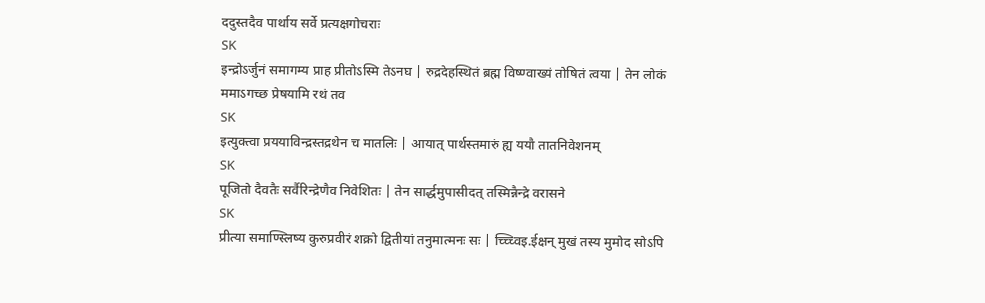ददुस्तदैव पार्थाय सर्वे प्रत्यक्षगोचराः
SK
इन्द्रोऽर्जुनं समागम्य प्राह प्रीतोऽस्मि तेऽनघ | रुद्रदेहस्थितं ब्रह्म विष्ण्वाख्यं तोषितं त्वया | तेन लोकं ममाऽगच्छ प्रेषयामि रथं तव
SK
इत्युक्त्वा प्रययाविन्द्रस्तद्रथेन च मातलिः | आयात् पार्थस्तमारुं ह्य ययौ तातनिवेशनम्
SK
पूजितो दैवतैः सर्वैरिन्द्रेणैव निवेशितः | तेन सार्द्धमुपासीदत् तस्मिन्नैन्द्रे वरासने
SK
प्रीत्या समाण्स्लिष्य कुरुप्रवीरं शक्रो द्वितीयां तनुमात्मनः सः | च्च्च्विइ.ईक्षन् मुखं तस्य मुमोद सोऽपि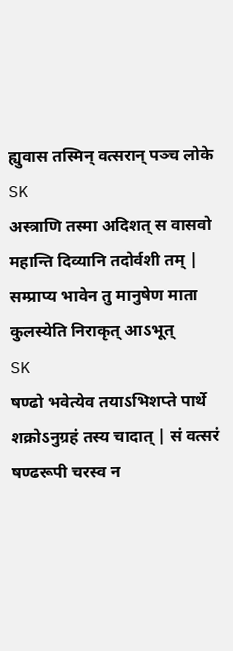ह्युवास तस्मिन् वत्सरान् पञ्च लोके
SK
अस्त्राणि तस्मा अदिशत् स वासवो महान्ति दिव्यानि तदोर्वशी तम् | सम्प्राप्य भावेन तु मानुषेण माता कुलस्येति निराकृत् आऽभूत्
SK
षण्ढो भवेत्येव तयाऽभिशप्ते पार्थे शक्रोऽनुग्रहं तस्य चादात् | सं वत्सरं षण्ढरूपी चरस्व न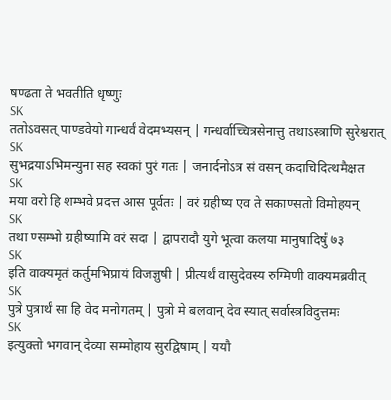षण्ढता ते भवतीति धृष्णुः
SK
ततोऽवसत् पाण्डवेयो गान्धर्वं वेदमभ्यसन् | गन्धर्वाच्चित्रसेनात्तु तथाऽस्त्राणि सुरेश्वरात्
SK
सुभद्रयाऽभिमन्युना सह स्वकां पुरं गतः | जनार्दनोऽत्र सं वसन् कदाचिदित्थमैक्षत
SK
मया वरो हि शम्भवे प्रदत्त आस पूर्वतः | वरं ग्रहीष्य एव ते सकाण्सतो विमोहयन्
SK
तथा ण्सम्भो ग्रहीष्यामि वरं सदा | द्वापरादौ युगे भूत्वा कलया मानुषादिषु᳚ ७३
SK
इति वाक्यमृतं कर्तुमभिप्रायं विजज्ञुषी | प्रीत्यर्थं वासुदेवस्य रुग्मिणी वाक्यमब्रवीत्
SK
पुत्रे पुत्रार्थं सा हि वेद मनोगतम् | पुत्रो मे बलवान् देव स्यात् सर्वास्त्रविदुत्तमः
SK
इत्युक्तो भगवान् देव्या सम्मोहाय सुरद्विषाम् | ययौ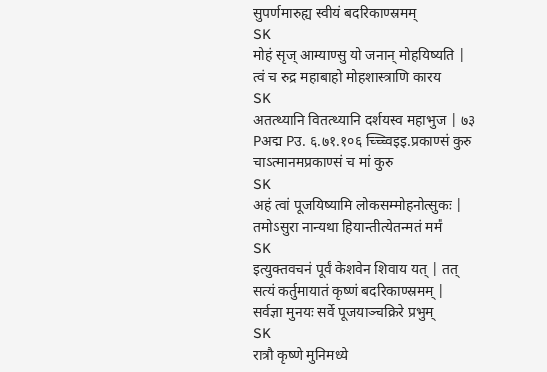सुपर्णमारुह्य स्वीयं बदरिकाण्स्रमम्
SK
मोहं सृज् आम्याण्सु यो जनान् मोहयिष्यति | त्वं च रुद्र महाबाहो मोहशास्त्राणि कारय
SK
अतत्थ्यानि वितत्थ्यानि दर्शयस्व महाभुज | ७३ Pअद्म Pउ. ६.७१.१०६ च्च्च्विइइ.प्रकाण्सं कुरु चाऽत्मानमप्रकाण्सं च मां कुरु
SK
अहं त्वां पूजयिष्यामि लोकसम्मोहनोत्सुकः | तमोऽसुरा नान्यथा हियान्तीत्येतन्मतं मम᳚
SK
इत्युक्तवचनं पूर्वं केशवेन शिवाय यत् | तत् सत्यं कर्तुमायातं कृष्णं बदरिकाण्स्रमम् | सर्वज्ञा मुनयः सर्वे पूजयाञ्चक्रिरे प्रभुम्
SK
रात्रौ कृष्णे मुनिमध्ये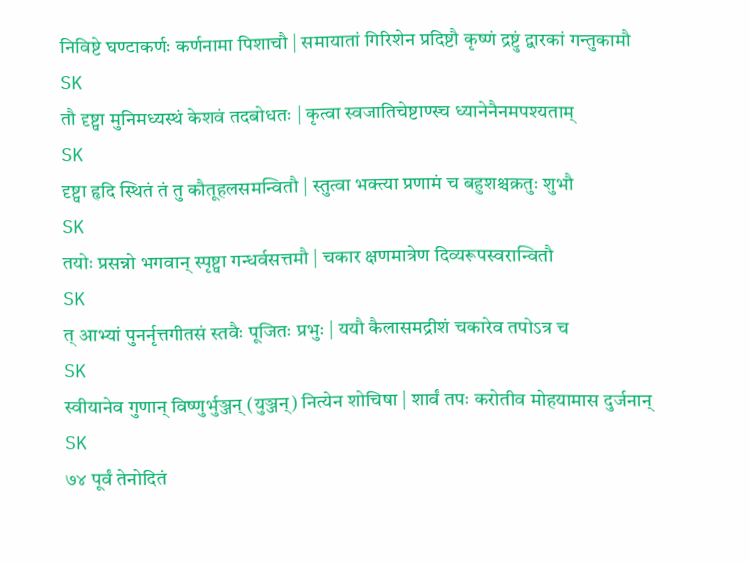निविष्टे घण्टाकर्णः कर्णनामा पिशाचौ | समायातां गिरिशेन प्रदिष्टौ कृष्णं द्रष्टुं द्वारकां गन्तुकामौ
SK
तौ दृष्ट्वा मुनिमध्यस्थं केशवं तदबोधतः | कृत्वा स्वजातिचेष्टाण्स्च ध्यानेनैनमपश्यताम्
SK
दृष्ट्वा हृदि स्थितं तं तु कौतूहलसमन्वितौ | स्तुत्वा भक्त्या प्रणामं च बहुशश्चक्रतुः शुभौ
SK
तयोः प्रसन्नो भगवान् स्पृष्ट्वा गन्धर्वसत्तमौ | चकार क्षणमात्रेण दिव्यरूपस्वरान्वितौ
SK
त् आभ्यां पुनर्नृत्तगीतसं स्तवैः पूजितः प्रभुः | ययौ कैलासमद्रीशं चकारेव तपोऽत्र च
SK
स्वीयानेव गुणान् विष्णुर्भुञ्जन् (युञ्जन्) नित्येन शोचिषा | शार्वं तपः करोतीव मोहयामास दुर्जनान्
SK
७४ पूर्वं तेनोदितं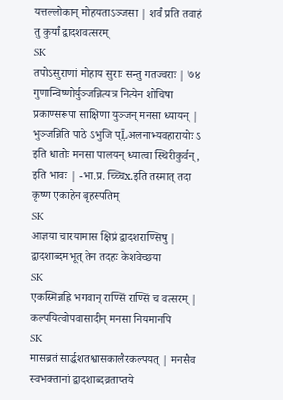यत्तल्लोकान् मोहयताऽञ्जसा | शर्वं प्रति तवाहं तु कुर्यां द्वादशवत्सरम्
SK
तपोऽसुराणां मोहाय सुराः सन्तु गतज्वराः | ७४ गुणान्विष्णोर्युञ्जन्नित्यत्र नित्येन शोचिषा प्रकाण्सरूपा साक्षिणा युञ्जन् मनसा ध्यायन् | भुञ्जन्निति पाठे ऽभुजि प्Ḹअलनाभ्यवहारायोः ऽ इति धातोः मनसा पालयन् ध्यात्वा स्थिरीकुर्वन्, इति भावः | -भा.प्र. च्च्चिx.इति तस्मात् तदा कृष्ण एकाहेन बृहस्पतिम्
SK
आज्ञया चारयामास क्षिप्रं द्वादशराण्सिषु | द्वादशाब्दमभूत् तेन तदहः केशवेच्छया
SK
एकस्मिन्नह्नि भगवान् राण्सिं राण्सिं च वत्सरम् | कल्पयित्वोपवासादीन् मनसा नियमानपि
SK
मासब्रतं सार्द्धशतश्वासकालैरकल्पयत् | मनसैव स्वभक्तानां द्वादशाब्दव्रताप्तये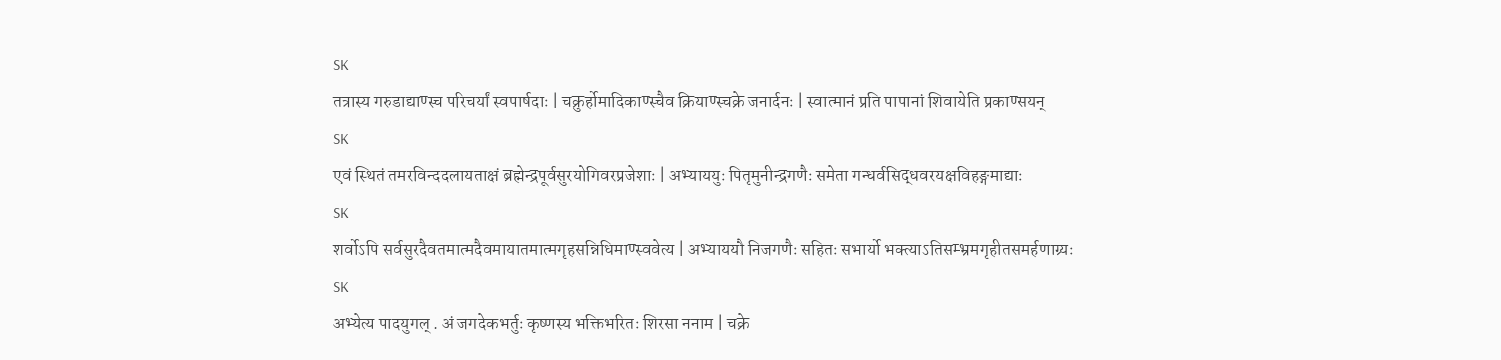SK
तत्रास्य गरुडाद्याण्स्च परिचर्यां स्वपार्षदाः | चक्रुर्होमादिकाण्स्चैव क्रियाण्स्चक्रे जनार्दनः | स्वात्मानं प्रति पापानां शिवायेति प्रकाण्सयन्
SK
एवं स्थितं तमरविन्ददलायताक्षं ब्रह्मेन्द्रपूर्वसुरयोगिवरप्रजेशाः | अभ्याययुः पितृमुनीन्द्रगणैः समेता गन्धर्वसिद्धवरयक्षविहङ्गमाद्याः
SK
शर्वोऽपि सर्वसुरदैवतमात्मदैवमायातमात्मगृहसन्निधिमाण्स्ववेत्य | अभ्याययौ निजगणैः सहितः सभार्यो भक्त्याऽतिसम्भ्रमगृहीतसमर्हणाग्र्यः
SK
अभ्येत्य पादयुगल् . अं जगदेकभर्तुः कृष्णस्य भक्तिभरितः शिरसा ननाम | चक्रे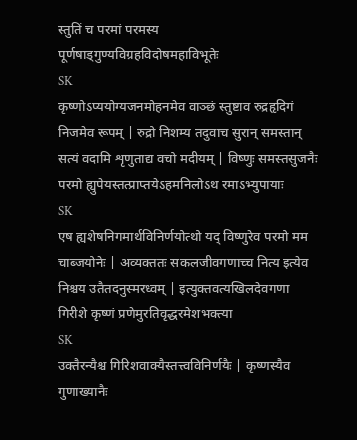स्तुतिं च परमां परमस्य पूर्णषाड्गुण्यविग्रहविदोषमहाविभूतेः
SK
कृष्णोऽप्ययोग्यजनमोहनमेव वाञ्छं स्तुष्टाव रुद्रहृदिगं निजमेव रूपम् | रुद्रो निशम्य तदुवाच सुरान् समस्तान् सत्यं वदामि शृणुताद्य वचो मदीयम् | विष्णुः समस्तसुजनैः परमो ह्युपेयस्तत्प्राप्तयेऽहमनिलोऽथ रमाऽभ्युपायाः
SK
एष ह्यशेषनिगमार्थविनिर्णयोत्थो यद् विष्णुरेव परमो मम चाब्जयोनेः | अव्यक्ततः सकलजीवगणाच्च नित्य इत्येव निश्चय उतैतदनुस्मरध्वम् | इत्युक्तवत्यखिलदेवगणा गिरीशे कृष्णं प्रणेमुरतिवृद्धरमेशभक्त्या
SK
उक्तैरन्यैश्च गिरिशवाक्यैस्तत्त्वविनिर्णयैः | कृष्णस्यैव गुणाख्यानैः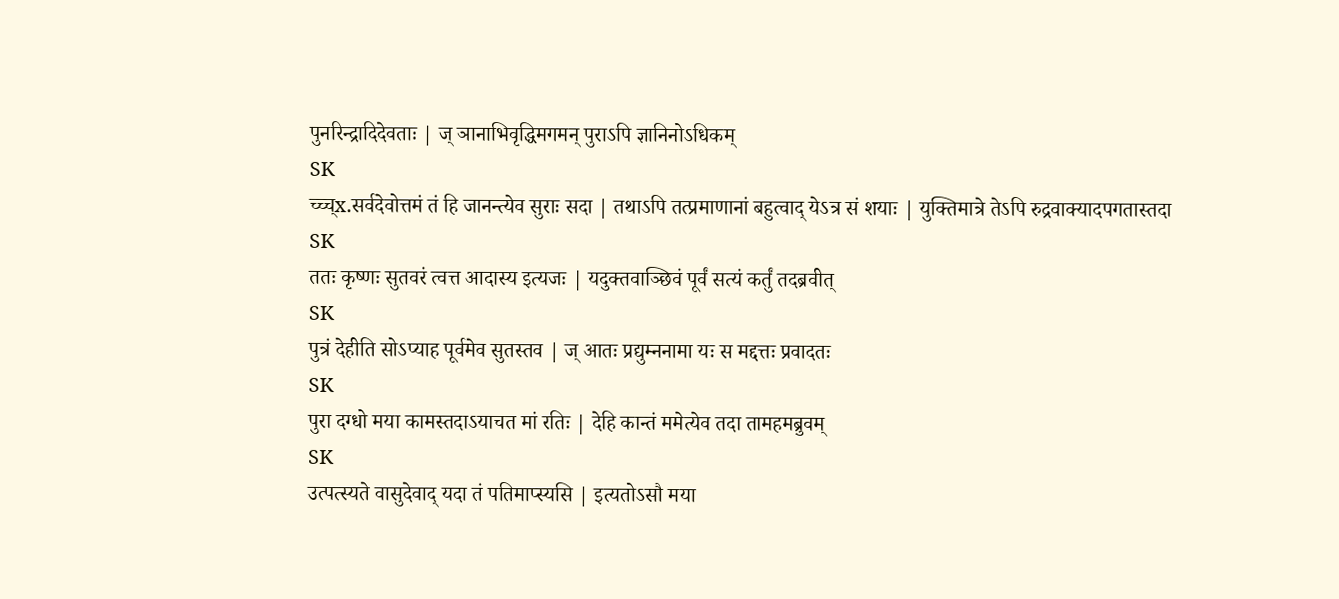पुनरिन्द्रादिदेवताः | ज् ञानाभिवृद्धिमगमन् पुराऽपि ज्ञानिनोऽधिकम्
SK
च्च्च्x.सर्वदेवोत्तमं तं हि जानन्त्येव सुराः सदा | तथाऽपि तत्प्रमाणानां बहुत्वाद् येऽत्र सं शयाः | युक्तिमात्रे तेऽपि रुद्रवाक्यादपगतास्तदा
SK
ततः कृष्णः सुतवरं त्वत्त आदास्य इत्यजः | यदुक्तवाञ्छिवं पूर्वं सत्यं कर्तुं तदब्रवीत्
SK
पुत्रं देहीति सोऽप्याह पूर्वमेव सुतस्तव | ज् आतः प्रद्युम्ननामा यः स मद्दत्तः प्रवादतः
SK
पुरा दग्धो मया कामस्तदाऽयाचत मां रतिः | देहि कान्तं ममेत्येव तदा तामहमब्रुवम्
SK
उत्पत्स्यते वासुदेवाद् यदा तं पतिमाप्स्यसि | इत्यतोऽसौ मया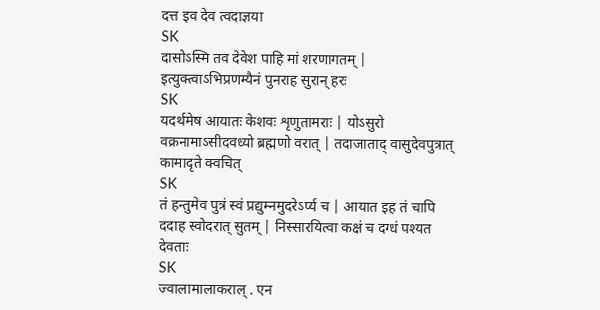दत्त इव देव त्वदाज्ञया
SK
दासोऽस्मि तव देवेश पाहि मां शरणागतम् | इत्युक्त्वाऽभिप्रणम्यैनं पुनराह सुरान् हरः
SK
यदर्थमेष आयातः केशवः शृणुतामराः | योऽसुरो वक्रनामाऽसीदवध्यो ब्रह्मणो वरात् | तदाजाताद् वासुदेवपुत्रात् कामादृते क्वचित्
SK
तं हन्तुमेव पुत्रं स्वं प्रद्युम्नमुदरेऽर्प्य च | आयात इह तं चापि ददाह स्वोदरात् सुतम् | निस्सारयित्वा कक्षं च दग्धं पश्यत देवताः
SK
ज्वालामालाकराल् . एन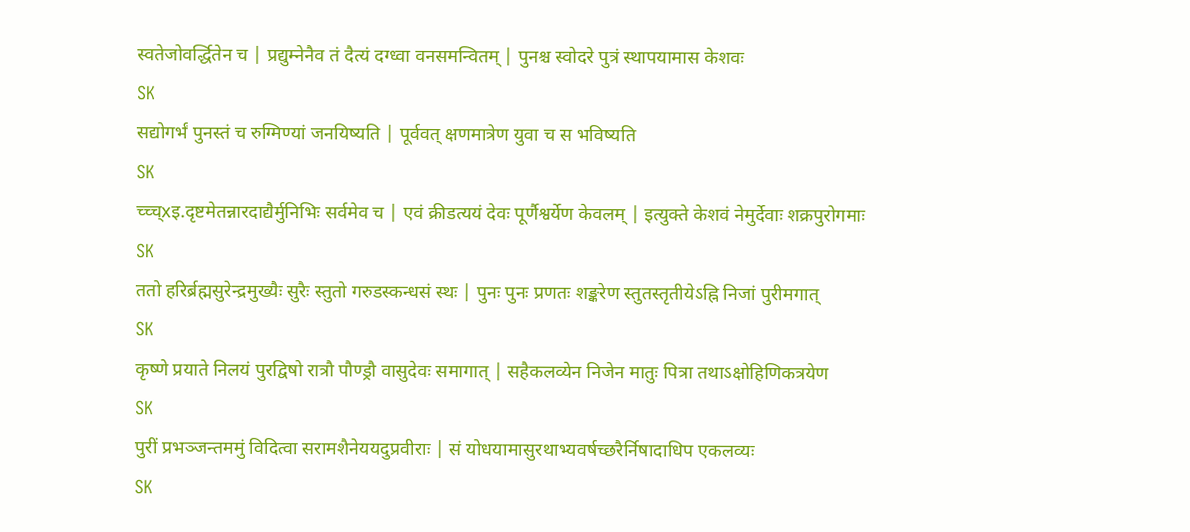स्वतेजोवर्द्धितेन च | प्रद्युम्नेनैव तं दैत्यं दग्ध्वा वनसमन्वितम् | पुनश्च स्वोदरे पुत्रं स्थापयामास केशवः
SK
सद्योगर्भं पुनस्तं च रुग्मिण्यां जनयिष्यति | पूर्ववत् क्षणमात्रेण युवा च स भविष्यति
SK
च्च्च्xइ.दृष्टमेतन्नारदाद्यैर्मुनिभिः सर्वमेव च | एवं क्रीडत्ययं देवः पूर्णैश्वर्येण केवलम् | इत्युक्ते केशवं नेमुर्देवाः शक्रपुरोगमाः
SK
ततो हरिर्ब्रह्मसुरेन्द्रमुख्यैः सुरैः स्तुतो गरुडस्कन्धसं स्थः | पुनः पुनः प्रणतः शङ्करेण स्तुतस्तृतीयेऽह्नि निजां पुरीमगात्
SK
कृष्णे प्रयाते निलयं पुरद्विषो रात्रौ पौण्ड्रौ वासुदेवः समागात् | सहैकलव्येन निजेन मातुः पित्रा तथाऽक्षोहिणिकत्रयेण
SK
पुरीं प्रभञ्जन्तममुं विदित्वा सरामशैनेययदुप्रवीराः | सं योधयामासुरथाभ्यवर्षच्छरैर्निषादाधिप एकलव्यः
SK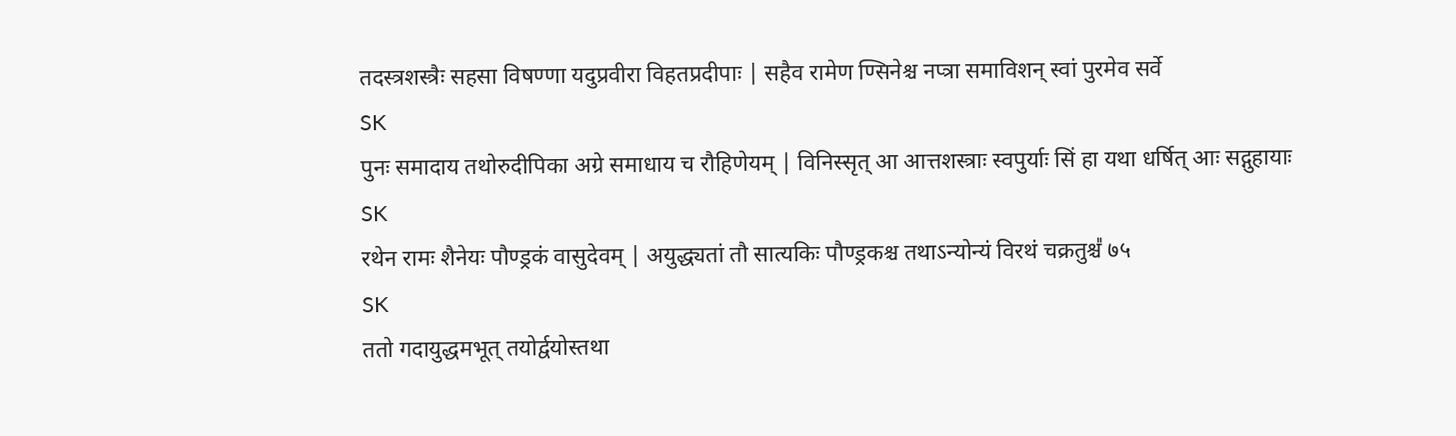तदस्त्रशस्त्रैः सहसा विषण्णा यदुप्रवीरा विहतप्रदीपाः | सहैव रामेण ण्सिनेश्च नप्त्रा समाविशन् स्वां पुरमेव सर्वे
SK
पुनः समादाय तथोरुदीपिका अग्रे समाधाय च रौहिणेयम् | विनिस्सृत् आ आत्तशस्त्राः स्वपुर्याः सिं हा यथा धर्षित् आः सद्गुहायाः
SK
रथेन रामः शैनेयः पौण्ड्रकं वासुदेवम् | अयुद्ध्यतां तौ सात्यकिः पौण्ड्रकश्च तथाऽन्योन्यं विरथं चक्रतुश्च᳚ ७५
SK
ततो गदायुद्धमभूत् तयोर्द्वयोस्तथा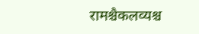रामश्चैकलव्यश्च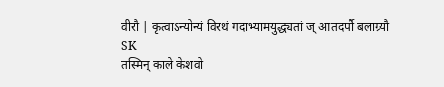वीरौ | कृत्वाऽन्योन्यं विरथं गदाभ्यामयुद्ध्यतां ज् आतदर्पौ बलाग्र्यौ
SK
तस्मिन् काले केशवो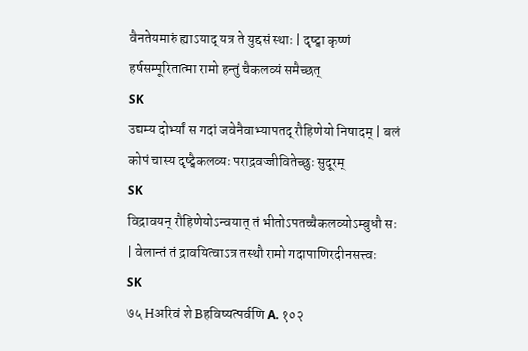वैनतेयमारुं ह्याऽयाद् यत्र ते युद्दसं स्थाः | दृष्ट्वा कृष्णं हर्षसम्पूरितात्मा रामो हन्तुं चैकलव्यं समैच्छत्
SK
उद्यम्य दोर्भ्यां स गदां जवेनैवाभ्यापतद् रौहिणेयो निषादम् | बलं कोपं चास्य दृष्ट्वैकलव्यः पराद्रवज्जीवितेच्छुः सुदूरम्
SK
विद्रावयन् रौहिणेयोऽन्वयात् तं भीतोऽपतच्चैकलव्योऽम्बुधौ सः | वेलान्तं तं द्रावयित्वाऽत्र तस्थौ रामो गदापाणिरदीनसत्त्वः
SK
७५ Hअरिवं शे Bहविष्यत्पर्वणि A. १०२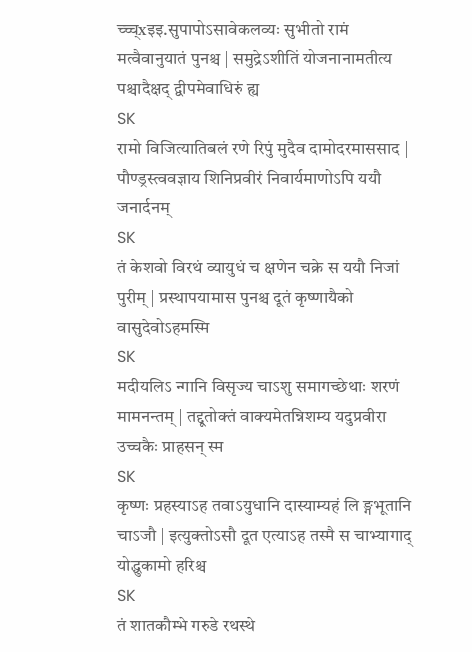च्च्च्xइइ.सुपापोऽसावेकलव्यः सुभीतो रामं मत्वैवानुयातं पुनश्च | समुद्रेऽशीतिं योजनानामतीत्य पश्चादैक्षद् द्वीपमेवाधिरुं ह्य
SK
रामो विजित्यातिबलं रणे रिपुं मुदैव दामोदरमाससाद | पौण्ड्रस्त्ववज्ञाय शिनिप्रवीरं निवार्यमाणोऽपि ययौ जनार्दनम्
SK
तं केशवो विरथं व्यायुधं च क्षणेन चक्रे स ययौ निजां पुरीम् | प्रस्थापयामास पुनश्च दूतं कृष्णायैको वासुदेवोऽहमस्मि
SK
मदीयलिऽ न्गानि विसृज्य चाऽशु समागच्छेथाः शरणं मामनन्तम् | तद्दूतोक्तं वाक्यमेतन्निशम्य यदुप्रवीरा उच्चकैः प्राहसन् स्म
SK
कृष्णः प्रहस्याऽह तवाऽयुधानि दास्याम्यहं लि ङ्गभूतानि चाऽजौ | इत्युक्तोऽसौ दूत एत्याऽह तस्मै स चाभ्यागाद् योद्धुकामो हरिश्च
SK
तं शातकौम्भे गरुडे रथस्थे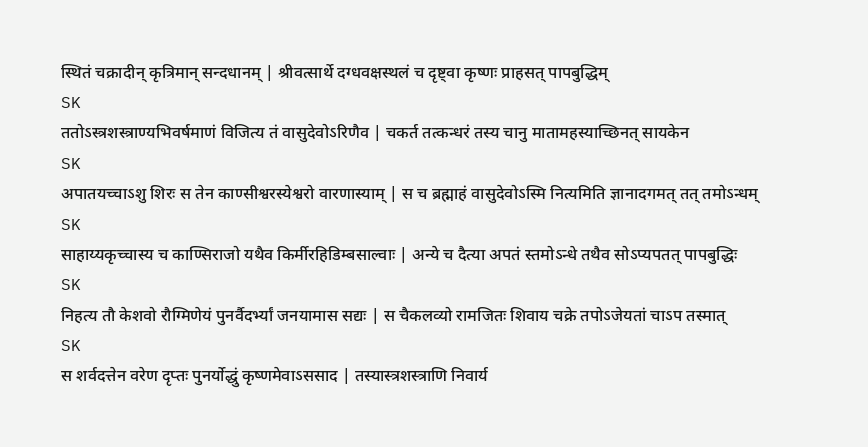स्थितं चक्रादीन् कृत्रिमान् सन्दधानम् | श्रीवत्सार्थे दग्धवक्षस्थलं च दृष्ट्वा कृष्णः प्राहसत् पापबुद्धिम्
SK
ततोऽस्त्रशस्त्राण्यभिवर्षमाणं विजित्य तं वासुदेवोऽरिणैव | चकर्त तत्कन्धरं तस्य चानु मातामहस्याच्छिनत् सायकेन
SK
अपातयच्चाऽशु शिरः स तेन काण्सीश्वरस्येश्वरो वारणास्याम् | स च ब्रह्माहं वासुदेवोऽस्मि नित्यमिति ज्ञानादगमत् तत् तमोऽन्धम्
SK
साहाय्यकृच्चास्य च काण्सिराजो यथैव किर्मीरहिडिम्बसाल्वाः | अन्ये च दैत्या अपतं स्तमोऽन्धे तथैव सोऽप्यपतत् पापबुद्धिः
SK
निहत्य तौ केशवो रौग्मिणेयं पुनर्वैदर्भ्यां जनयामास सद्यः | स चैकलव्यो रामजितः शिवाय चक्रे तपोऽजेयतां चाऽप तस्मात्
SK
स शर्वदत्तेन वरेण दृप्तः पुनर्योद्धुं कृष्णमेवाऽससाद | तस्यास्त्रशस्त्राणि निवार्य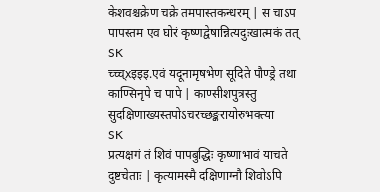केशवश्चक्रेण चक्रे तमपास्तकन्धरम् | स चाऽप पापस्तम एव घोरं कृष्णद्वेषान्नित्यदुःखात्मकं तत्
SK
च्च्च्xइइइ.एवं यदूनामृषभेण सूदिते पौण्ड्रे तथा काण्सिनृपे च पापे | काण्सीशपुत्रस्तु सुदक्षिणाख्यस्तपोऽचरच्छङ्करायोरुभक्त्या
SK
प्रत्यक्षगं तं शिवं पापबुद्धिः कृष्णाभावं याचते दुष्टचेताः | कृत्यामस्मै दक्षिणाग्नौ शिवोऽपि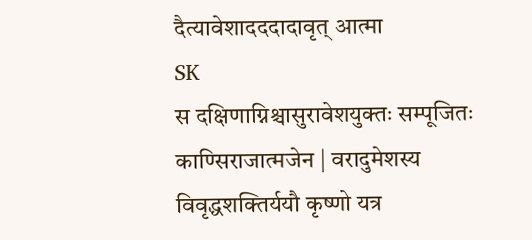दैत्यावेशादददादावृत् आत्मा
SK
स दक्षिणाग्निश्चासुरावेशयुक्तः सम्पूजितः काण्सिराजात्मजेन | वरादुमेशस्य विवृद्धशक्तिर्ययौ कृष्णो यत्र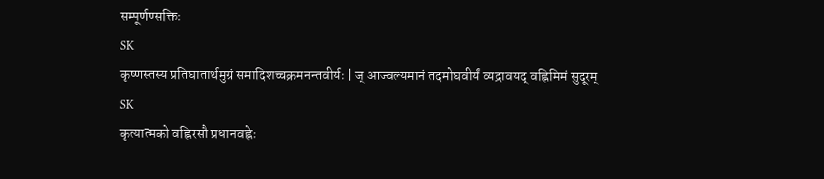सम्पूर्णण्सक्तिः
SK
कृष्णस्तस्य प्रतिघातार्थमुग्रं समादिशच्चक्रमनन्तवीर्यः | ज् आज्वल्यमानं तदमोघवीर्यं व्यद्रावयद् वह्निमिमं सुदूरम्
SK
कृत्यात्मको वह्निरसौ प्रधानवह्नेः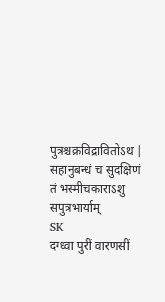पुत्रश्चक्रविद्रावितोऽथ | सहानुबन्धं च सुदक्षिणं तं भस्मीचकाराऽशु सपुत्रभार्याम्
SK
दग्ध्वा पुरीं वारणसीं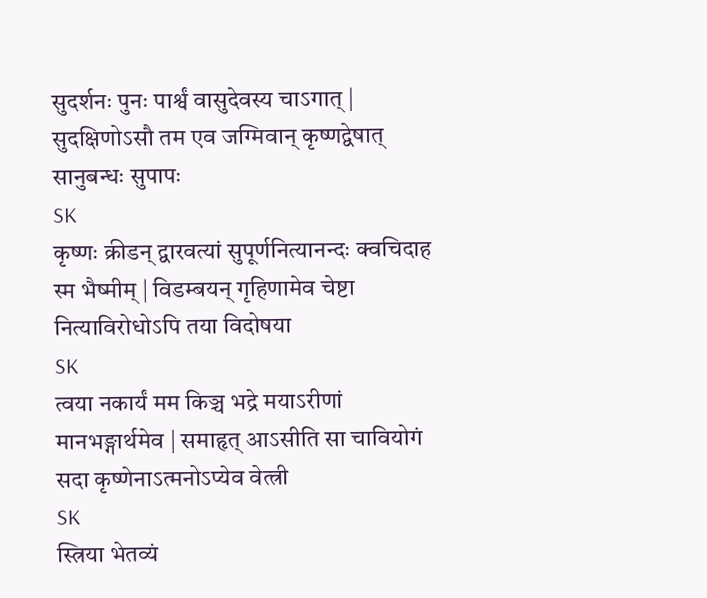सुदर्शनः पुनः पार्श्वं वासुदेवस्य चाऽगात् | सुदक्षिणोऽसौ तम एव जग्मिवान् कृष्णद्वेषात् सानुबन्धः सुपापः
SK
कृष्णः क्रीडन् द्वारवत्यां सुपूर्णनित्यानन्दः क्वचिदाह स्म भैष्मीम् | विडम्बयन् गृहिणामेव चेष्टा नित्याविरोधोऽपि तया विदोषया
SK
त्वया नकार्यं मम किञ्च भद्रे मयाऽरीणां मानभङ्गार्थमेव | समाहृत् आऽसीति सा चावियोगं सदा कृष्णेनाऽत्मनोऽप्येव वेत्त्री
SK
स्त्रिया भेतव्यं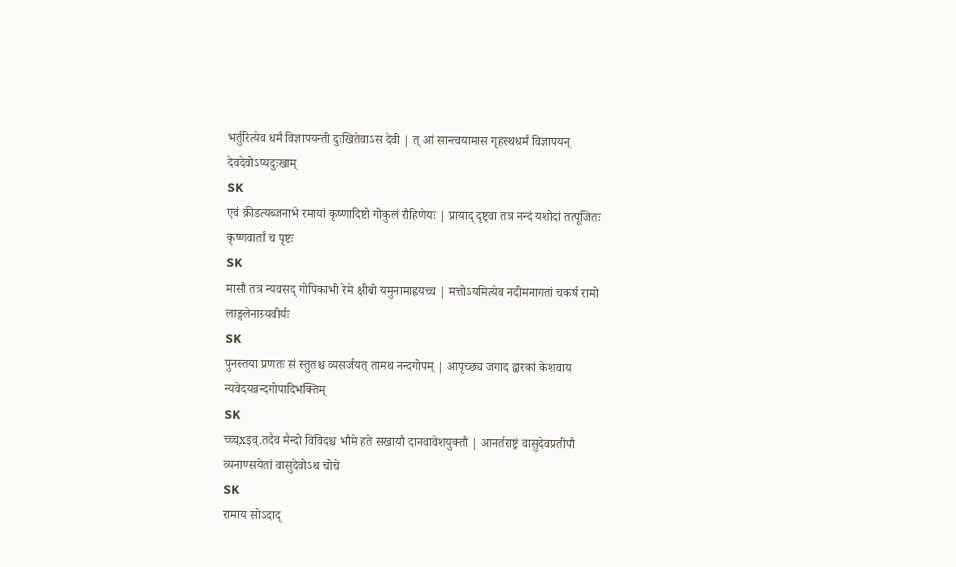भर्तुरित्येव धर्मं विज्ञापयन्ती दुःखितेवाऽस देवी | त् आं सान्त्वयामास गृहस्थधर्मं विज्ञापयन् देवदेवोऽप्यदुःखाम्
SK
एवं क्रीडत्यब्जनाभे रमायां कृष्णादिष्टो गोकुलं रौहिणेयः | प्रायाद् दृष्ट्वा तत्र नन्दं यशोदां तत्पूजितः कृष्णवार्तां च पृष्टः
SK
मासौ तत्र न्यवसद् गोपिकाभी रेमे क्षीबो यमुनामाह्वयच्च | मत्तोऽयमित्येव नदीमनागतां चकर्ष रामो लाङ्गलेनाग्र्यवीर्यः
SK
पुनस्तया प्रणतः सं स्तुतश्च व्यसर्जयत् तामथ नन्दगोपम् | आपृच्छ्य जगाद द्वारकां केशवाय न्यवेदयन्नन्दगोपादिभक्तिम्
SK
च्च्च्xइव्.तदैव मैन्दो विविदश्च भौमे हते सखायौ दानवावेशयुक्तौ | आनर्तराष्ट्रं वासुदेवप्रतीपौ व्यनाण्सयेतां वासुदेवोऽथ चोचे
SK
रामाय सोऽदाद्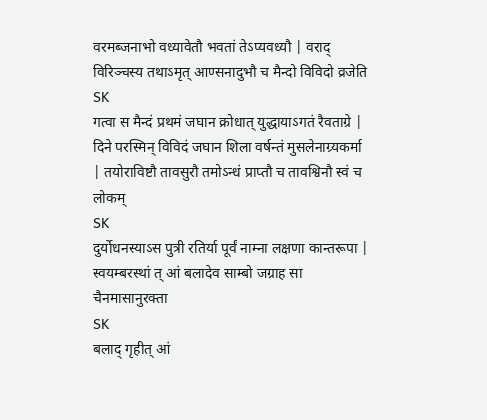वरमब्जनाभो वध्यावेतौ भवतां तेऽप्यवध्यौ | वराद् विरिञ्चस्य तथाऽमृत् आण्सनादुभौ च मैन्दो विविदो व्रजेति
SK
गत्वा स मैन्दं प्रथमं जघान क्रोधात् युद्धायाऽगतं रैवताग्रे | दिने परस्मिन् विविदं जघान शिला वर्षन्तं मुसलेनाग्र्यकर्मा | तयोराविष्टौ तावसुरौ तमोऽन्धं प्राप्तौ च तावश्विनौ स्वं च लोकम्
SK
दुर्योधनस्याऽस पुत्री रतिर्या पूर्वं नाम्ना लक्षणा कान्तरूपा | स्वयम्बरस्थां त् आं बलादेव साम्बो जग्राह सा चैनमासानुरक्ता
SK
बलाद् गृहीत् आं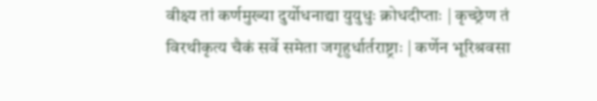वीक्ष्य तां कर्णमुख्या दुर्योधनाद्या युयुधुः क्रोधदीप्ताः | कृच्छ्रेण तं विरथीकृत्य चैकं सर्वे समेता जगृहुर्धार्तराष्ट्राः | कर्णेन भूरिश्रवसा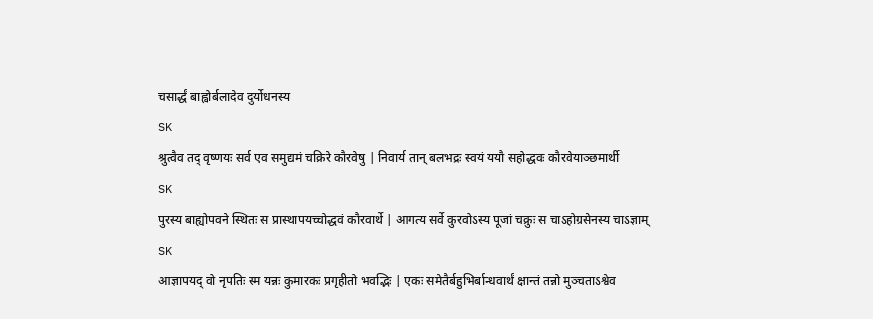चसार्द्धं बाह्वोर्बलादेव दुर्योधनस्य
SK
श्रुत्वैव तद् वृष्णयः सर्व एव समुद्यमं चक्रिरे कौरवेषु | निवार्य तान् बलभद्रः स्वयं ययौ सहोद्धवः कौरवेयाञ्छमार्थी
SK
पुरस्य बाह्योपवने स्थितः स प्रास्थापयच्चोद्धवं कौरवार्थे | आगत्य सर्वे कुरवोऽस्य पूजां चक्रुः स चाऽहोग्रसेनस्य चाऽज्ञाम्
SK
आज्ञापयद् वो नृपतिः स्म यन्नः कुमारकः प्रगृहीतो भवद्भिः | एकः समेतैर्बहुभिर्बान्धवार्थं क्षान्तं तन्नो मुञ्चताऽश्वेव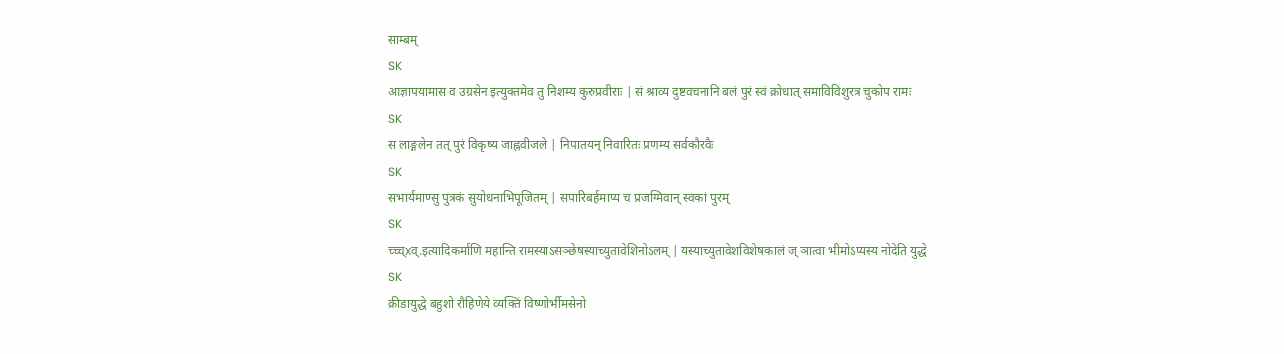साम्बम्
SK
आज्ञापयामास व उग्रसेन इत्युक्तमेव तु निशम्य कुरुप्रवीराः | सं श्राव्य दुष्टवचनानि बलं पुरं स्वं क्रोधात् समाविविशुरत्र चुकोप रामः
SK
स लाङ्गलेन तत् पुरं विकृष्य जाह्नवीजले | निपातयन् निवारितः प्रणम्य सर्वकौरवैः
SK
सभार्यमाण्सु पुत्रकं सुयोधनाभिपूजितम् | सपारिबर्हमाप्य च प्रजग्मिवान् स्वकां पुरम्
SK
च्च्च्xव्.इत्यादिकर्माणि महान्ति रामस्याऽसञ्छेषस्याच्युतावेशिनोऽलम् | यस्याच्युतावेशविशेषकालं ज् ञात्वा भीमोऽप्यस्य नोदेति युद्धे
SK
क्रीडायुद्धे बहुशो रौहिणेये व्यक्तिं विष्णोर्भीमसेनो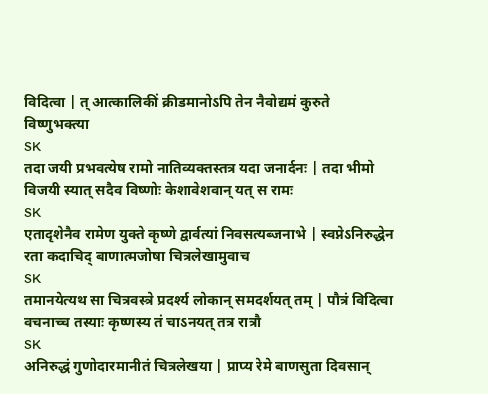विदित्वा | त् आत्कालिकीं क्रीडमानोऽपि तेन नैवोद्यमं कुरुते विष्णुभक्त्या
SK
तदा जयी प्रभवत्येष रामो नातिव्यक्तस्तत्र यदा जनार्दनः | तदा भीमो विजयी स्यात् सदैव विष्णोः केशावेशवान् यत् स रामः
SK
एतादृशेनैव रामेण युक्ते कृष्णे द्वार्वत्यां निवसत्यब्जनाभे | स्वप्नेऽनिरुद्धेन रता कदाचिद् बाणात्मजोषा चित्रलेखामुवाच
SK
तमानयेत्यथ सा चित्रवस्त्रे प्रदर्श्य लोकान् समदर्शयत् तम् | पौत्रं विदित्वा वचनाच्च तस्याः कृष्णस्य तं चाऽनयत् तत्र रात्रौ
SK
अनिरुद्धं गुणोदारमानीतं चित्रलेखया | प्राप्य रेमे बाणसुता दिवसान्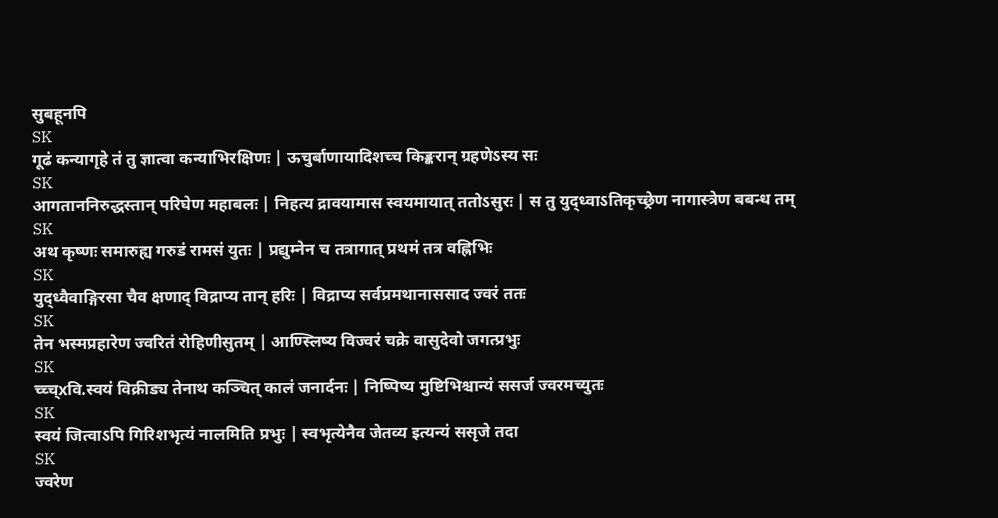सुबहूनपि
SK
गूढं कन्यागृहे तं तु ज्ञात्वा कन्याभिरक्षिणः | ऊचुर्बाणायादिशच्च किङ्करान् ग्रहणेऽस्य सः
SK
आगताननिरुद्धस्तान् परिघेण महाबलः | निहत्य द्रावयामास स्वयमायात् ततोऽसुरः | स तु युद्ध्वाऽतिकृच्छ्रेण नागास्त्रेण बबन्ध तम्
SK
अथ कृष्णः समारुह्य गरुडं रामसं युतः | प्रद्युम्नेन च तत्रागात् प्रथमं तत्र वह्निभिः
SK
युद्ध्वैवाङ्गिरसा चैव क्षणाद् विद्राप्य तान् हरिः | विद्राप्य सर्वप्रमथानाससाद ज्वरं ततः
SK
तेन भस्मप्रहारेण ज्वरितं रोहिणीसुतम् | आण्स्लिष्य विज्वरं चक्रे वासुदेवो जगत्प्रभुः
SK
च्च्च्xवि.स्वयं विक्रीड्य तेनाथ कञ्चित् कालं जनार्दनः | निष्पिष्य मुष्टिभिश्चान्यं ससर्ज ज्वरमच्युतः
SK
स्वयं जित्वाऽपि गिरिशभृत्यं नालमिति प्रभुः | स्वभृत्येनैव जेतव्य इत्यन्यं ससृजे तदा
SK
ज्वरेण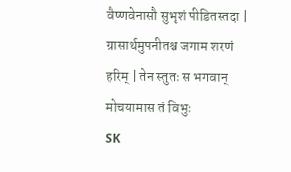वैष्णवेनासौ सुभृशं पीडितस्तदा | ग्रासार्थमुपनीतश्च जगाम शरणं हरिम् | तेन स्तुतः स भगवान् मोचयामास तं विभुः
SK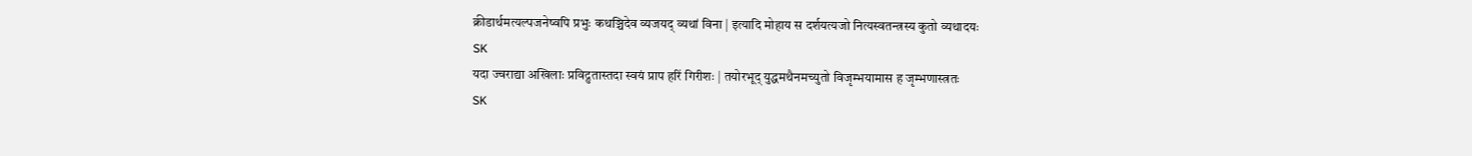क्रीडार्थमत्यल्पजनेष्वपि प्रभुः कथञ्चिदेव व्यजयद् व्यथां विना | इत्यादि मोहाय स दर्शयत्यजो नित्यस्वतन्त्रस्य कुतो व्यथादयः
SK
यदा ज्वराद्या अखिलाः प्रविद्रुतास्तदा स्वयं प्राप हरिं गिरीशः | तयोरभूद् युद्धमथैनमच्युतो विजृम्भयामास ह जृम्भणास्त्रतः
SK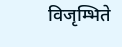विजृम्भिते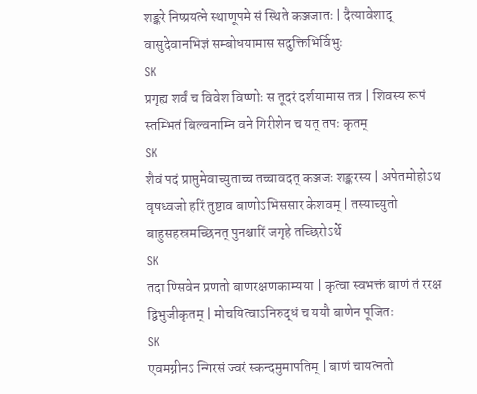शङ्करे निष्प्रयत्ने स्थाणूपमे सं स्थिते कञ्जजातः | दैत्यावेशाद् वासुदेवानभिज्ञं सम्बोधयामास सदुक्तिभिर्विभुः
SK
प्रगृह्य शर्वं च विवेश विष्णोः स तूदरं दर्शयामास तत्र | शिवस्य रूपं स्तम्भितं बिल्वनाम्नि वने गिरीशेन च यत् तपः कृतम्
SK
शैवं पदं प्राप्तुमेवाच्युताच्च तच्चावदत् कञ्जजः शङ्करस्य | अपेतमोहोऽथ वृषध्वजो हरिं तुष्टाव बाणोऽभिससार केशवम् | तस्याच्युतो बाहुसहस्रमच्छिनत् पुनश्चारिं जगृहे तच्छिरोऽर्थे
SK
तदा ण्सिवेन प्रणतो बाणरक्षणकाम्यया | कृत्वा स्वभक्तं बाणं तं ररक्ष द्विभुजीकृतम् | मोचयित्वाऽनिरुद्धं च ययौ बाणेन पूजितः
SK
एवमग्नीनऽ न्गिरसं ज्वरं स्कन्दमुमापतिम् | बाणं चायत्नतो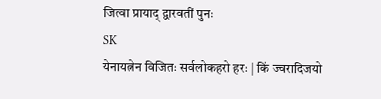जित्वा प्रायाद् द्वारवतीं पुनः
SK
येनायत्नेन विजितः सर्वलोकहरो हरः | किं ज्वरादिजयो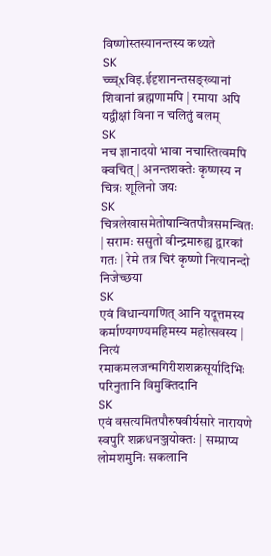विष्णोस्तस्यानन्तस्य कथ्यते
SK
च्च्च्xविइ.ईदृशानन्तसङ्ख्यानां शिवानां ब्रह्मणामपि | रमाया अपि यद्वीक्षां विना न चलितुं बलम्
SK
नच ज्ञानादयो भावा नचास्तित्वमपि क्वचित् | अनन्तशक्तेः कृष्णस्य न चित्रः शूलिनो जयः
SK
चित्रलेखासमेतोषान्वितपौत्रसमन्वितः | सरामः ससुतो वीन्द्रमारुह्य द्वारकां गतः | रेमे तत्र चिरं कृष्णो नित्यानन्दो निजेच्छया
SK
एवं विधान्यगणित् आनि यदूत्तमस्य कर्माण्यगण्यमहिमस्य महोत्सवस्य | नित्यं रमाकमलजन्मगिरीशशक्रसूर्यादिभिः परिनुतानि विमुक्तिदानि
SK
एवं वसत्यमितपौरुषवीर्यसारे नारायणे स्वपुरि शक्रधनञ्जयोक्तः | सम्प्राप्य लोमशमुनिः सकलानि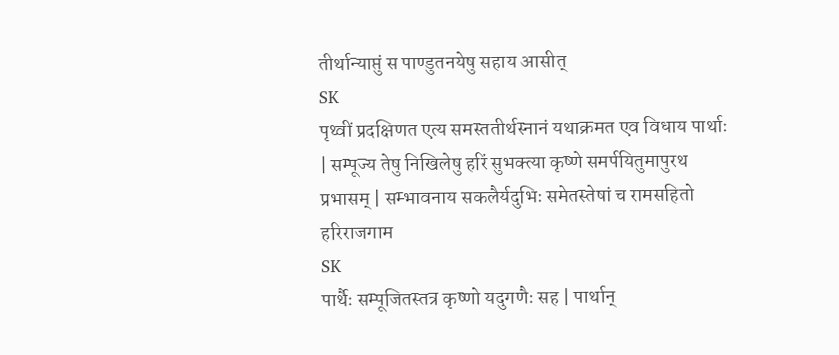तीर्थान्याप्तुं स पाण्डुतनयेषु सहाय आसीत्
SK
पृथ्वीं प्रदक्षिणत एत्य समस्ततीर्थस्नानं यथाक्रमत एव विधाय पार्थाः | सम्पूज्य तेषु निखिलेषु हरिं सुभक्त्या कृष्णे समर्पयितुमापुरथ प्रभासम् | सम्भावनाय सकलैर्यदुभिः समेतस्तेषां च रामसहितो हरिराजगाम
SK
पार्थैः सम्पूजितस्तत्र कृष्णो यदुगणैः सह | पार्थान्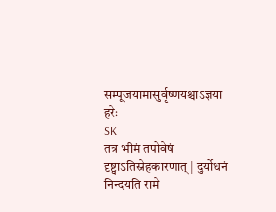सम्पूजयामासुर्वृष्णयश्चाऽज्ञया हरेः
SK
तत्र भीमं तपोवेषं दृष्ट्वाऽतिस्नेहकारणात् | दुर्योधनं निन्दयति रामे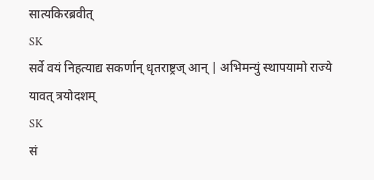सात्यकिरब्रवीत्
SK
सर्वे वयं निहत्याद्य सकर्णान् धृतराष्ट्रज् आन् | अभिमन्युं स्थापयामो राज्ये यावत् त्रयोदशम्
SK
सं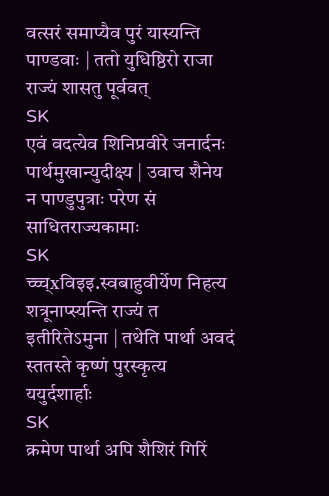वत्सरं समाप्यैव पुरं यास्यन्ति पाण्डवाः | ततो युधिष्ठिरो राजा राज्यं शासतु पूर्ववत्
SK
एवं वदत्येव शिनिप्रवीरे जनार्दनः पार्थमुखान्युदीक्ष्य | उवाच शैनेय न पाण्डुपुत्राः परेण सं साधितराज्यकामाः
SK
च्च्च्xविइइ.स्वबाहुवीर्येण निहत्य शत्रूनाप्स्यन्ति राज्यं त इतीरितेऽमुना | तथेति पार्था अवदं स्ततस्ते कृष्णं पुरस्कृत्य ययुर्दशार्हाः
SK
क्रमेण पार्था अपि शैशिरं गिरिं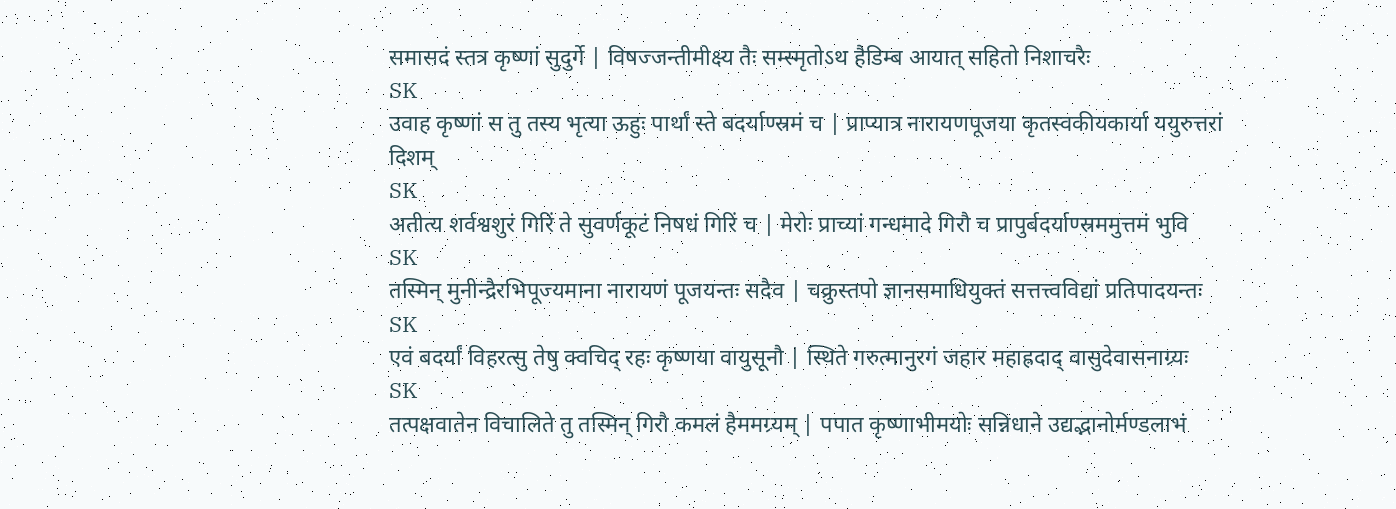समासदं स्तत्र कृष्णां सुदुर्गे | विषज्जन्तीमीक्ष्य तैः सम्स्मृतोऽथ हैडिम्ब आयात् सहितो निशाचरैः
SK
उवाह कृष्णां स तु तस्य भृत्या ऊहुः पार्थां स्ते बदर्याण्स्रमं च | प्राप्यात्र नारायणपूजया कृतस्वकीयकार्या ययुरुत्तरां दिशम्
SK
अतीत्य शर्वश्वशुरं गिरिं ते सुवर्णकूटं निषधं गिरिं च | मेरोः प्राच्यां गन्धमादे गिरौ च प्रापुर्बदर्याण्स्रममुत्तमं भुवि
SK
तस्मिन् मुनीन्द्रैरभिपूज्यमाना नारायणं पूजयन्तः सदैव | चक्रुस्तपो ज्ञानसमाधियुक्तं सत्तत्त्वविद्यां प्रतिपादयन्तः
SK
एवं बदर्यां विहरत्सु तेषु क्वचिद् रहः कृष्णया वायुसूनौ | स्थिते गरुत्मानुरगं जहार महाह्रदाद् वासुदेवासनाग्र्यः
SK
तत्पक्षवातेन विचालिते तु तस्मिन् गिरौ कमलं हैममग्र्यम् | पपात कृष्णाभीमयोः सन्निधाने उद्यद्भानोर्मण्डलाभं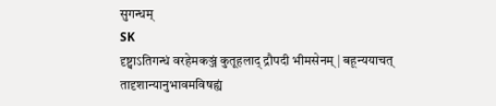सुगन्धम्
SK
दृष्ट्वाऽतिगन्धं वरहेमकञ्जं कुतूहलाद् द्रौपदी भीमसेनम् | बहून्ययाचत् तादृशान्यानुभावमविषह्यं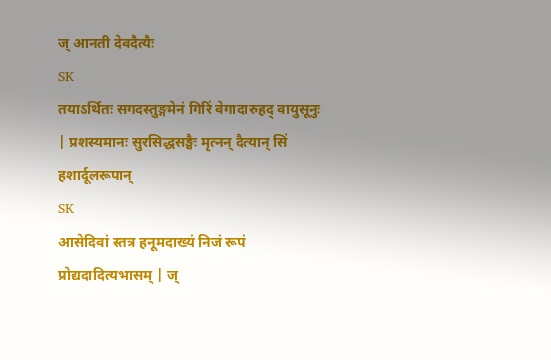ज् आनती देवदैत्यैः
SK
तयाऽर्थितः सगदस्तुङ्गमेनं गिरिं वेगादारुहद् वायुसूनुः | प्रशस्यमानः सुरसिद्धसङ्घैः मृत्नन् दैत्यान् सिं हशार्दूलरूपान्
SK
आसेदिवां स्तत्र हनूमदाख्यं निजं रूपं प्रोद्यदादित्यभासम् | ज्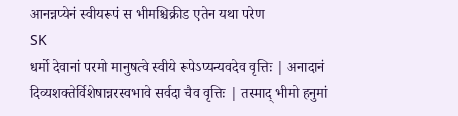आनन्नप्येनं स्वीयरूपं स भीमश्चिक्रीड एतेन यथा परेण
SK
धर्मो देवानां परमो मानुषत्वे स्वीये रूपेऽप्यन्यवदेव वृत्तिः | अनादानं दिव्यशक्तेर्विशेषान्नरस्वभावे सर्वदा चैव वृत्तिः | तस्माद् भीमो हनुमां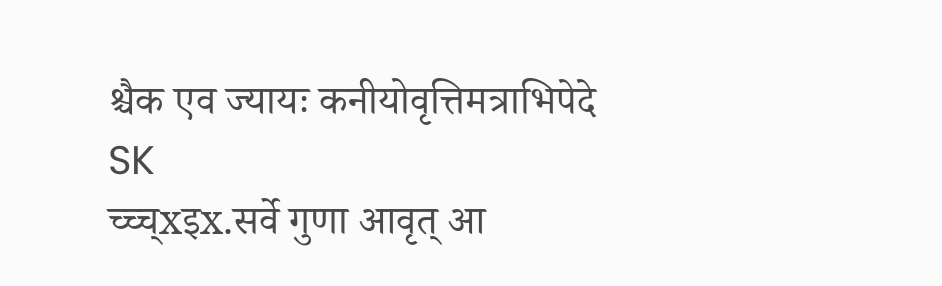श्चैक एव ज्यायः कनीयोवृत्तिमत्राभिपेदे
SK
च्च्च्xइx.सर्वे गुणा आवृत् आ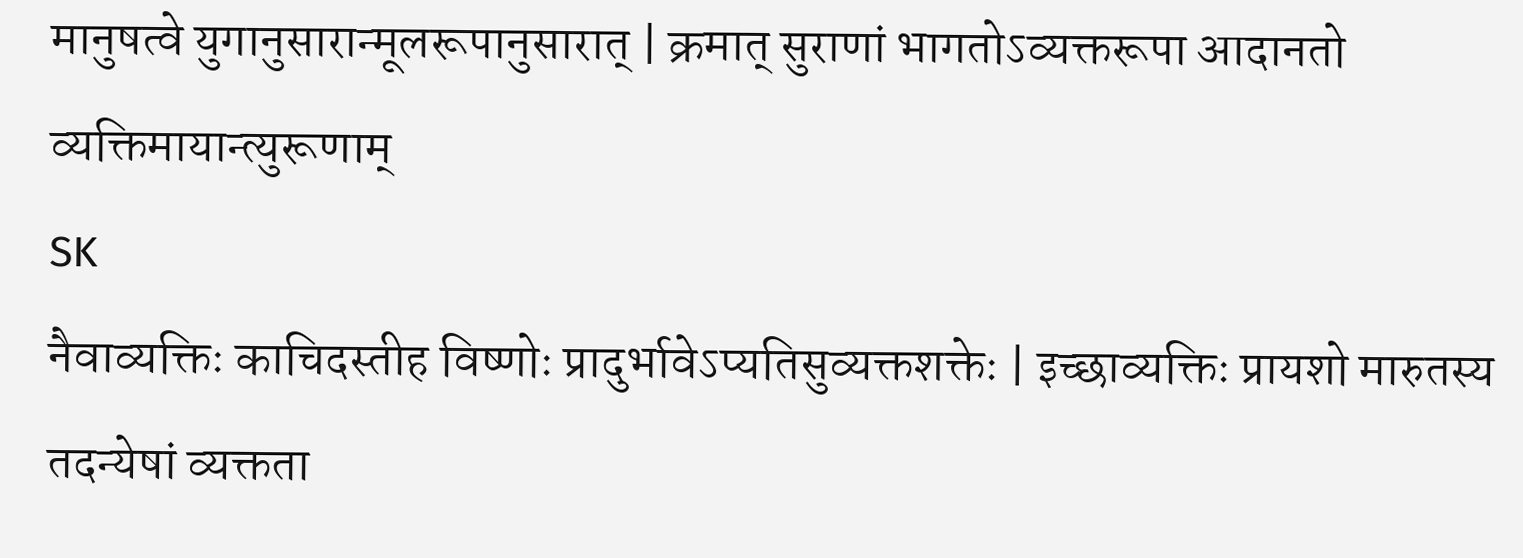मानुषत्वे युगानुसारान्मूलरूपानुसारात् | क्रमात् सुराणां भागतोऽव्यक्तरूपा आदानतो व्यक्तिमायान्त्युरूणाम्
SK
नैवाव्यक्तिः काचिदस्तीह विष्णोः प्रादुर्भावेऽप्यतिसुव्यक्तशक्तेः | इच्छाव्यक्तिः प्रायशो मारुतस्य तदन्येषां व्यक्तता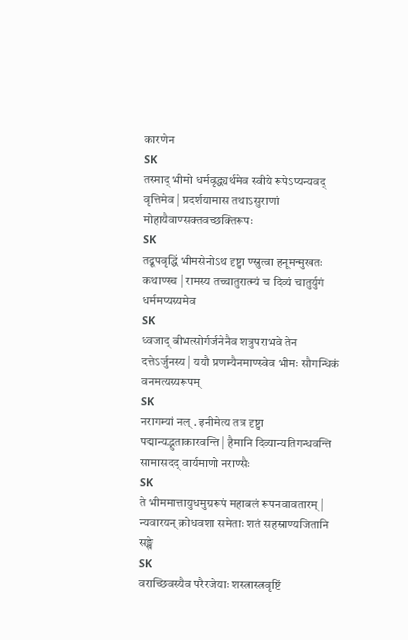कारणेन
SK
तस्माद् भीमो धर्मवृद्ध्यर्थमेव स्वीये रूपेऽप्यन्यवद् वृत्तिमेव | प्रदर्शयामास तथाऽसुराणां मोहायैवाण्सक्तवच्छक्तिरूपः
SK
तद्रूपवृद्धिं भीमसेनोऽथ दृष्ट्वा ण्स्रुत्वा हनूमन्मुखतः कथाण्स्च | रामस्य तच्चातुरात्म्यं च दिव्यं चातुर्युगं धर्ममप्यग्र्यमेव
SK
ध्वजाद् बीभत्सोर्गर्जनेनैव शत्रुपराभवे तेन दत्तेऽर्जुनस्य | ययौ प्रणम्यैनमाण्स्वेव भीमः सौगन्धिकं वनमत्यग्र्यरूपम्
SK
नरागम्यां नल् . इनीमेत्य तत्र दृष्ट्वा पद्मान्यद्भुताकारवन्ति | हैमानि दिव्यान्यतिगन्धवन्ति सामासदद् वार्यमाणो नराण्सैः
SK
ते भीममात्तायुधमुग्ररूपं महाबलं रूपनवावतारम् | न्यवारयन् क्रोधवशा समेताः शतं सहस्राण्यजितानि सङ्खे
SK
वराच्छिवस्यैव परैरजेयाः शस्त्रास्त्रवृष्टिं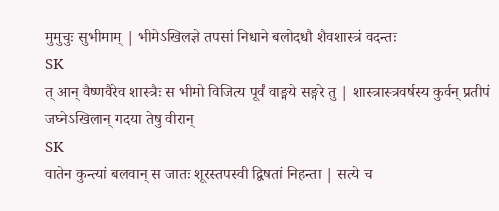मुमुचुः सुभीमाम् | भीमेऽखिलज्ञे तपसां निधाने बलोदधौ शैवशास्त्रं वदन्तः
SK
त् आन् वैष्णवैरेव शास्त्रैः स भीमो विजित्य पूर्वं वाङ्मये सङ्गरे तु | शास्त्रास्त्रवर्षस्य कुर्वन् प्रतीपं जघ्नेऽखिलान् गदया तेषु वीरान्
SK
वातेन कुन्त्यां बलवान् स जातः शूरस्तपस्वी द्विषतां निहन्ता | सत्ये च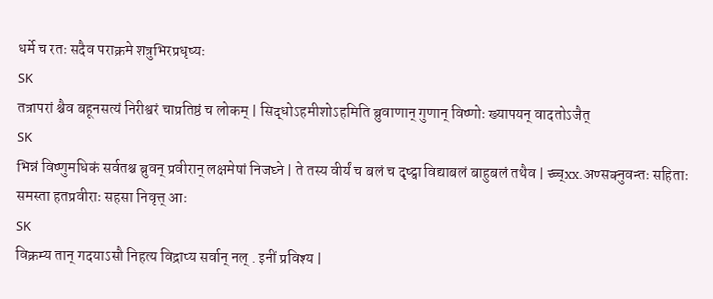धर्मे च रतः सदैव पराक्रमे शत्रुभिरप्रधृष्यः
SK
तत्रापरां श्चैव बहूनसत्यं निरीश्वरं चाप्रतिष्ठं च लोकम् | सिद्धोऽहमीशोऽहमिति ब्रुवाणान् गुणान् विष्णोः ख्यापयन् वादतोऽजैत्
SK
भिन्नं विष्णुमधिकं सर्वतश्च ब्रुवन् प्रवीरान् लक्षमेषां निजघ्ने | ते तस्य वीर्यं च बलं च दृष्ट्वा विद्याबलं बाहुबलं तथैव | च्च्च्xx.अण्सक्नुवन्तः सहिताः समस्ता हतप्रवीराः सहसा निवृत्त् आः
SK
विक्रम्य तान् गदयाऽसौ निहत्य विद्राप्य सर्वान् नल् . इनीं प्रविश्य |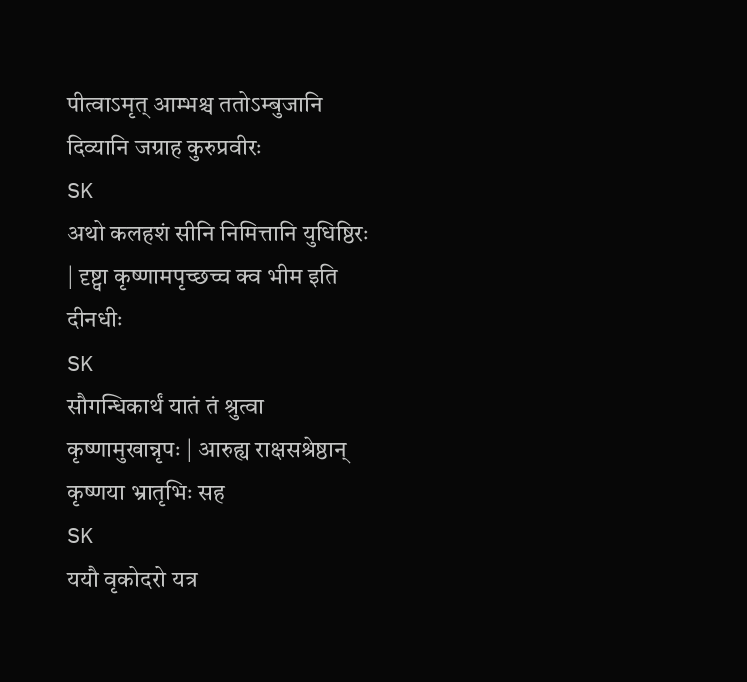पीत्वाऽमृत् आम्भश्च ततोऽम्बुजानि दिव्यानि जग्राह कुरुप्रवीरः
SK
अथो कलहशं सीनि निमित्तानि युधिष्ठिरः | दृष्ट्वा कृष्णामपृच्छच्च क्व भीम इति दीनधीः
SK
सौगन्धिकार्थं यातं तं श्रुत्वा कृष्णामुखान्नृपः | आरुह्य राक्षसश्रेष्ठान् कृष्णया भ्रातृभिः सह
SK
ययौ वृकोदरो यत्र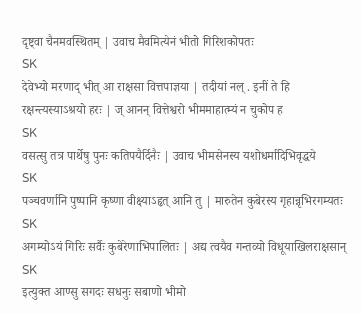दृष्ट्वा चैनमवस्थितम् | उवाच मैवमित्येनं भीतो गिरिशकोपतः
SK
देवेभ्यो मरणाद् भीत् आ राक्षसा वित्तपाज्ञया | तदीयां नल् . इनीं ते हि रक्षन्त्यस्याऽश्रयो हरः | ज् आनन् वित्तेश्वरो भीममाहात्म्यं न चुकोप ह
SK
वसत्सु तत्र पार्थेषु पुनः कतिपयैर्दिनैः | उवाच भीमसेनस्य यशोधर्मादिभिवृद्धये
SK
पञ्चवर्णानि पुष्पानि कृष्णा वीक्ष्याऽहृत् आनि तु | मारुतेन कुबेरस्य गृहान्नृभिरगम्यतः
SK
अगम्योऽयं गिरिः सर्वैः कुबेरेणाभिपालितः | अद्य त्वयैव गन्तव्यो विधूयाखिलराक्षसान्
SK
इत्युक्त आण्सु सगदः सधनुः सबाणो भीमो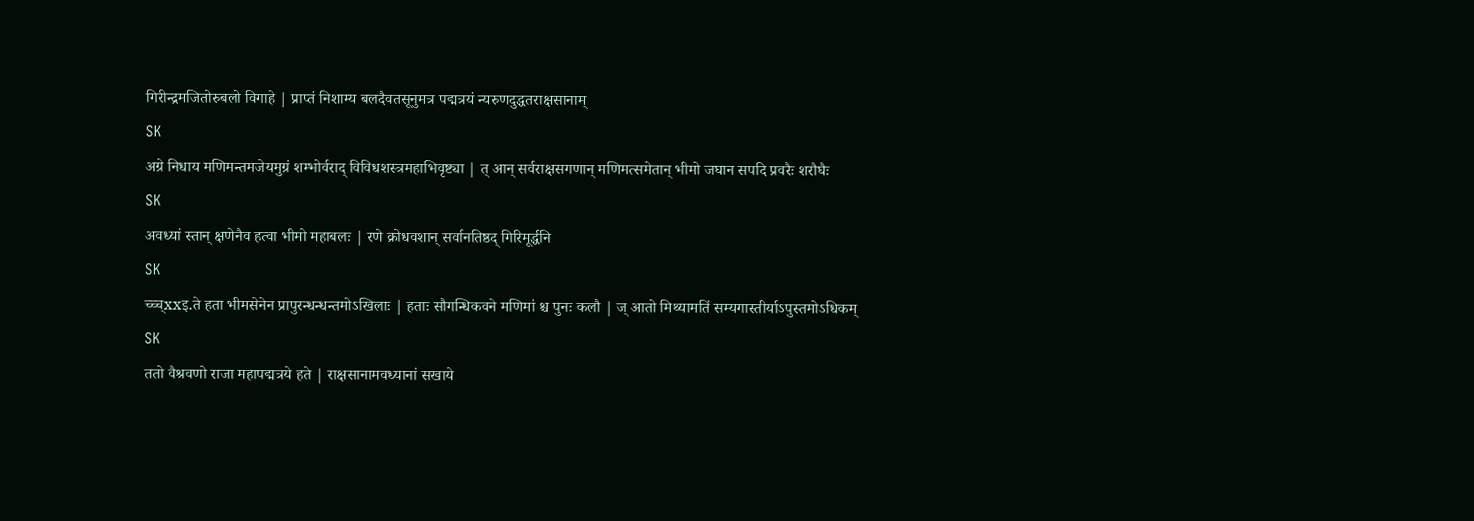गिरीन्द्रमजितोरुबलो विगाहे | प्राप्तं निशाम्य बलदैवतसूनुमत्र पद्मत्रयं न्यरुणदुद्धतराक्षसानाम्
SK
अग्रे निधाय मणिमन्तमजेयमुग्रं शम्भोर्वराद् विविधशस्त्रमहाभिवृष्ट्या | त् आन् सर्वराक्षसगणान् मणिमत्समेतान् भीमो जघान सपदि प्रवरैः शरौघैः
SK
अवध्यां स्तान् क्षणेनैव हत्वा भीमो महाबलः | रणे क्रोधवशान् सर्वानतिष्ठद् गिरिमूर्द्धनि
SK
च्च्च्xxइ.ते हता भीमसेनेन प्रापुरन्धन्धन्तमोऽखिलाः | हताः सौगन्धिकवने मणिमां श्च पुनः कलौ | ज् आतो मिथ्यामतिं सम्यगास्तीर्याऽपुस्तमोऽधिकम्
SK
ततो वैश्रवणो राजा महापद्मत्रये हते | राक्षसानामवध्यानां सखाये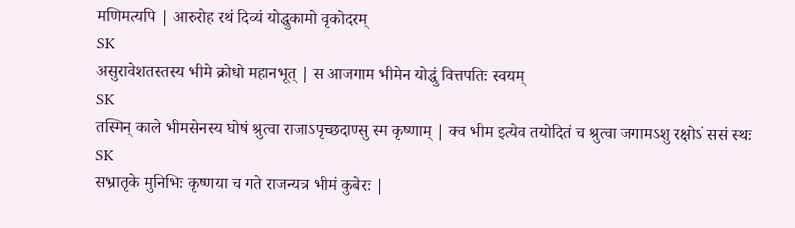मणिमत्यपि | आरुरोह रथं दिव्यं योद्धुकामो वृकोदरम्
SK
असुरावेशतस्तस्य भीमे क्रोधो महानभूत् | स आजगाम भीमेन योद्धुं वित्तपतिः स्वयम्
SK
तस्मिन् काले भीमसेनस्य घोषं श्रुत्वा राजाऽपृच्छदाण्सु स्म कृष्णाम् | क्व भीम इत्येव तयोदितं च श्रुत्वा जगामऽशु रक्षोऽं ससं स्थः
SK
सभ्रातृके मुनिभिः कृष्णया च गते राजन्यत्र भीमं कुबेरः |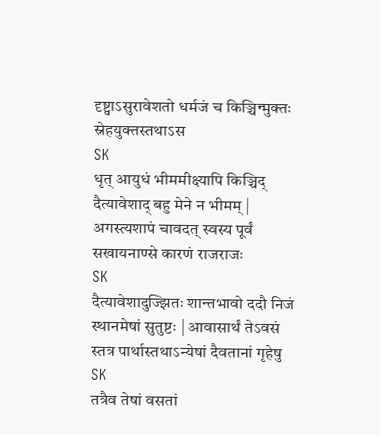दृष्ट्वाऽसुरावेशतो धर्मजं च किञ्चिन्मुक्तः स्नेहयुक्तस्तथाऽस
SK
धृत् आयुधं भीममीक्ष्यापि किञ्चिद् दैत्यावेशाद् बहु मेने न भीमम् | अगस्त्यशापं चावदत् स्वस्य पूर्वं सखायनाण्से कारणं राजराजः
SK
दैत्यावेशादुज्झितः शान्तभावो ददौ निजं स्थानमेषां सुतुष्टः | आवासार्थं तेऽवसं स्तत्र पार्थास्तथाऽन्येषां दैवतानां गृहेषु
SK
तत्रैव तेषां वसतां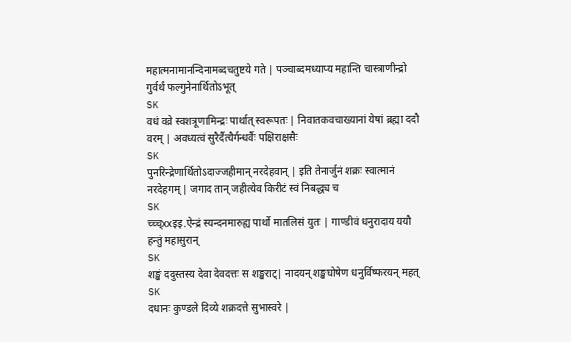महात्मनामानन्दिनामब्दचतुष्टये गते | पञ्चाब्दमध्याप्य महान्ति चास्त्राणीन्द्रो गुर्वर्थं फल्गुनेनार्थितोऽभूत्
SK
वधं वव्रे स्वशत्रूणामिन्द्रः पार्थात् स्वरूपतः | निवातकवचाख्यानां येषां ब्रह्मा ददौ वरम् | अवध्यत्वं सुरैर्दैत्यैर्गन्धर्वैः पक्षिराक्षसैः
SK
पुनरिन्द्रेणार्थितोऽदाज्जहीमान् नरदेहवान् | इति तेनार्जुनं शक्रः स्वात्मानं नरदेहगम् | जगाद तान् जहीत्येव किरीटं स्वं निबद्ध्य च
SK
च्च्च्xxइइ.ऐन्द्रं स्यन्दनमारुह्य पार्थो मातलिसं युतः | गाण्डीवं धनुरादाय ययौ हन्तुं महासुरान्
SK
शङ्खं ददुस्तस्य देवा देवदत्तः स शङ्खराट्| नादयन् शङ्खघोषेण धनुर्विष्फरयन् महत्
SK
दधानः कुण्डले दिव्ये शक्रदत्ते सुभास्वरे |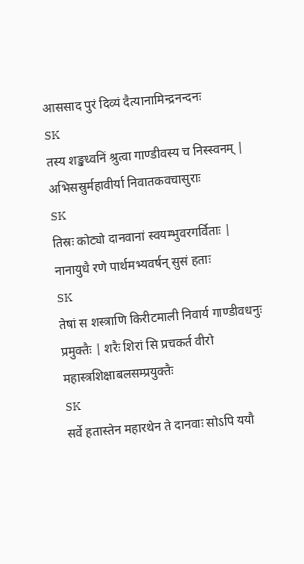आससाद पुरं दिव्यं दैत्यानामिन्द्रनन्दनः
SK
तस्य शङ्खध्वनिं श्रुत्वा गाण्डीवस्य च निस्स्वनम् | अभिसस्रुर्महावीर्या निवातकवचासुराः
SK
तिस्रः कोट्यो दानवानां स्वयम्भुवरगर्विताः | नानायुधै रणे पार्थमभ्यवर्षन् सुसं हताः
SK
तेषां स शस्त्राणि किरीटमाली निवार्य गाण्डीवधनुः प्रमुक्तैः | शरैः शिरां सि प्रचकर्त वीरो महास्त्रशिक्षाबलसम्प्रयुक्तैः
SK
सर्वे हतास्तेन महारथेन ते दानवाः सोऽपि ययौ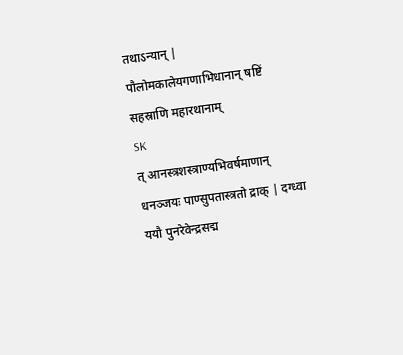तथाऽन्यान् | पौलोमकालेयगणाभिधानान् षष्टिं सहस्राणि महारथानाम्
SK
त् आनस्त्रशस्त्राण्यभिवर्षमाणान् धनञ्जयः पाण्सुपतास्त्रतो द्राक् | दग्ध्वा ययौ पुनरेवेन्द्रसद्म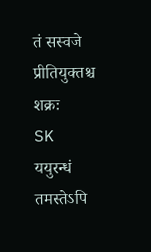तं सस्वजे प्रीतियुक्तश्च शक्रः
SK
ययुरन्धं तमस्तेऽपि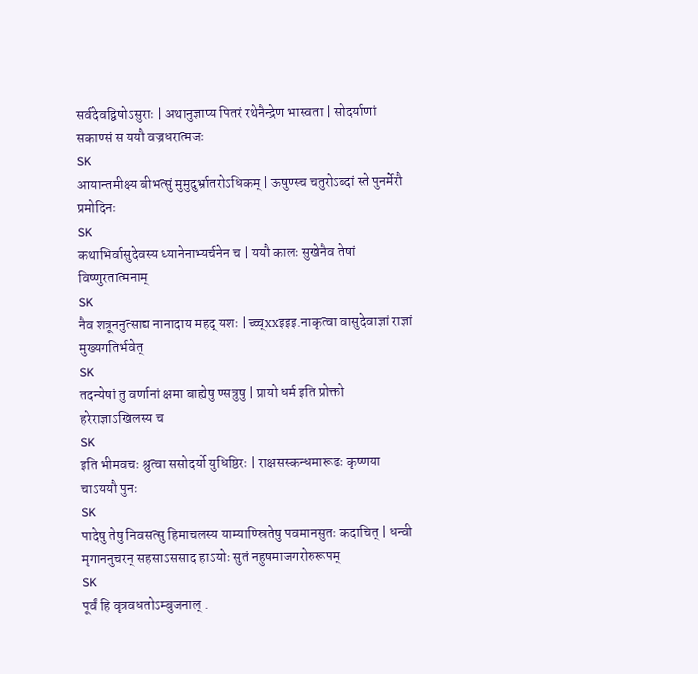सर्वदेवद्विषोऽसुराः | अथानुज्ञाप्य पितरं रथेनैन्द्रेण भास्वता | सोदर्याणां सकाण्सं स ययौ वज्रधरात्मजः
SK
आयान्तमीक्ष्य बीभत्सुं मुमुदुर्भ्रातरोऽधिकम् | ऊषुण्स्च चतुरोऽब्दां स्ते पुनर्मेरौ प्रमोदिनः
SK
कथाभिर्वासुदेवस्य ध्यानेनाभ्यर्चनेन च | ययौ कालः सुखेनैव तेषां विष्णुरतात्मनाम्
SK
नैव शत्रूननुत्साद्य नानादाय महद् यशः | च्च्च्xxइइइ.नाकृत्वा वासुदेवाज्ञां राज्ञां मुख्यगतिर्भवेत्
SK
तदन्येषां तु वर्णानां क्षमा बाह्येषु ण्सत्रुषु | प्रायो धर्म इति प्रोक्तो हरेराज्ञाऽखिलस्य च
SK
इति भीमवचः श्रुत्वा ससोदर्यो युधिष्ठिरः | राक्षसस्कन्धमारूढः कृष्णया चाऽययौ पुनः
SK
पादेषु तेषु निवसत्सु हिमाचलस्य याम्याण्स्रितेषु पवमानसुतः कदाचित् | धन्वी मृगाननुचरन् सहसाऽससाद हाऽयोः सुतं नहुषमाजगरोरुरूपम्
SK
पूर्वं हि वृत्रवधतोऽम्बुजनाल् .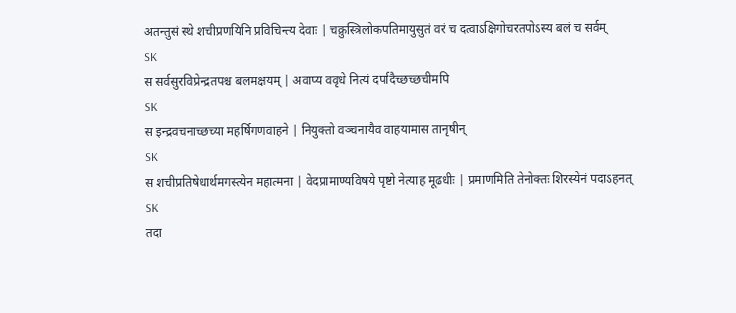अतन्तुसं स्थे शचीप्रणयिनि प्रविचिन्त्य देवाः | चक्रुस्त्रिलोकपतिमायुसुतं वरं च दत्वाऽक्षिगोचरतपोऽस्य बलं च सर्वम्
SK
स सर्वसुरविप्रेन्द्रतपश्च बलमक्षयम् | अवाप्य ववृधे नित्यं दर्पादैच्छच्छचीमपि
SK
स इन्द्रवचनाच्छच्या महर्षिगणवाहने | नियुक्तो वञ्चनायैव वाहयामास तानृषीन्
SK
स शचीप्रतिषेधार्थमगस्त्येन महात्मना | वेदप्रामाण्यविषये पृष्टो नेत्याह मूढधीः | प्रमाणमिति तेनोक्तः शिरस्येनं पदाऽहनत्
SK
तदा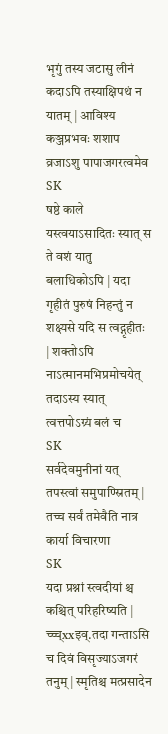भृगुं तस्य जटासु लीनं कदाऽपि तस्याक्षिपथं न यातम् | आविश्य कञ्जप्रभवः शशाप व्रजाऽशु पापाजगरत्वमेव
SK
षष्ठे काले यस्त्वयाऽसादितः स्यात् स ते वशं यातु बलाधिकोऽपि | यदा गृहीतं पुरुषं निहन्तुं न शक्ष्यसे यदि स त्वद्गृहीतः | शक्तोऽपि नाऽत्मानमभिप्रमोचयेत् तदाऽस्य स्यात् त्वत्तपोऽग्र्यं बलं च
SK
सर्वदेवमुनीनां यत् तपस्त्वां समुपाण्स्रितम् | तच्च सर्वं तमेवैति नात्र कार्या विचारणा
SK
यदा प्रश्नां स्त्वदीयां श्च कश्चित् परिहरिष्यति | च्च्च्xxइव्.तदा गन्ताऽसि च दिवं विसृज्याऽजगरं तनुम् | स्मृतिश्च मत्प्रसादेन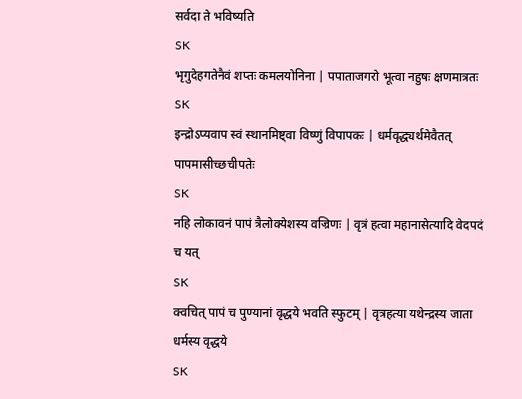सर्वदा ते भविष्यति
SK
भृगुदेहगतेनैवं शप्तः कमलयोनिना | पपाताजगरो भूत्वा नहुषः क्षणमात्रतः
SK
इन्द्रोऽप्यवाप स्वं स्थानमिष्ट्वा विष्णुं विपापकः | धर्मवृद्ध्यर्थमेवैतत् पापमासीच्छचीपतेः
SK
नहि लोकावनं पापं त्रैलोक्येशस्य वज्रिणः | वृत्रं हत्वा महानासेत्यादि वेदपदं च यत्
SK
क्वचित् पापं च पुण्यानां वृद्धये भवति स्फुटम् | वृत्रहत्या यथेन्द्रस्य जाता धर्मस्य वृद्धये
SK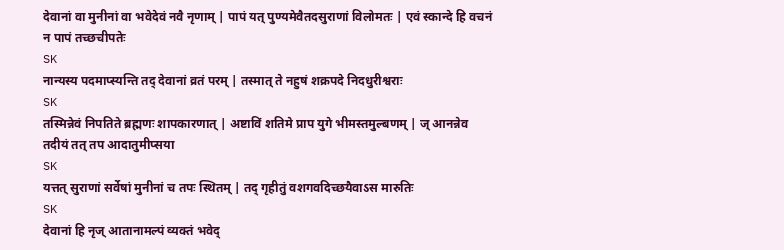देवानां वा मुनीनां वा भवेदेवं नवै नृणाम् | पापं यत् पुण्यमेवैतदसुराणां विलोमतः | एवं स्कान्दे हि वचनं न पापं तच्छचीपतेः
SK
नान्यस्य पदमाप्स्यन्ति तद् देवानां व्रतं परम् | तस्मात् ते नहुषं शक्रपदे निदधुरीश्वराः
SK
तस्मिन्नेवं निपतिते ब्रह्मणः शापकारणात् | अष्टाविं शतिमे प्राप युगे भीमस्तमुल्बणम् | ज् आनन्नेव तदीयं तत् तप आदातुमीप्सया
SK
यत्तत् सुराणां सर्वेषां मुनीनां च तपः स्थितम् | तद् गृहीतुं वशगवदिच्छयैवाऽस मारुतिः
SK
देवानां हि नृज् आतानामल्पं व्यक्तं भवेद्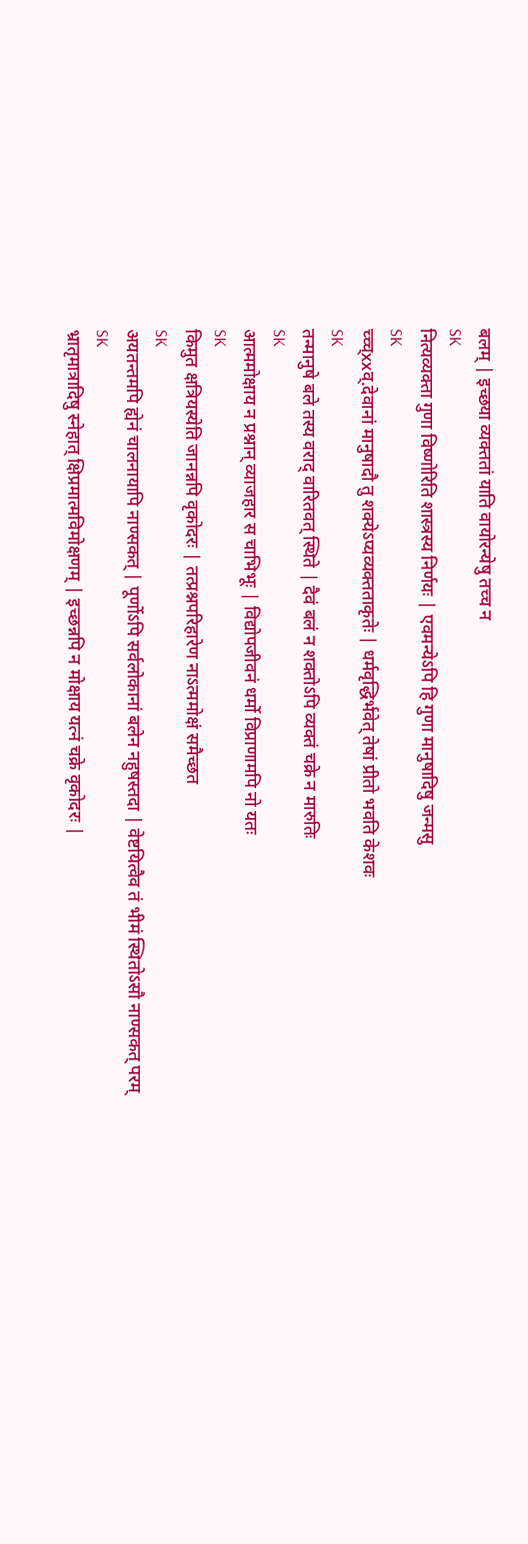बलम् | इच्छया व्यक्ततां याति वायोरन्येषु तच्च न
SK
नित्यव्यक्ता गुणा विष्णोरिति शास्त्रस्य निर्णयः | एवमन्येऽपि हि गुणा मानुषादिषु जन्मसु
SK
च्च्च्xxव्.देवानां मानुषादौ तु शक्येऽप्यव्यक्तताकृतेः | धर्मवृद्धिर्भवेत् तेषां प्रीतो भवति केशवः
SK
तन्मानुषे बले तस्य वराद् वारितवत् स्थिते | दैवं बलं न शक्तोऽपि व्यक्तं चक्रे न मारुतिः
SK
आत्ममोक्षाय न प्रश्नान् व्याजहार स चाभिभूः | विद्योपजीवनं धर्मो विप्राणामपि नो यतः
SK
किमुत क्षत्रियस्येति जानन्नपि वृकोदरः | तत्प्रश्नपरिहारेण नाऽत्ममोक्षं समैच्छत
SK
अयतन्तमपि ह्येनं चालनायापि नाण्सकत् | पूर्णोऽपि सर्वलोकानां बलेन नहुषस्तदा | वेष्टयित्वैव तं भीमं स्थितोऽसौ नाण्सकत् परम्
SK
भ्रातृमात्रादिषु स्नेहात् क्षिप्रमात्मविमोक्षणम् | इच्छन्नपि न मोक्षाय यत्नं चक्रे वृकोदरः |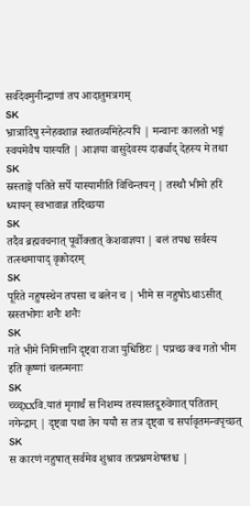सर्वदेवमुनीन्द्राणां तप आदातुमत्रगम्
SK
भ्रात्रादिषु स्नेहवशान्न स्थातव्यमिहेत्यपि | मन्वानः कालतो भङ्गं स्वयमेवैष यास्यति | आज्ञया वासुदेवस्य दार्ढ्याद् देहस्य मे तथा
SK
स्रस्ताङ्गे पतिते सर्पे यास्यामीति विचिन्तयन् | तस्थौ भीमो हरिं ध्यायन् स्वभावान्न तदिच्छया
SK
तदैव ब्रह्मवचनात् पूर्वोक्तात् केशवाज्ञया | बलं तपश्च सर्वस्य तत्स्थमायाद् वृकोदरम्
SK
पूरिते नहुषस्थेन तपसा च बलेन च | भीमे स नहुषोऽथाऽसीत् स्रस्तभोगः शनैः शनैः
SK
गते भीमे निमित्तानि दृष्ट्वा राजा युधिष्ठिरः | पप्रच्छ क्व गतो भीम इति कृष्णां चलन्मनाः
SK
च्च्च्xxवि.यातं मृगार्थं स निशम्य तस्यास्तदूरुवेगात् पतितान् नगेन्द्रान् | दृष्ट्वा पथा तेन ययौ स तत्र दृष्ट्वा च सर्पावृतमन्वपृच्छत्
SK
स कारणं नहुषात् सर्वमेव शुश्राव तत्प्रश्नमशेषतश्च |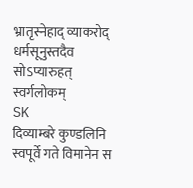भ्रातृस्नेहाद् व्याकरोद् धर्मसूनुस्तदैव सोऽप्यारुहत् स्वर्गलोकम्
SK
दिव्याम्बरे कुण्डलिनि स्वपूर्वे गते विमानेन स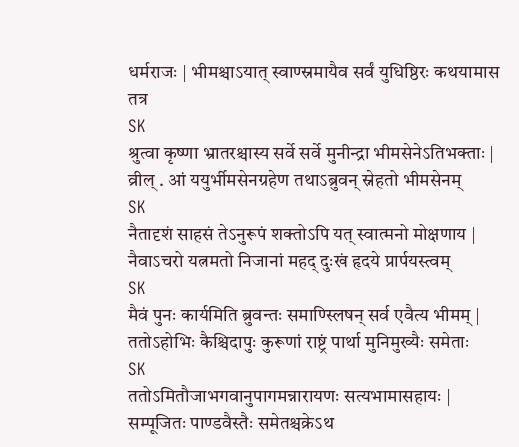धर्मराजः | भीमश्चाऽयात् स्वाण्स्रमायैव सर्वं युधिष्ठिरः कथयामास तत्र
SK
श्रुत्वा कृष्णा भ्रातरश्चास्य सर्वे सर्वे मुनीन्द्रा भीमसेनेऽतिभक्ताः | व्रील् . आं ययुर्भीमसेनग्रहेण तथाऽब्रुवन् स्नेहतो भीमसेनम्
SK
नैतादृशं साहसं तेऽनुरूपं शक्तोऽपि यत् स्वात्मनो मोक्षणाय | नैवाऽचरो यत्नमतो निजानां महद् दुःखं हृदये प्रार्पयस्त्वम्
SK
मैवं पुनः कार्यमिति ब्रुवन्तः समाण्स्लिषन् सर्व एवैत्य भीमम् | ततोऽहोभिः कैश्चिदापुः कुरूणां राष्ट्रं पार्था मुनिमुख्यैः समेताः
SK
ततोऽमितौजाभगवानुपागमन्नारायणः सत्यभामासहायः | सम्पूजितः पाण्डवैस्तैः समेतश्चक्रेऽथ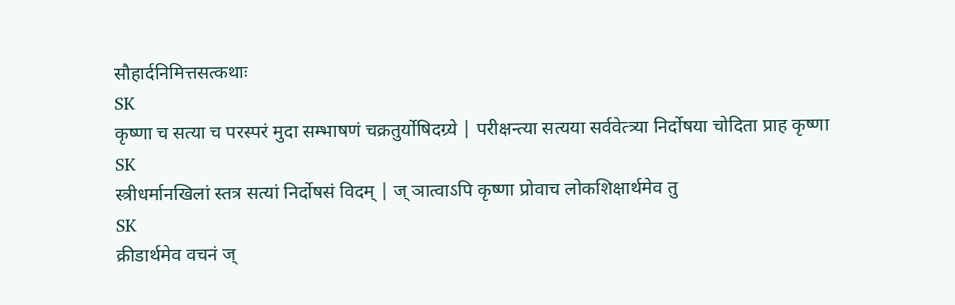सौहार्दनिमित्तसत्कथाः
SK
कृष्णा च सत्या च परस्परं मुदा सम्भाषणं चक्रतुर्योषिदग्र्ये | परीक्षन्त्या सत्यया सर्ववेत्त्र्या निर्दोषया चोदिता प्राह कृष्णा
SK
स्त्रीधर्मानखिलां स्तत्र सत्यां निर्दोषसं विदम् | ज् ञात्वाऽपि कृष्णा प्रोवाच लोकशिक्षार्थमेव तु
SK
क्रीडार्थमेव वचनं ज्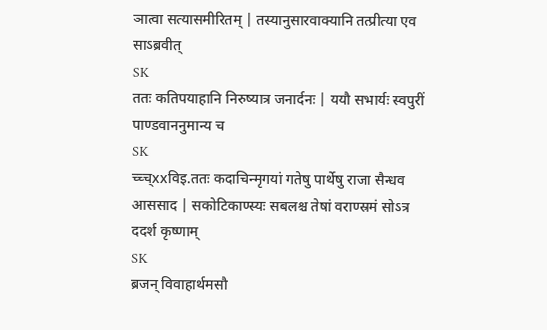ञात्वा सत्यासमीरितम् | तस्यानुसारवाक्यानि तत्प्रीत्या एव साऽब्रवीत्
SK
ततः कतिपयाहानि निरुष्यात्र जनार्दनः | ययौ सभार्यः स्वपुरीं पाण्डवाननुमान्य च
SK
च्च्च्xxविइ.ततः कदाचिन्मृगयां गतेषु पार्थेषु राजा सैन्धव आससाद | सकोटिकाण्स्यः सबलश्च तेषां वराण्स्रमं सोऽत्र ददर्श कृष्णाम्
SK
ब्रजन् विवाहार्थमसौ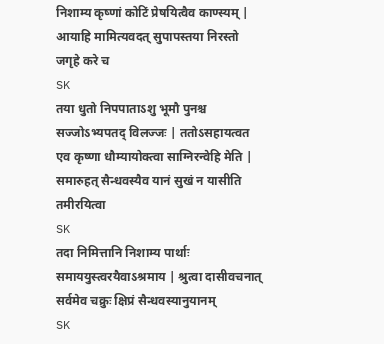निशाम्य कृष्णां कोटिं प्रेषयित्वैव काण्स्यम् | आयाहि मामित्यवदत् सुपापस्तया निरस्तो जगृहे करे च
SK
तया धुतो निपपाताऽशु भूमौ पुनश्च सज्जोऽभ्यपतद् विलज्जः | ततोऽसहायत्वत एव कृष्णा धौम्यायोक्त्वा साग्निरन्वेहि मेति | समारुहत् सैन्धवस्यैव यानं सुखं न यासीति तमीरयित्वा
SK
तदा निमित्तानि निशाम्य पार्थाः समाययुस्त्वरयैवाऽश्रमाय | श्रुत्वा दासीवचनात् सर्वमेव चक्रुः क्षिप्रं सैन्धवस्यानुयानम्
SK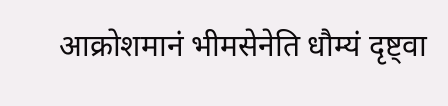आक्रोशमानं भीमसेनेति धौम्यं दृष्ट्वा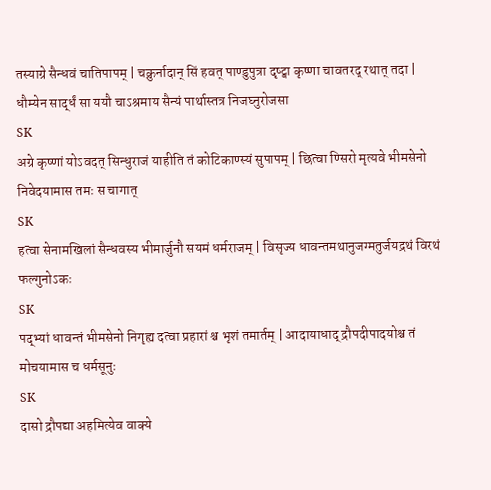तस्याग्रे सैन्धवं चातिपापम् | चक्रुर्नादान् सिं हवत् पाण्डुपुत्रा दृष्ट्वा कृष्णा चावतरद् रथात् तदा | धौम्येन सार्द्धं सा ययौ चाऽश्रमाय सैन्यं पार्थास्तत्र निजघ्नुरोजसा
SK
अग्रे कृष्णां योऽवदत् सिन्धुराजं याहीति तं कोटिकाण्स्यं सुपापम् | छित्वा ण्सिरो मृत्यवे भीमसेनो निवेदयामास तमः स चागात्
SK
हत्वा सेनामखिलां सैन्धवस्य भीमार्जुनौ सयमं धर्मराजम् | विसृज्य धावन्तमथानुजग्मतुर्जयद्रथं विरथं फल्गुनोऽकः
SK
पद्भ्यां धावन्तं भीमसेनो निगृह्य दत्वा प्रहारां श्च भृशं तमार्तम् | आदायाधाद् द्रौपदीपादयोश्च तं मोचयामास च धर्मसूनुः
SK
दासो द्रौपद्या अहमित्येव वाक्ये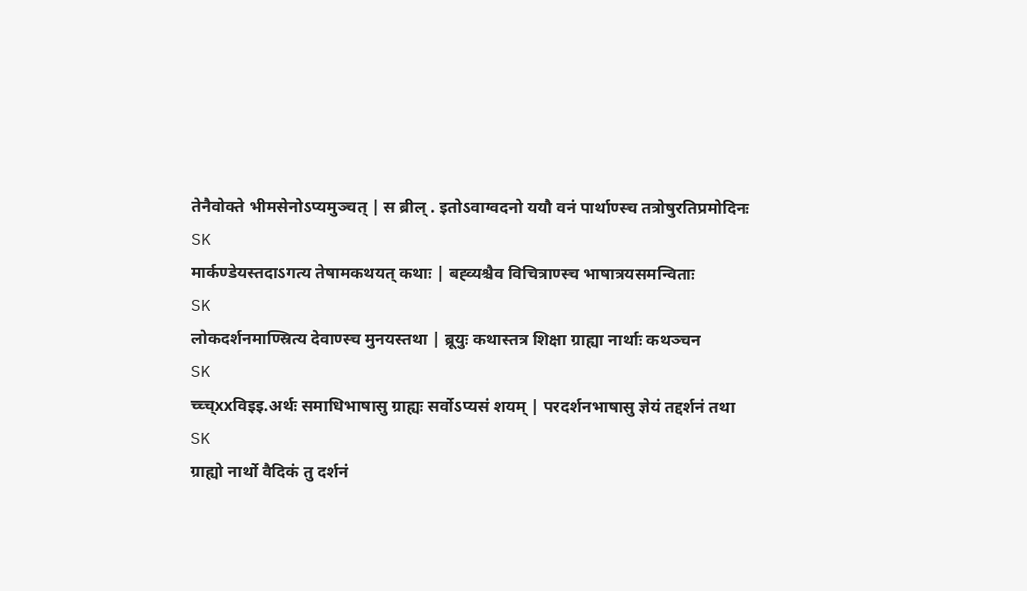तेनैवोक्ते भीमसेनोऽप्यमुञ्चत् | स ब्रील् . इतोऽवाग्वदनो ययौ वनं पार्थाण्स्च तत्रोषुरतिप्रमोदिनः
SK
मार्कण्डेयस्तदाऽगत्य तेषामकथयत् कथाः | बह्व्यश्चैव विचित्राण्स्च भाषात्रयसमन्विताः
SK
लोकदर्शनमाण्स्रित्य देवाण्स्च मुनयस्तथा | ब्रूयुः कथास्तत्र शिक्षा ग्राह्या नार्थाः कथञ्चन
SK
च्च्च्xxविइइ.अर्थः समाधिभाषासु ग्राह्यः सर्वोऽप्यसं शयम् | परदर्शनभाषासु ज्ञेयं तद्दर्शनं तथा
SK
ग्राह्यो नार्थो वैदिकं तु दर्शनं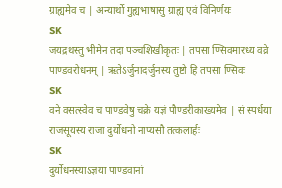ग्राह्यमेव च | अन्यार्थो गुह्यभाषासु ग्राह्य एवं विनिर्णयः
SK
जयद्रथस्तु भीमेन तदा पञ्चशिखीकृतः | तपसा ण्सिवमारध्य वव्रे पाण्डवरोधनम् | ऋतेऽर्जुनादर्जुनस्य तुष्टो हि तपसा ण्सिवः
SK
वने वसत्स्वेव च पाण्डवेषु चक्रे यज्ञं पौण्डरीकाख्यमेव | सं स्पर्धया राजसूयस्य राजा दुर्योधनो नाप्यसौ तत्कलार्हः
SK
दुर्योधनस्याऽज्ञया पाण्डवानां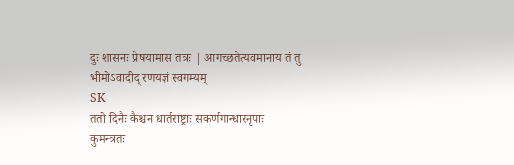दुः शासनः प्रेषयामास तत्रः | आगच्छतेत्यवमानाय तं तु भीमोऽवादीद् रणयज्ञं स्वगम्यम्
SK
ततो दिनैः कैश्चन धार्तराष्ट्राः सकर्णगान्धारनृपाः कुमन्त्रतः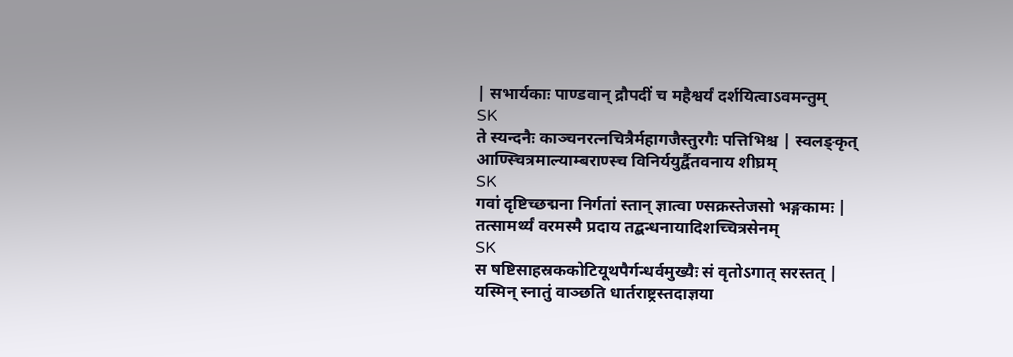| सभार्यकाः पाण्डवान् द्रौपदीं च महैश्वर्यं दर्शयित्वाऽवमन्तुम्
SK
ते स्यन्दनैः काञ्चनरत्नचित्रैर्महागजैस्तुरगैः पत्तिभिश्च | स्वलङ्कृत् आण्स्चित्रमाल्याम्बराण्स्च विनिर्ययुर्द्वैतवनाय शीघ्रम्
SK
गवां दृष्टिच्छद्मना निर्गतां स्तान् ज्ञात्वा ण्सक्रस्तेजसो भङ्गकामः | तत्सामर्थ्यं वरमस्मै प्रदाय तद्बन्धनायादिशच्चित्रसेनम्
SK
स षष्टिसाहस्रककोटियूथपैर्गन्धर्वमुख्यैः सं वृतोऽगात् सरस्तत् | यस्मिन् स्नातुं वाञ्छति धार्तराष्ट्रस्तदाज्ञया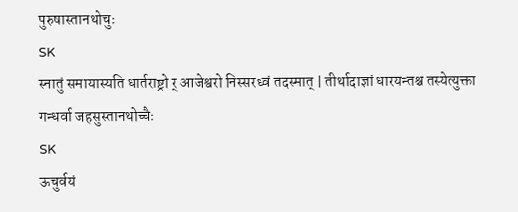पुरुषास्तानथोचुः
SK
स्नातुं समायास्यति धार्तराष्ट्रो र् आजेश्वरो निस्सरध्वं तदस्मात् | तीर्थादाज्ञां धारयन्तश्च तस्येत्युक्ता गन्धर्वा जहसुस्तानथोच्चैः
SK
ऊचुर्वयं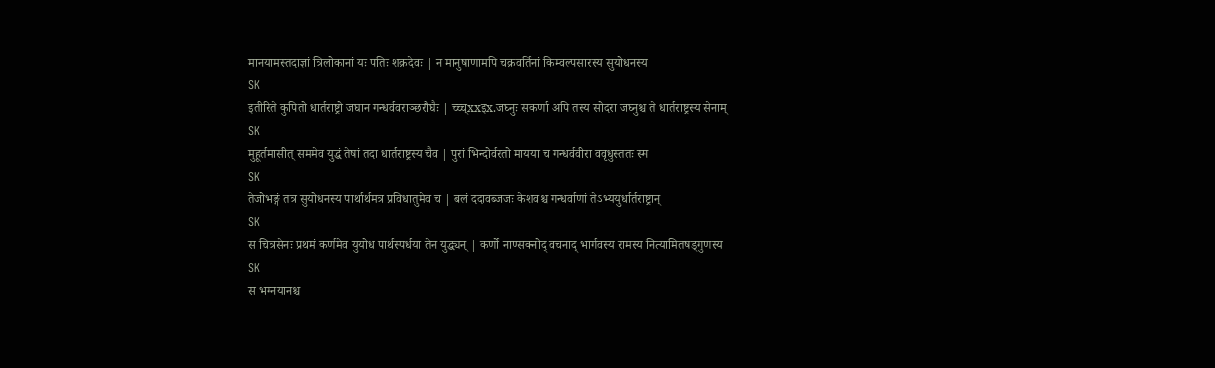मानयामस्तदाज्ञां त्रिलोकानां यः पतिः शक्रदेवः | न मानुषाणामपि चक्रवर्तिनां किम्वल्पसारस्य सुयोधनस्य
SK
इतीरिते कुपितो धार्तराष्ट्रो जघान गन्धर्ववराञ्छरौघैः | च्च्च्xxइx.जघ्नुः सकर्णा अपि तस्य सोदरा जघ्नुश्च ते धार्तराष्ट्रस्य सेनाम्
SK
मुहूर्तमासीत् सममेव युद्धं तेषां तदा धार्तराष्ट्रस्य चैव | पुरां भिन्दोर्वरतो मायया च गन्धर्ववीरा ववृधुस्ततः स्म
SK
तेजोभङ्गं तत्र सुयोधनस्य पार्थार्थमत्र प्रविधातुमेव च | बलं ददावब्जजः केशवश्च गन्धर्वाणां तेऽभ्ययुर्धार्तराष्ट्रान्
SK
स चित्रसेनः प्रथमं कर्णमेव युयोध पार्थस्पर्धया तेन युद्ध्यन् | कर्णो नाण्सक्नोद् वचनाद् भार्गवस्य रामस्य नित्यामितषड्गुणस्य
SK
स भग्नयानश्च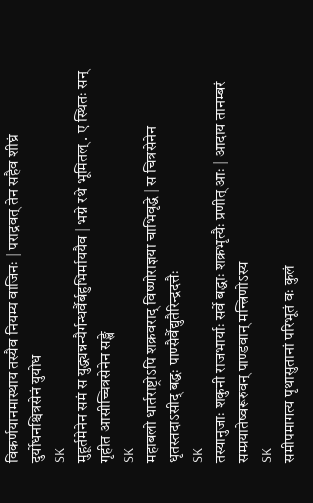विकर्णयानमास्थाय तस्यैव नियम्य वाजिनः | पराद्रवत् तेन सहैव शीघ्रं दुर्योधनश्चित्रसेनं युयोध
SK
मुहूर्तमेनेन समं स युद्ध्यन्नन्यैर्गन्धर्वैर्बहुभिर्माययैव | भग्ने रथे भूमितल् . ए स्थितः सन् गृहीत आसीच्चित्रसेनेन सङ्खे
SK
महाबलो धार्तराष्ट्रोऽपि शक्रवराद् विष्णोराज्ञया चाभिवृद्धे | स चित्रसेनेन धृतस्तदाऽसीद् बद्धः पाण्सैर्वैद्युतैरिन्द्रदत्तैः
SK
तस्यानुजाः शकुनी राजभार्याः सर्वे बद्धाः शक्रभृत्यैः प्रणीत् आः | आदाय तानम्बरं सम्प्रयातेष्वरूरुवन् पाण्डवान् मन्त्रिणोऽस्य
SK
समीपमागत्य पृथासुतानां परिभूतं वः कुलं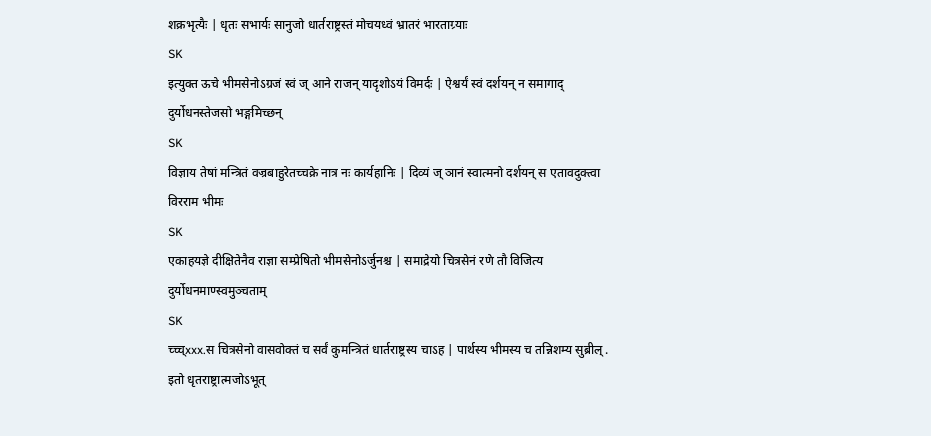शक्रभृत्यैः | धृतः सभार्यः सानुजो धार्तराष्ट्रस्तं मोचयध्वं भ्रातरं भारताग्र्याः
SK
इत्युक्त ऊचे भीमसेनोऽग्रजं स्वं ज् आने राजन् यादृशोऽयं विमर्दः | ऐश्वर्यं स्वं दर्शयन् न समागाद् दुर्योधनस्तेजसो भङ्गमिच्छन्
SK
विज्ञाय तेषां मन्त्रितं वज्रबाहुरेतच्चक्रे नात्र नः कार्यहानिः | दिव्यं ज् ञानं स्वात्मनो दर्शयन् स एतावदुक्त्वा विरराम भीमः
SK
एकाहयज्ञे दीक्षितेनैव राज्ञा सम्प्रेषितो भीमसेनोऽर्जुनश्च | समाद्रेयो चित्रसेनं रणे तौ विजित्य दुर्योधनमाण्स्वमुञ्चताम्
SK
च्च्च्xxx.स चित्रसेनो वासवोक्तं च सर्वं कुमन्त्रितं धार्तराष्ट्रस्य चाऽह | पार्थस्य भीमस्य च तन्निशम्य सुब्रील् . इतो धृतराष्ट्रात्मजोऽभूत्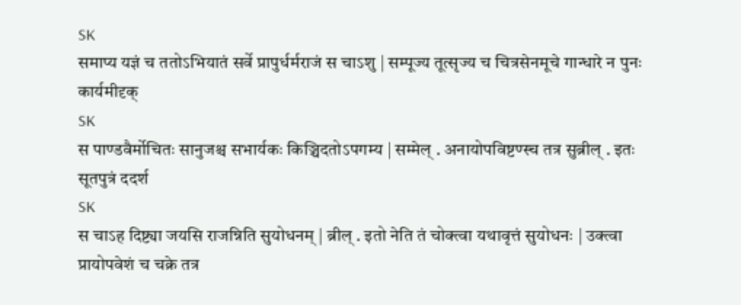SK
समाप्य यज्ञं च ततोऽभियातं सर्वे प्रापुर्धर्मराजं स चाऽशु | सम्पूज्य तूत्सृज्य च चित्रसेनमूचे गान्धारे न पुनः कार्यमीदृक्
SK
स पाण्डवैर्मोचितः सानुजश्च सभार्यकः किञ्चिदतोऽपगम्य | सम्मेल् . अनायोपविष्टण्स्च तत्र सुब्रील् . इतः सूतपुत्रं ददर्श
SK
स चाऽह दिष्ट्या जयसि राजन्निति सुयोधनम् | ब्रील् . इतो नेति तं चोक्त्वा यथावृत्तं सुयोधनः | उक्त्वा प्रायोपवेशं च चक्रे तत्र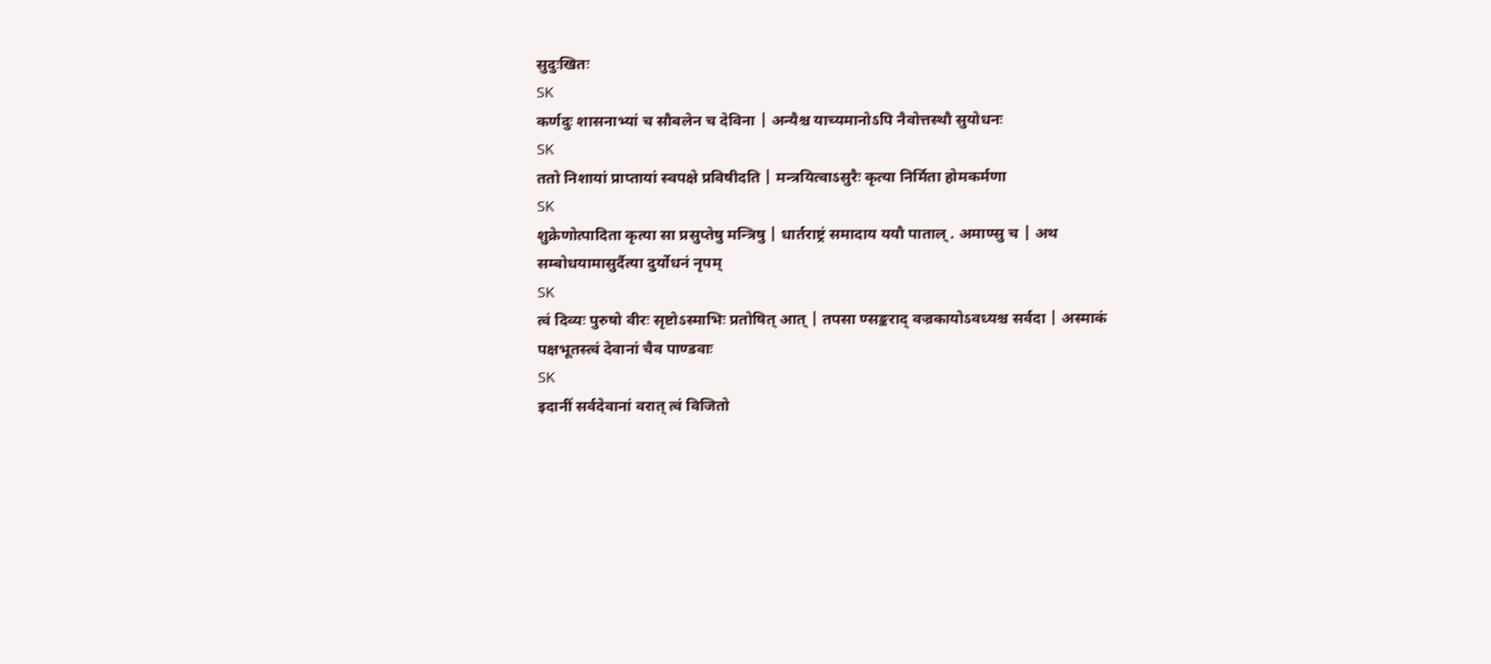सुदुःखितः
SK
कर्णदुः शासनाभ्यां च सौबलेन च देविना | अन्यैश्च याच्यमानोऽपि नैवोत्तस्थौ सुयोधनः
SK
ततो निशायां प्राप्तायां स्वपक्षे प्रविषीदति | मन्त्रयित्वाऽसुरैः कृत्या निर्मिता होमकर्मणा
SK
शुक्रेणोत्पादिता कृत्या सा प्रसुप्तेषु मन्त्रिषु | धार्तराष्ट्रं समादाय ययौ पाताल् . अमाण्सु च | अथ सम्बोधयामासुर्दैत्या दुर्योधनं नृपम्
SK
त्वं दिव्यः पुरुषो वीरः सृष्टोऽस्माभिः प्रतोषित् आत् | तपसा ण्सङ्कराद् वज्रकायोऽवध्यश्च सर्वदा | अस्माकं पक्षभूतस्त्वं देवानां चैव पाण्डवाः
SK
इदानीं सर्वदेवानां वरात् त्वं विजितो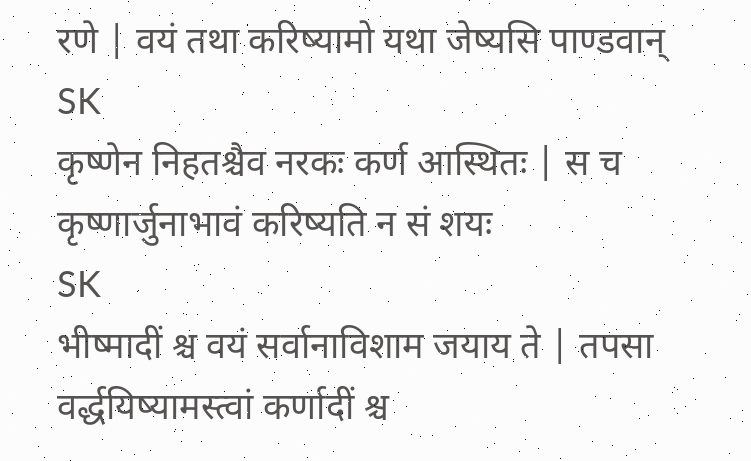रणे | वयं तथा करिष्यामो यथा जेष्यसि पाण्डवान्
SK
कृष्णेन निहतश्चैव नरकः कर्ण आस्थितः | स च कृष्णार्जुनाभावं करिष्यति न सं शयः
SK
भीष्मादीं श्च वयं सर्वानाविशाम जयाय ते | तपसा वर्द्धयिष्यामस्त्वां कर्णादीं श्च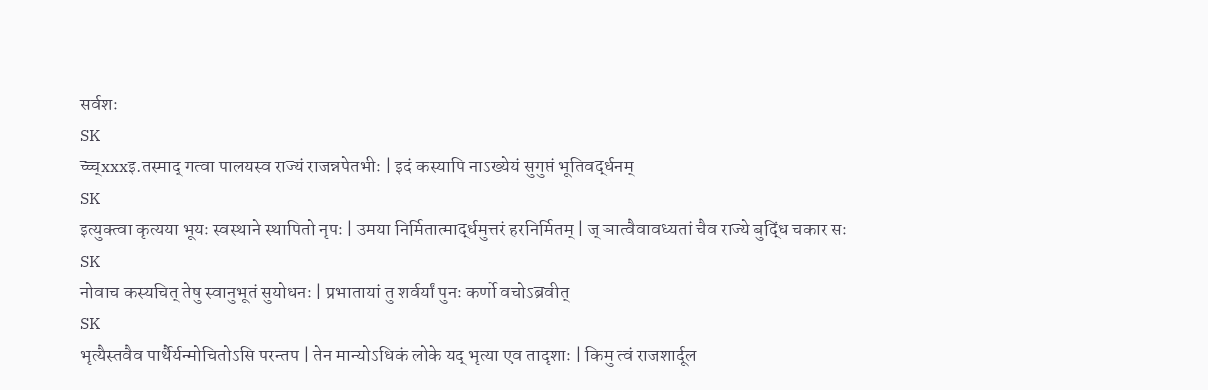सर्वशः
SK
च्च्च्xxxइ.तस्माद् गत्वा पालयस्व राज्यं राजन्नपेतभीः | इदं कस्यापि नाऽख्येयं सुगुप्तं भूतिवर्द्धनम्
SK
इत्युक्त्वा कृत्यया भूयः स्वस्थाने स्थापितो नृपः | उमया निर्मितात्मार्द्धमुत्तरं हरनिर्मितम् | ज् ञात्वैवावध्यतां चैव राज्ये बुद्धिं चकार सः
SK
नोवाच कस्यचित् तेषु स्वानुभूतं सुयोधनः | प्रभातायां तु शर्वर्यां पुनः कर्णो वचोऽब्रवीत्
SK
भृत्यैस्तवैव पार्थैर्यन्मोचितोऽसि परन्तप | तेन मान्योऽधिकं लोके यद् भृत्या एव तादृशाः | किमु त्वं राजशार्दूल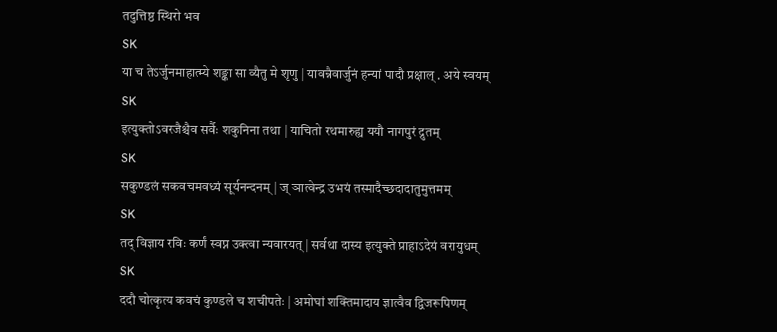तदुत्तिष्ठ स्थिरो भव
SK
या च तेऽर्जुनमाहात्म्ये शङ्का सा व्यैतु मे शृणु | यावन्नैवार्जुनं हन्यां पादौ प्रक्षाल् . अये स्वयम्
SK
इत्युक्तोऽवरजैश्चैव सर्वैः शकुनिना तथा | याचितो रथमारुह्य ययौ नागपुरं द्रुतम्
SK
सकुण्डलं सकवचमवध्यं सूर्यनन्दनम् | ज् ञात्वेन्द्र उभयं तस्मादैच्छदादातुमुत्तमम्
SK
तद् विज्ञाय रविः कर्णं स्वप्न उक्त्वा न्यवारयत् | सर्वथा दास्य इत्युक्ते प्राहाऽदेयं वरायुधम्
SK
ददौ चोत्कृत्य कवचं कुण्डले च शचीपतेः | अमोघां शक्तिमादाय ज्ञात्वैव द्विजरूपिणम्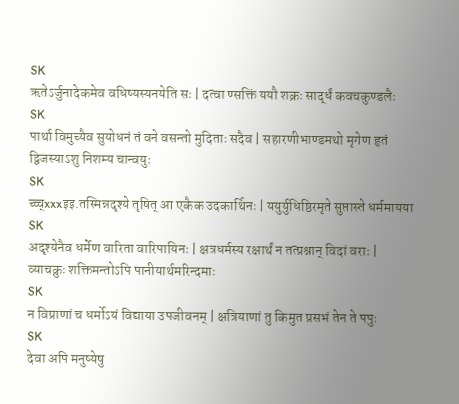SK
ऋतेऽर्जुनादेकमेव वधिष्यस्यनयेति सः | दत्वा ण्सक्तिं ययौ शक्रः सार्द्धं कवचकुण्डलैः
SK
पार्था विमुच्यैव सुयोधनं तं वने वसन्तो मुदिताः सदैव | सहारणीभाण्डमथो मृगेण हृतं द्विजस्याऽशु निशम्य चान्वयुः
SK
च्च्च्xxxइइ.तस्मिन्नदृश्ये तृषित् आ एकैक उदकार्थिनः | ययुर्युधिष्ठिरमृते सुप्तास्ते धर्ममायया
SK
अदृश्येनैव धर्मेण वारिता वारिपायिनः | क्षत्रधर्मस्य रक्षार्थं न तत्प्रश्नान् विदां वराः | व्याचक्रुः शक्तिमन्तोऽपि पानीयार्थमरिन्दमाः
SK
न विप्राणां च धर्मोऽयं विद्याया उपजीवनम् | क्षत्रियाणां तु किमुत प्रसभं तेन ते पपुः
SK
देवा अपि मनुष्येषु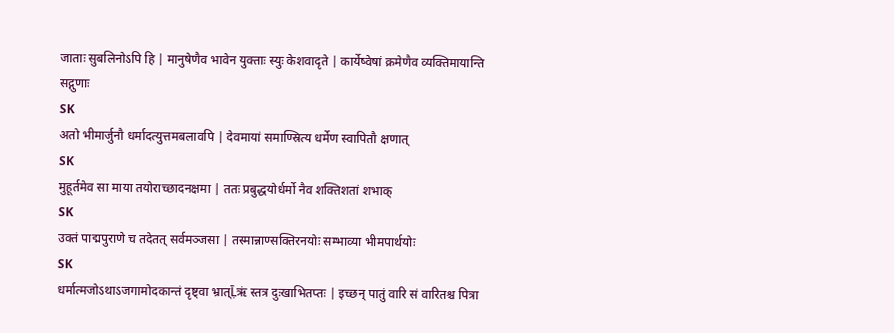जाताः सुबलिनोऽपि हि | मानुषेणैव भावेन युक्ताः स्युः केशवादृते | कार्येष्वेषां क्रमेणैव व्यक्तिमायान्ति सद्गुणाः
SK
अतो भीमार्जुनौ धर्मादत्युत्तमबलावपि | देवमायां समाण्स्रित्य धर्मेण स्वापितौ क्षणात्
SK
मुहूर्तमेव सा माया तयोराच्छादनक्षमा | ततः प्रबुद्धयोर्धर्मो नैव शक्तिशतां शभाक्
SK
उक्तं पाद्मपुराणे च तदेतत् सर्वमञ्जसा | तस्मान्नाण्सक्तिरनयोः सम्भाव्या भीमपार्थयोः
SK
धर्मात्मजोऽथाऽजगामोदकान्तं दृष्ट्वा भ्रात्Ḹऋं स्तत्र दुःखाभितप्तः | इच्छन् पातुं वारि सं वारितश्च पित्रा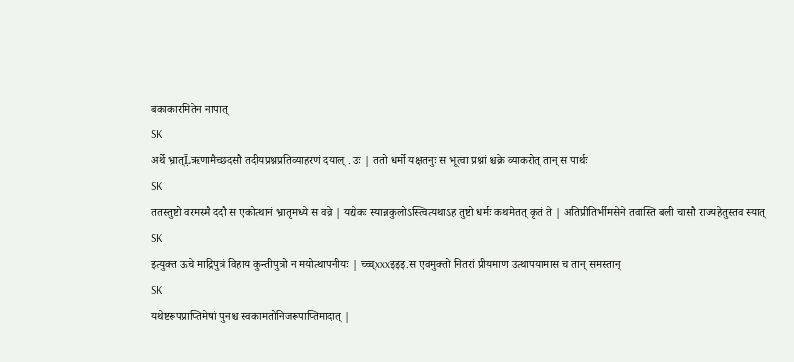बकाकारमितेन नापात्
SK
अर्थे भ्रात्Ḹऋणामैच्छदसौ तदीयप्रश्नप्रतिव्याहरणं दयाल् . उः | ततो धर्मो यक्षतनुः स भूत्वा प्रश्नां श्चक्रे व्याकरोत् तान् स पार्थः
SK
ततस्तुष्टो वरमस्मै ददौ स एकोत्थानं भ्रातृमध्ये स वव्रे | यद्येकः स्यान्नकुलोऽस्त्वित्यथाऽह तुष्टो धर्मः कथमेतत् कृतं ते | अतिप्रीतिर्भीमसेने तवास्ति बली चासौ राज्यहेतुस्तव स्यात्
SK
इत्युक्त ऊचे माद्रिपुत्रं विहाय कुन्तीपुत्रो न मयोत्थापनीयः | च्च्च्xxxइइइ.स एवमुक्तो नितरां प्रीयमाण उत्थापयामास च तान् समस्तान्
SK
यथेष्टरूपप्राप्तिमेषां पुनश्च स्वकामतोनिजरूपाप्तिमादात् |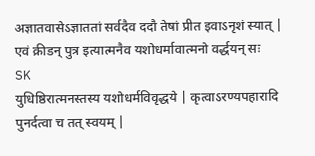अज्ञातवासेऽज्ञाततां सर्वदैव ददौ तेषां प्रीत इवाऽनृशं स्यात् | एवं क्रीडन् पुत्र इत्यात्मनैव यशोधर्मावात्मनो वर्द्धयन् सः
SK
युधिष्ठिरात्मनस्तस्य यशोधर्मविवृद्धये | कृत्वाऽरण्यपहारादि पुनर्दत्वा च तत् स्वयम् |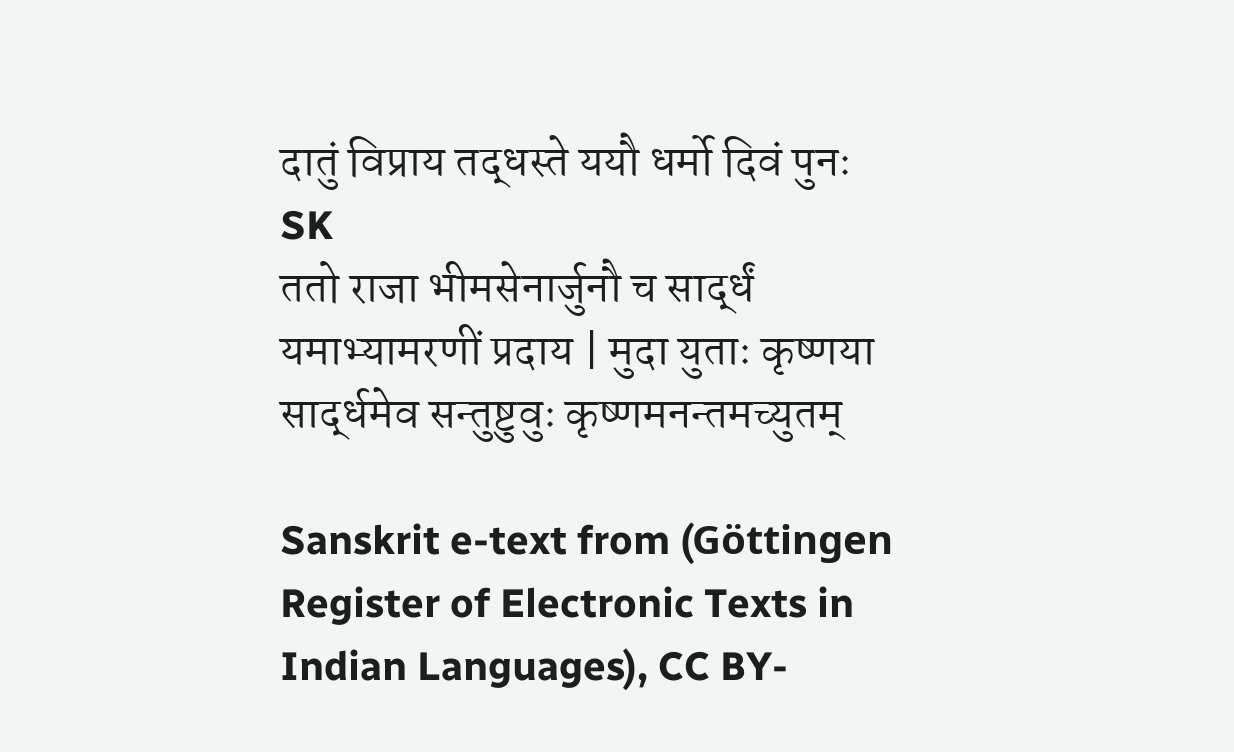दातुं विप्राय तद्धस्ते ययौ धर्मो दिवं पुनः
SK
ततो राजा भीमसेनार्जुनौ च सार्द्धं यमाभ्यामरणीं प्रदाय | मुदा युताः कृष्णया सार्द्धमेव सन्तुष्टुवुः कृष्णमनन्तमच्युतम्

Sanskrit e-text from (Göttingen Register of Electronic Texts in Indian Languages), CC BY-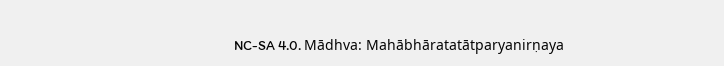NC-SA 4.0. Mādhva: Mahābhāratatātparyanirṇaya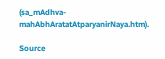(sa_mAdhva-mahAbhAratatAtparyanirNaya.htm).

Source